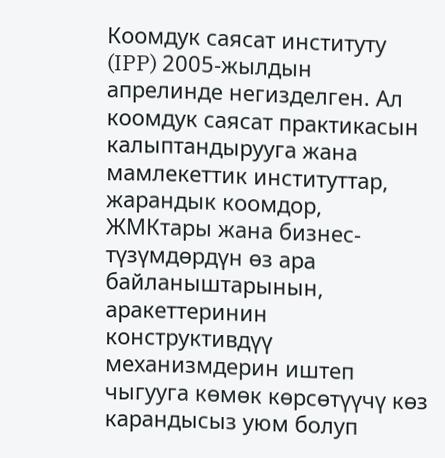Коомдук саясат институту (IPP) 2005-жылдын апрелинде негизделген. Ал коомдук саясат практикасын калыптандырууга жана мамлекеттик институттар, жарандык коомдор, ЖМКтары жана бизнес-түзүмдөрдүн өз ара байланыштарынын, аракеттеринин конструктивдүү механизмдерин иштеп чыгууга көмөк көрсөтүүчү көз карандысыз уюм болуп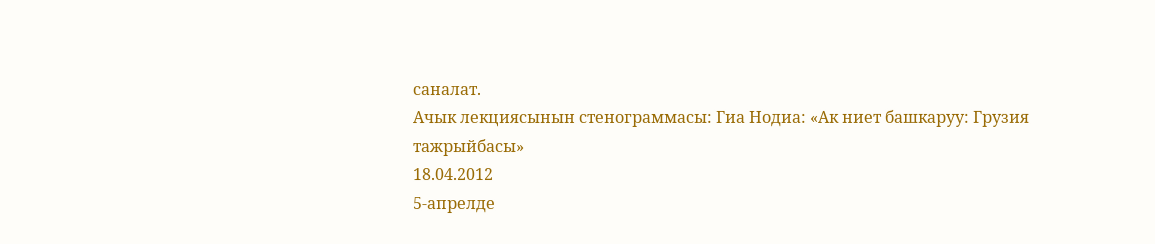саналат.
Ачык лекциясынын стенограммасы: Гиа Нодиа: «Ак ниет башкаруу: Грузия тажрыйбасы»
18.04.2012
5-апрелде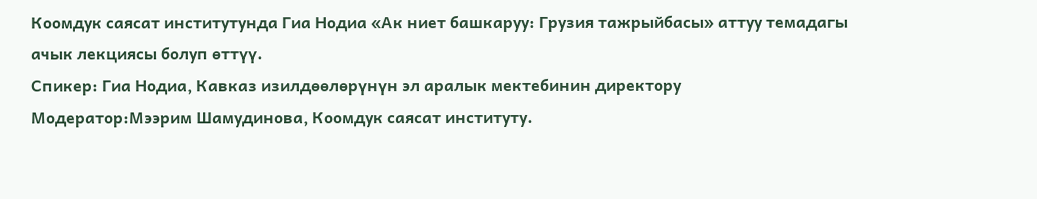Коомдук саясат институтунда Гиа Нодиа «Ак ниет башкаруу: Грузия тажрыйбасы» аттуу темадагы ачык лекциясы болуп өттүү.
Спикер: Гиа Нодиа, Кавказ изилдөөлөрүнүн эл аралык мектебинин директору
Модератор:Мээрим Шамудинова, Коомдук саясат институту.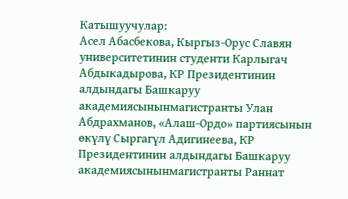Катышуучулар:
Асел Абасбекова, Кыргыз-Орус Славян университетинин студенти Карлыгач Абдыкадырова, КР Президентинин алдындагы Башкаруу академиясынынмагистранты Улан Абдрахманов, «Алаш-Ордо» партиясынын өкүлү Сыргагүл Адигинеева, КР Президентинин алдындагы Башкаруу академиясынынмагистранты Раннат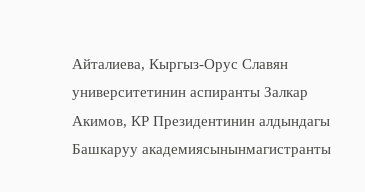Айталиева, Кыргыз-Орус Славян университетинин аспиранты Залкар Акимов, КР Президентинин алдындагы Башкаруу академиясынынмагистранты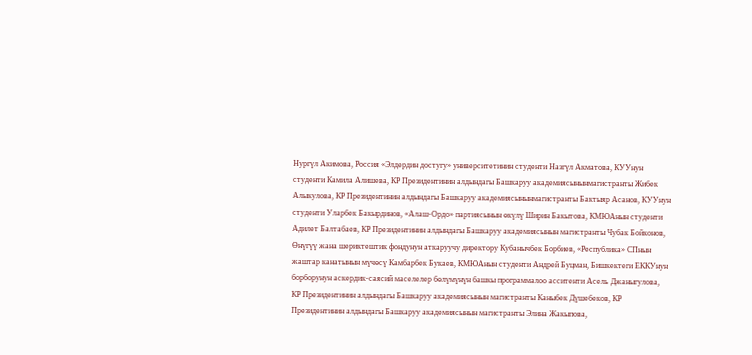Нургүл Акимова, Россия «Элдердин достугу» университетинин студенти Назгүл Акматова, КУУнун студенти Камила Алишева, КР Президентинин алдындагы Башкаруу академиясынынмагистранты Жибек Алыкулова, КР Президентинин алдындагы Башкаруу академиясынынмагистранты Бактыяр Асанов, КУУнун студенти Уларбек Бакырдинов, «Алаш-Ордо» партиясынын өкүлү Ширин Бакытова, КМЮАнын студенти Адилет Балтабаев, КР Президентинин алдындагы Башкаруу академиясынын магистранты Чубак Бойконов, Өнүгүү жана шериктештик фондунун аткаруучу директору Кубанычбек Борбиев, «Республика» СПнын жаштар канатынын мүчөсү Камбарбек Букаев, КМЮАнын студенти Андрей Буцман, Бишкектеги ЕККУнун борборунун аскердик-саясий маселелер бөлүмүнүн башкы программалоо асситенти Асель Джаныгулова, КР Президентинин алдындагы Башкаруу академиясынын магистранты Каныбек Дүшебеков, КР Президентинин алдындагы Башкаруу академиясынын магистранты Элина Жакыпова,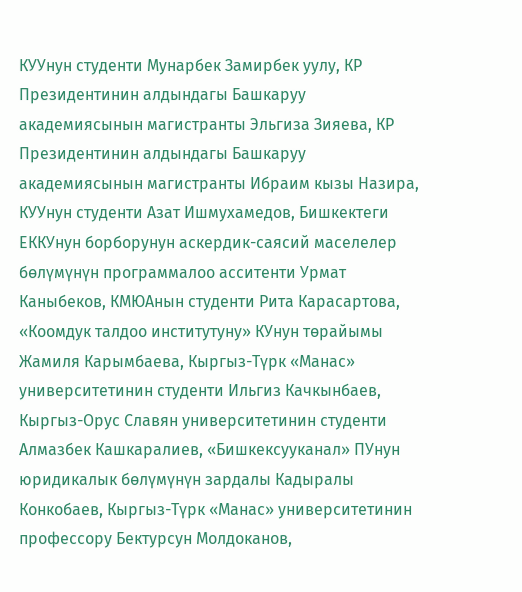КУУнун студенти Мунарбек Замирбек уулу, КР Президентинин алдындагы Башкаруу академиясынын магистранты Эльгиза Зияева, КР Президентинин алдындагы Башкаруу академиясынын магистранты Ибраим кызы Назира, КУУнун студенти Азат Ишмухамедов, Бишкектеги ЕККУнун борборунун аскердик-саясий маселелер бөлүмүнүн программалоо асситенти Урмат Каныбеков, КМЮАнын студенти Рита Карасартова, «Коомдук талдоо институтуну» КУнун төрайымы Жамиля Карымбаева, Кыргыз-Түрк «Манас» университетинин студенти Ильгиз Качкынбаев, Кыргыз-Орус Славян университетинин студенти Алмазбек Кашкаралиев, «Бишкексууканал» ПУнун юридикалык бөлүмүнүн зардалы Кадыралы Конкобаев, Кыргыз-Түрк «Манас» университетинин профессору Бектурсун Молдоканов,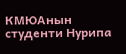КМЮАнын студенти Нурипа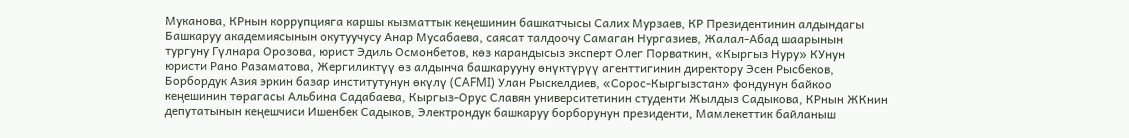Муканова, КРнын коррупцияга каршы кызматтык кеңешинин башкатчысы Салих Мурзаев, КР Президентинин алдындагы Башкаруу академиясынын окутуучусу Анар Мусабаева, саясат талдоочу Самаган Нургазиев, Жалал-Абад шаарынын тургуну Гүлнара Орозова, юрист Эдиль Осмонбетов, көз карандысыз эксперт Олег Порваткин, «Кыргыз Нуру» КУнун юристи Рано Разаматова, Жергиликтүү өз алдынча башкарууну өнүктүрүү агенттигинин директору Эсен Рысбеков, Борбордук Азия эркин базар институтунун өкүлү (CAFMI) Улан Рыскелдиев, «Сорос-Кыргызстан» фондунун байкоо кеңешинин төрагасы Альбина Садабаева, Кыргыз-Орус Славян университетинин студенти Жылдыз Садыкова, КРнын ЖКнин депутатынын кеңешчиси Ишенбек Садыков, Электрондук башкаруу борборунун президенти, Мамлекеттик байланыш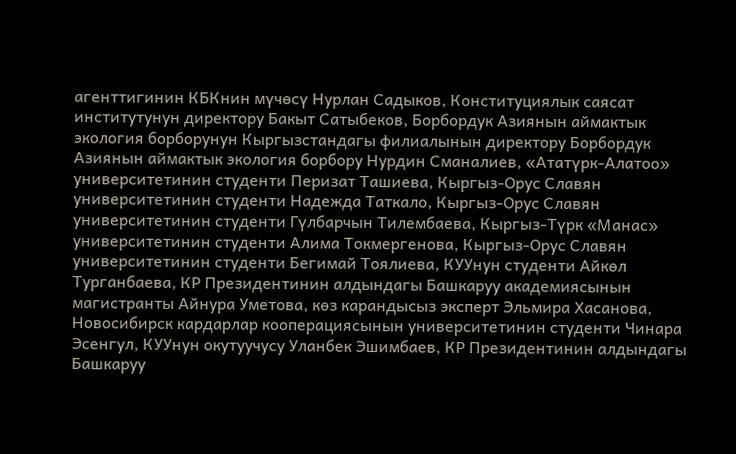агенттигинин КБКнин мүчөсү Нурлан Садыков, Конституциялык саясат институтунун директору Бакыт Сатыбеков, Борбордук Азиянын аймактык экология борборунун Кыргызстандагы филиалынын директору Борбордук Азиянын аймактык экология борбору Нурдин Сманалиев, «Ататүрк-Алатоо» университетинин студенти Перизат Ташиева, Кыргыз-Орус Славян университетинин студенти Надежда Таткало, Кыргыз-Орус Славян университетинин студенти Гүлбарчын Тилембаева, Кыргыз-Түрк «Манас» университетинин студенти Алима Токмергенова, Кыргыз-Орус Славян университетинин студенти Бегимай Тоялиева, КУУнун студенти Айкөл Турганбаева, КР Президентинин алдындагы Башкаруу академиясынын магистранты Айнура Уметова, көз карандысыз эксперт Эльмира Хасанова, Новосибирск кардарлар кооперациясынын университетинин студенти Чинара Эсенгул, КУУнун окутуучусу Уланбек Эшимбаев, КР Президентинин алдындагы Башкаруу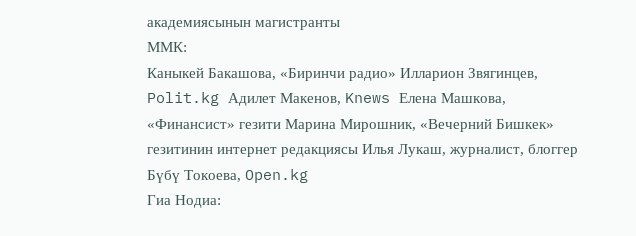академиясынын магистранты
ММК:
Каныкей Бакашова, «Биринчи радио» Илларион Звягинцев, Polit.kg Адилет Макенов, Knews Елена Машкова, «Финансист» гезити Марина Мирошник, «Вечерний Бишкек» гезитинин интернет редакциясы Илья Лукаш, журналист, блоггер Бүбү Токоева, Open.kg
Гиа Нодиа: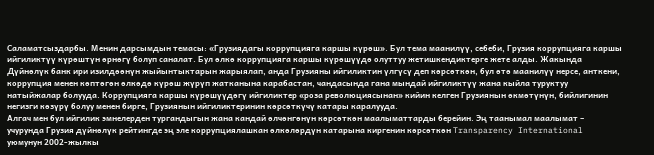Саламатсыздарбы. Менин дарсымдын темасы: «Грузиядагы коррупцияга каршы күрөш». Бул тема маанилүү, себеби, Грузия коррупцияга каршы ийгиликтүү күрөштүн өрнөгү болуп саналат. Бул өлкө коррупцияга каршы күрөшүүдө олуттуу жетишкендиктерге жете алды. Жакында Дүйнөлүк банк ири изилдөөнүн жыйынтыктарын жарыялап, анда Грузияны ийгиликтин үлгүсү деп көрсөткөн, бул өтө маанилүү нерсе, анткени, коррупция менен көптөгөн өлкөдө күрөш жүрүп жатканына карабастан, чандасында гана мындай ийгиликтүү жана кыйла туруктуу натыйжалар болууда. Коррупцияга каршы күрөшүүдөгү ийгиликтер «роза революциясынан» кийин келген Грузиянын өкмөтүнүн, бийлигинин негизги көзүрү болуу менен бирге, Грузиянын ийгиликтеринин көрсөткүчү катары каралууда.
Алгач мен бул ийгилик эмнелерден тургандыгын жана кандай өлчөнгөнүн көрсөткөн маалыматтарды берейин. Эң таанымал маалымат – учурунда Грузия дүйнөлүк рейтингде эң эле коррупциялашкан өлкөлөрдүн катарына киргенин көрсөткөн Transparency International уюмунун 2002-жылкы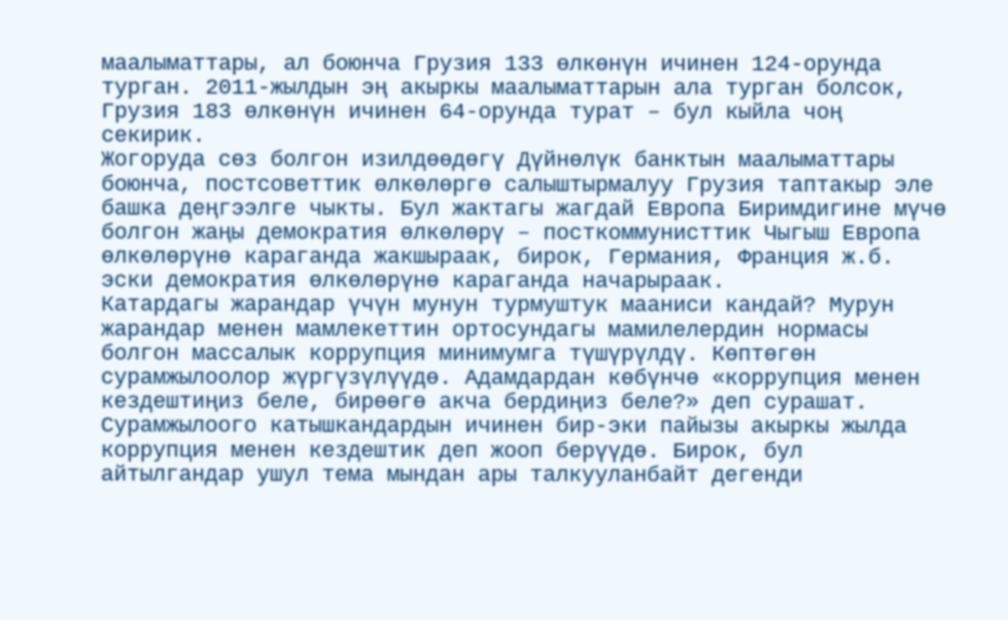маалыматтары, ал боюнча Грузия 133 өлкөнүн ичинен 124-орунда турган. 2011-жылдын эң акыркы маалыматтарын ала турган болсок, Грузия 183 өлкөнүн ичинен 64-орунда турат – бул кыйла чоң секирик.
Жогоруда сөз болгон изилдөөдөгү Дүйнөлүк банктын маалыматтары боюнча, постсоветтик өлкөлөргө салыштырмалуу Грузия таптакыр эле башка деңгээлге чыкты. Бул жактагы жагдай Европа Биримдигине мүчө болгон жаңы демократия өлкөлөрү – посткоммунисттик Чыгыш Европа өлкөлөрүнө караганда жакшыраак, бирок, Германия, Франция ж.б. эски демократия өлкөлөрүнө караганда начарыраак.
Катардагы жарандар үчүн мунун турмуштук мааниси кандай? Мурун жарандар менен мамлекеттин ортосундагы мамилелердин нормасы болгон массалык коррупция минимумга түшүрүлдү. Көптөгөн сурамжылоолор жүргүзүлүүдө. Адамдардан көбүнчө «коррупция менен кездештиңиз беле, бирөөгө акча бердиңиз беле?» деп сурашат. Сурамжылоого катышкандардын ичинен бир-эки пайызы акыркы жылда коррупция менен кездештик деп жооп берүүдө. Бирок, бул айтылгандар ушул тема мындан ары талкууланбайт дегенди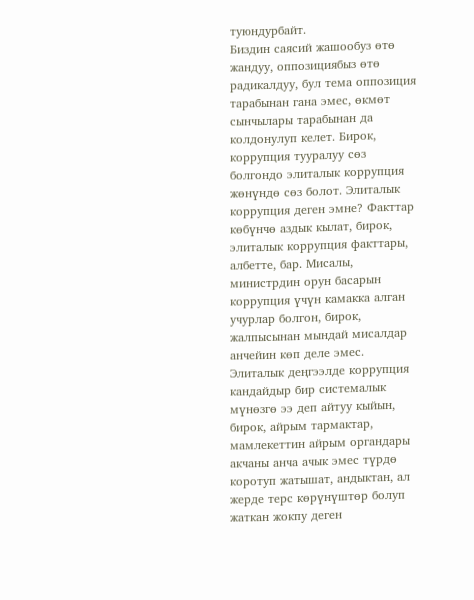туюндурбайт.
Биздин саясий жашообуз өтө жандуу, оппозициябыз өтө радикалдуу, бул тема оппозиция тарабынан гана эмес, өкмөт сынчылары тарабынан да колдонулуп келет. Бирок, коррупция тууралуу сөз болгондо элиталык коррупция жөнүндө сөз болот. Элиталык коррупция деген эмне? Факттар көбүнчө аздык кылат, бирок, элиталык коррупция факттары, албетте, бар. Мисалы, министрдин орун басарын коррупция үчүн камакка алган учурлар болгон, бирок, жалпысынан мындай мисалдар анчейин көп деле эмес. Элиталык деңгээлде коррупция кандайдыр бир системалык мүнөзгө ээ деп айтуу кыйын, бирок, айрым тармактар, мамлекеттин айрым органдары акчаны анча ачык эмес түрдө коротуп жатышат, андыктан, ал жерде терс көрүнүштөр болуп жаткан жокпу деген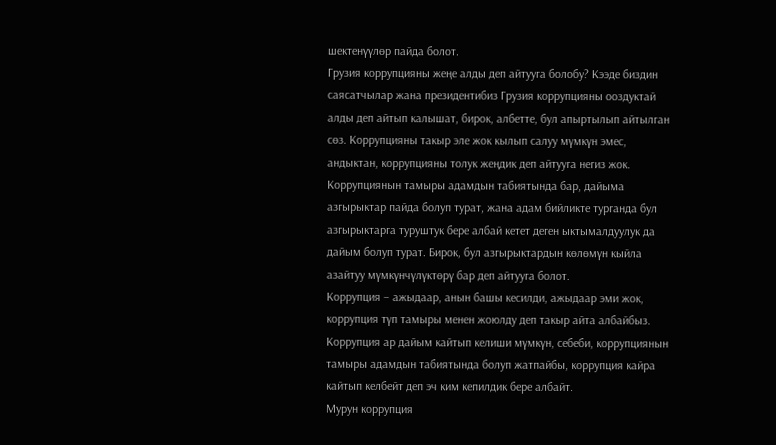шектенүүлөр пайда болот.
Грузия коррупцияны жеңе алды деп айтууга болобу? Кээде биздин саясатчылар жана президентибиз Грузия коррупцияны ооздуктай алды деп айтып калышат, бирок, албетте, бул апыртылып айтылган сөз. Коррупцияны такыр эле жок кылып салуу мүмкүн эмес, андыктан, коррупцияны толук жеңдик деп айтууга негиз жок. Коррупциянын тамыры адамдын табиятында бар, дайыма азгырыктар пайда болуп турат, жана адам бийликте турганда бул азгырыктарга туруштук бере албай кетет деген ыктымалдуулук да дайым болуп турат. Бирок, бул азгырыктардын көлөмүн кыйла азайтуу мүмкүнчүлүктөрү бар деп айтууга болот.
Коррупция – ажыдаар, анын башы кесилди, ажыдаар эми жок, коррупция түп тамыры менен жоюлду деп такыр айта албайбыз. Коррупция ар дайым кайтып келиши мүмкүн, себеби, коррупциянын тамыры адамдын табиятында болуп жатпайбы, коррупция кайра кайтып келбейт деп эч ким кепилдик бере албайт.
Мурун коррупция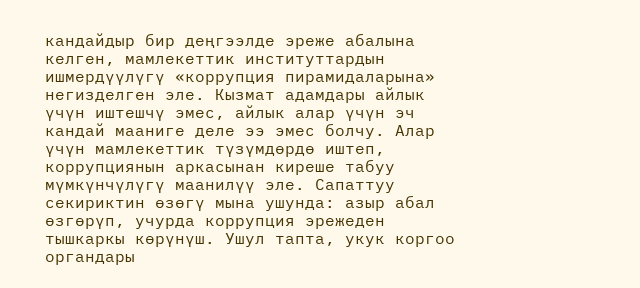кандайдыр бир деңгээлде эреже абалына келген, мамлекеттик институттардын ишмердүүлүгү «коррупция пирамидаларына» негизделген эле. Кызмат адамдары айлык үчүн иштешчү эмес, айлык алар үчүн эч кандай мааниге деле ээ эмес болчу. Алар үчүн мамлекеттик түзүмдөрдө иштеп, коррупциянын аркасынан киреше табуу мүмкүнчүлүгү маанилүү эле. Сапаттуу секириктин өзөгү мына ушунда: азыр абал өзгөрүп, учурда коррупция эрежеден тышкаркы көрүнүш. Ушул тапта, укук коргоо органдары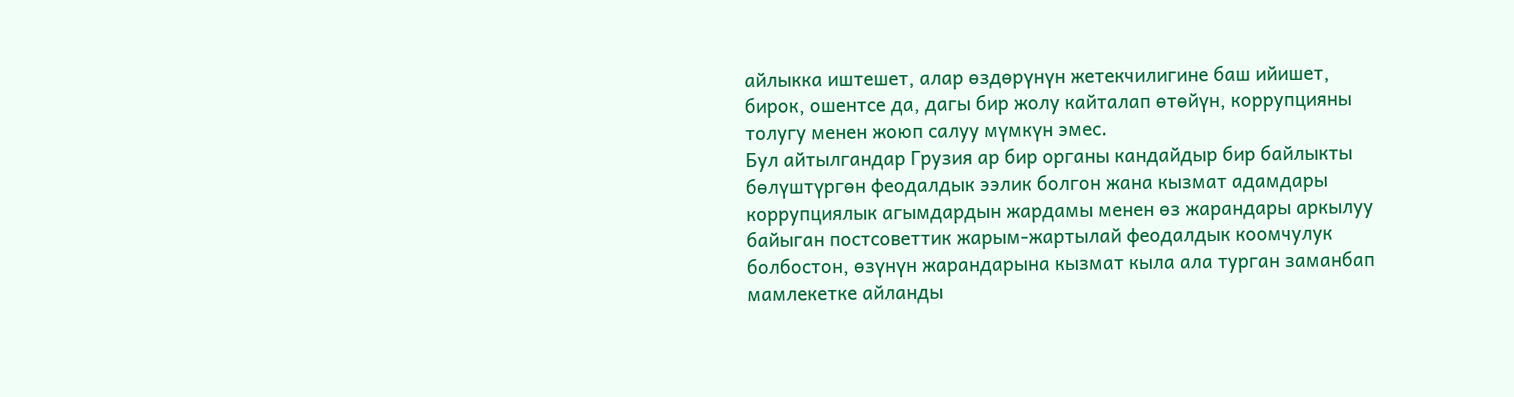айлыкка иштешет, алар өздөрүнүн жетекчилигине баш ийишет, бирок, ошентсе да, дагы бир жолу кайталап өтөйүн, коррупцияны толугу менен жоюп салуу мүмкүн эмес.
Бул айтылгандар Грузия ар бир органы кандайдыр бир байлыкты бөлүштүргөн феодалдык ээлик болгон жана кызмат адамдары коррупциялык агымдардын жардамы менен өз жарандары аркылуу байыган постсоветтик жарым-жартылай феодалдык коомчулук болбостон, өзүнүн жарандарына кызмат кыла ала турган заманбап мамлекетке айланды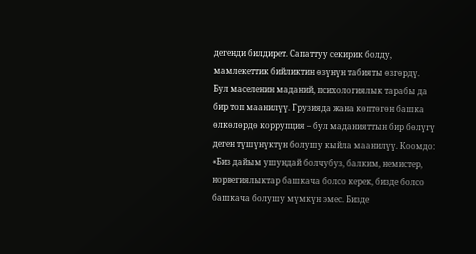дегенди билдирет. Сапаттуу секирик болду, мамлекеттик бийликтин өзүнүн табияты өзгөрдү.
Бул маселенин маданий, психологиялык тарабы да бир топ маанилүү. Грузияда жана көптөгөн башка өлкөлөрдө коррупция – бул маданияттын бир бөлүгү деген түшүнүктүн болушу кыйла маанилүү. Коомдо: «Биз дайым ушундай болчубуз, балким, немистер, норвегиялыктар башкача болсо керек, бизде болсо башкача болушу мүмкүн эмес. Бизде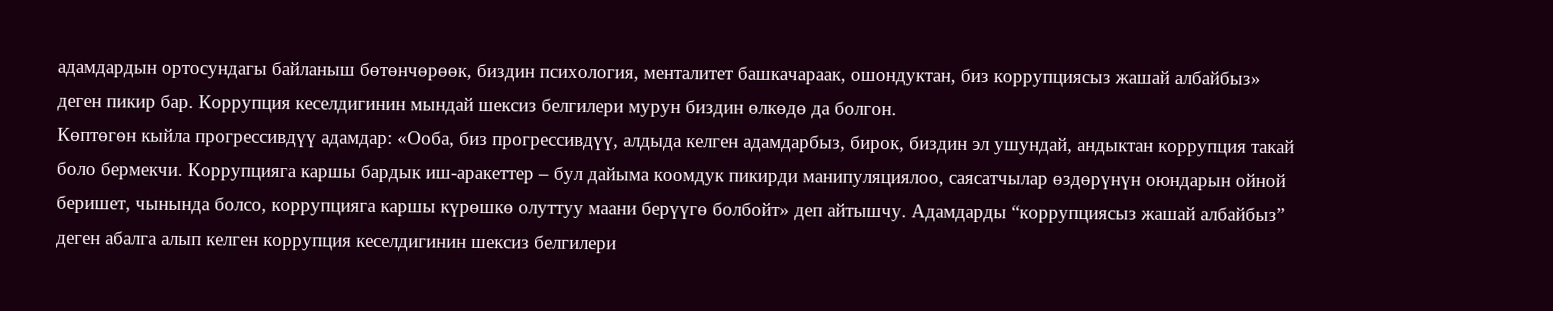адамдардын ортосундагы байланыш бөтөнчөрөөк, биздин психология, менталитет башкачараак, ошондуктан, биз коррупциясыз жашай албайбыз» деген пикир бар. Коррупция кеселдигинин мындай шексиз белгилери мурун биздин өлкөдө да болгон.
Көптөгөн кыйла прогрессивдүү адамдар: «Ооба, биз прогрессивдүү, алдыда келген адамдарбыз, бирок, биздин эл ушундай, андыктан коррупция такай боло бермекчи. Коррупцияга каршы бардык иш-аракеттер – бул дайыма коомдук пикирди манипуляциялоо, саясатчылар өздөрүнүн оюндарын ойной беришет, чынында болсо, коррупцияга каршы күрөшкө олуттуу маани берүүгө болбойт» деп айтышчу. Адамдарды “коррупциясыз жашай албайбыз” деген абалга алып келген коррупция кеселдигинин шексиз белгилери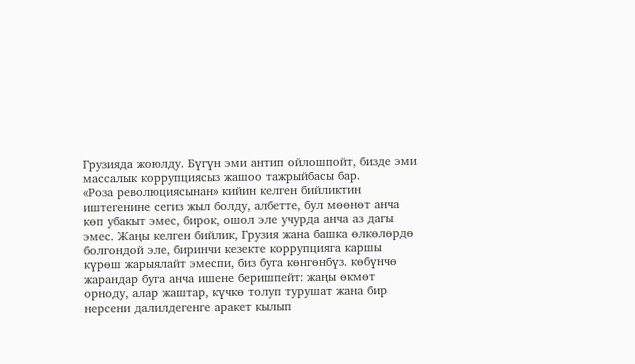Грузияда жоюлду. Бүгүн эми антип ойлошпойт, бизде эми массалык коррупциясыз жашоо тажрыйбасы бар.
«Роза революциясынан» кийин келген бийликтин иштегенине сегиз жыл болду, албетте, бул мөөнөт анча көп убакыт эмес, бирок, ошол эле учурда анча аз дагы эмес. Жаңы келген бийлик, Грузия жана башка өлкөлөрдө болгондой эле, биринчи кезекте коррупцияга каршы күрөш жарыялайт эмеспи, биз буга көнгөнбүз. көбүнчө жарандар буга анча ишене беришпейт: жаңы өкмөт орноду, алар жаштар, күчкө толуп турушат жана бир нерсени далилдегенге аракет кылып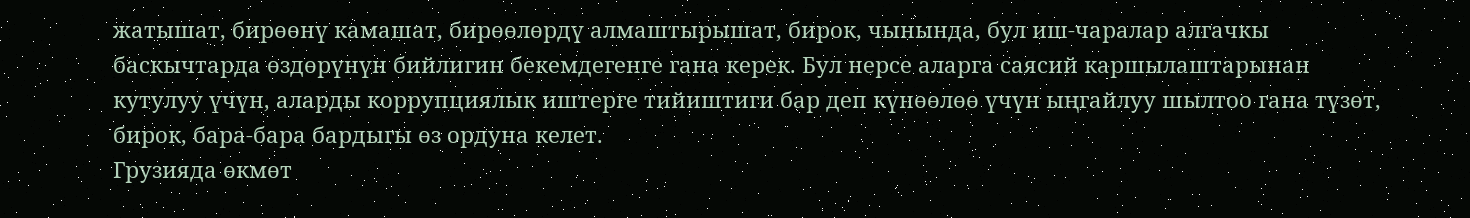жатышат, бирөөнү камашат, бирөөлөрдү алмаштырышат, бирок, чынында, бул иш-чаралар алгачкы баскычтарда өздөрүнүн бийлигин бекемдегенге гана керек. Бул нерсе аларга саясий каршылаштарынан кутулуу үчүн, аларды коррупциялык иштерге тийиштиги бар деп күнөөлөө үчүн ыңгайлуу шылтоо гана түзөт, бирок, бара-бара бардыгы өз ордуна келет.
Грузияда өкмөт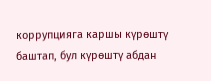коррупцияга каршы күрөштү баштап, бул күрөштү абдан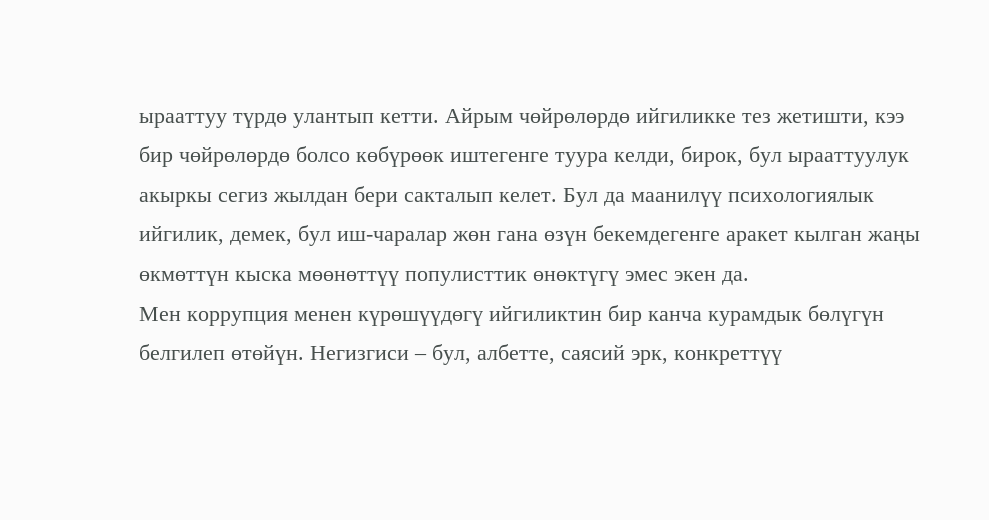ырааттуу түрдө улантып кетти. Айрым чөйрөлөрдө ийгиликке тез жетишти, кээ бир чөйрөлөрдө болсо көбүрөөк иштегенге туура келди, бирок, бул ырааттуулук акыркы сегиз жылдан бери сакталып келет. Бул да маанилүү психологиялык ийгилик, демек, бул иш-чаралар жөн гана өзүн бекемдегенге аракет кылган жаңы өкмөттүн кыска мөөнөттүү популисттик өнөктүгү эмес экен да.
Мен коррупция менен күрөшүүдөгү ийгиликтин бир канча курамдык бөлүгүн белгилеп өтөйүн. Негизгиси – бул, албетте, саясий эрк, конкреттүү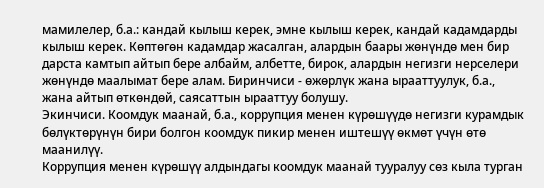мамилелер, б.а.: кандай кылыш керек, эмне кылыш керек, кандай кадамдарды кылыш керек. Көптөгөн кадамдар жасалган, алардын баары жөнүндө мен бир дарста камтып айтып бере албайм, албетте, бирок, алардын негизги нерселери жөнүндө маалымат бере алам. Биринчиси - өжөрлүк жана ырааттуулук, б.а., жана айтып өткөндөй, саясаттын ырааттуу болушу.
Экинчиси. Коомдук маанай, б.а., коррупция менен күрөшүүдө негизги курамдык бөлүктөрүнүн бири болгон коомдук пикир менен иштешүү өкмөт үчүн өтө маанилүү.
Коррупция менен күрөшүү алдындагы коомдук маанай тууралуу сөз кыла турган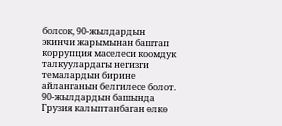болсок, 90-жылдардын экинчи жарымынан баштап коррупция маселеси коомдук талкуулардагы негизги темалардын бирине айланганын белгилесе болот.
90-жылдардын башында Грузия калыптанбаган өлкө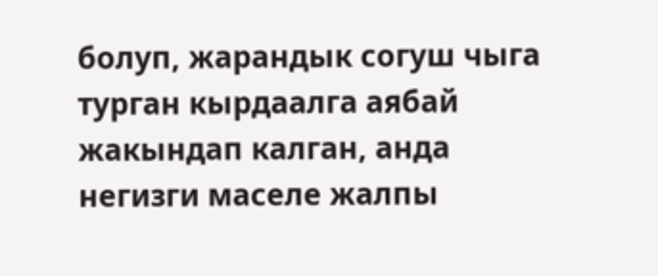болуп, жарандык согуш чыга турган кырдаалга аябай жакындап калган, анда негизги маселе жалпы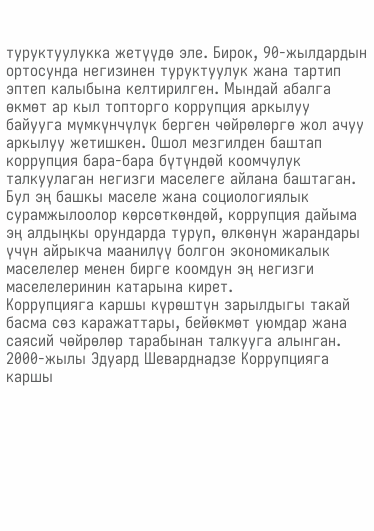туруктуулукка жетүүдө эле. Бирок, 90-жылдардын ортосунда негизинен туруктуулук жана тартип эптеп калыбына келтирилген. Мындай абалга өкмөт ар кыл топторго коррупция аркылуу байууга мүмкүнчүлүк берген чөйрөлөргө жол ачуу аркылуу жетишкен. Ошол мезгилден баштап коррупция бара-бара бүтүндөй коомчулук талкуулаган негизги маселеге айлана баштаган. Бул эң башкы маселе жана социологиялык сурамжылоолор көрсөткөндөй, коррупция дайыма эң алдыңкы орундарда туруп, өлкөнүн жарандары үчүн айрыкча маанилүү болгон экономикалык маселелер менен бирге коомдун эң негизги маселелеринин катарына кирет.
Коррупцияга каршы күрөштүн зарылдыгы такай басма сөз каражаттары, бейөкмөт уюмдар жана саясий чөйрөлөр тарабынан талкууга алынган. 2000-жылы Эдуард Шеварднадзе Коррупцияга каршы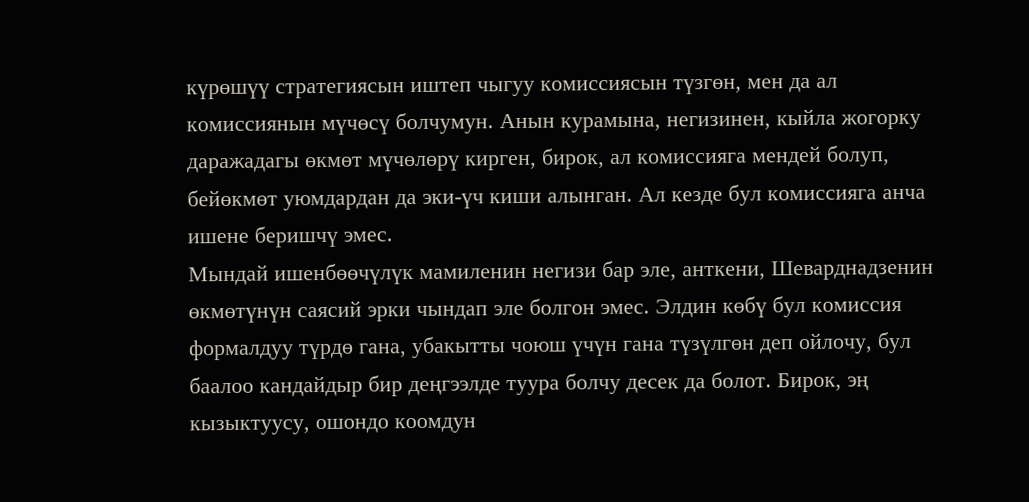күрөшүү стратегиясын иштеп чыгуу комиссиясын түзгөн, мен да ал комиссиянын мүчөсү болчумун. Анын курамына, негизинен, кыйла жогорку даражадагы өкмөт мүчөлөрү кирген, бирок, ал комиссияга мендей болуп, бейөкмөт уюмдардан да эки-үч киши алынган. Ал кезде бул комиссияга анча ишене беришчү эмес.
Мындай ишенбөөчүлүк мамиленин негизи бар эле, анткени, Шеварднадзенин өкмөтүнүн саясий эрки чындап эле болгон эмес. Элдин көбү бул комиссия формалдуу түрдө гана, убакытты чоюш үчүн гана түзүлгөн деп ойлочу, бул баалоо кандайдыр бир деңгээлде туура болчу десек да болот. Бирок, эң кызыктуусу, ошондо коомдун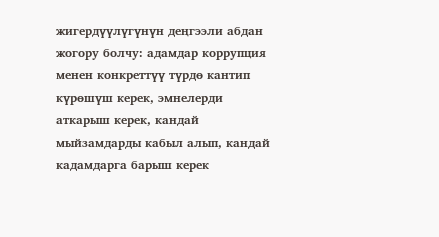жигердүүлүгүнүн деңгээли абдан жогору болчу: адамдар коррупция менен конкреттүү түрдө кантип күрөшүш керек, эмнелерди аткарыш керек, кандай мыйзамдарды кабыл алып, кандай кадамдарга барыш керек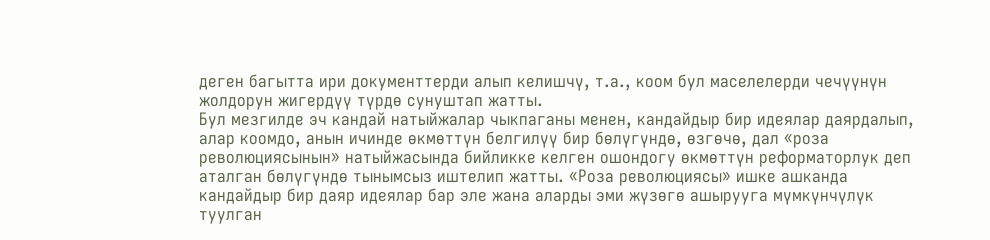деген багытта ири документтерди алып келишчү, т.а., коом бул маселелерди чечүүнүн жолдорун жигердүү түрдө сунуштап жатты.
Бул мезгилде эч кандай натыйжалар чыкпаганы менен, кандайдыр бир идеялар даярдалып, алар коомдо, анын ичинде өкмөттүн белгилүү бир бөлүгүндө, өзгөчө, дал «роза революциясынын» натыйжасында бийликке келген ошондогу өкмөттүн реформаторлук деп аталган бөлүгүндө тынымсыз иштелип жатты. «Роза революциясы» ишке ашканда кандайдыр бир даяр идеялар бар эле жана аларды эми жүзөгө ашырууга мүмкүнчүлүк туулган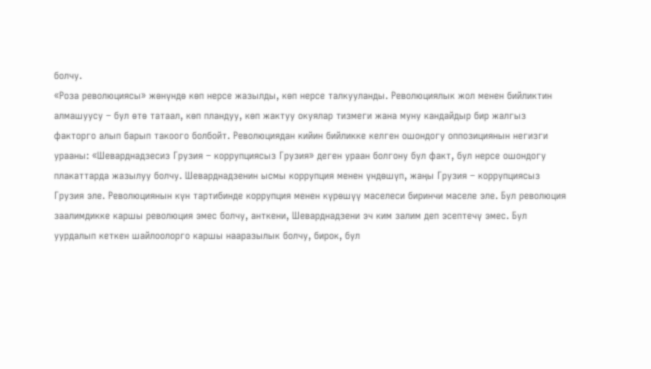болчу.
«Роза революциясы» жөнүндө көп нерсе жазылды, көп нерсе талкууланды. Революциялык жол менен бийликтин алмашуусу – бул өтө татаал, көп пландуу, көп жактуу окуялар тизмеги жана муну кандайдыр бир жалгыз факторго алып барып такоого болбойт. Революциядан кийин бийликке келген ошондогу оппозициянын негизги урааны: «Шеварднадзесиз Грузия – коррупциясыз Грузия» деген ураан болгону бул факт, бул нерсе ошондогу плакаттарда жазылуу болчу. Шеварднадзенин ысмы коррупция менен үндөшүп, жаңы Грузия – коррупциясыз Грузия эле. Революциянын күн тартибинде коррупция менен күрөшүү маселеси биринчи маселе эле. Бул революция заалимдикке каршы революция эмес болчу, анткени, Шеварднадзени эч ким залим деп эсептечү эмес. Бул уурдалып кеткен шайлоолорго каршы нааразылык болчу, бирок, бул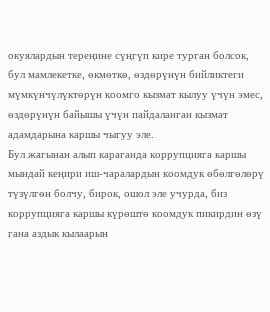окуялардын тереңине сүңгүп кире турган болсок, бул мамлекетке, өкмөткө, өздөрүнүн бийликтеги мүмкүнчүлүктөрүн коомго кызмат кылуу үчүн эмес, өздөрүнүн байышы үчүн пайдаланган кызмат адамдарына каршы чыгуу эле.
Бул жагынан алып караганда коррупцияга каршы мындай кеңири иш-чаралардын коомдук өбөлгөлөрү түзүлгөн болчу, бирок, ошол эле учурда, биз коррупцияга каршы күрөштө коомдук пикирдин өзү гана аздык кылаарын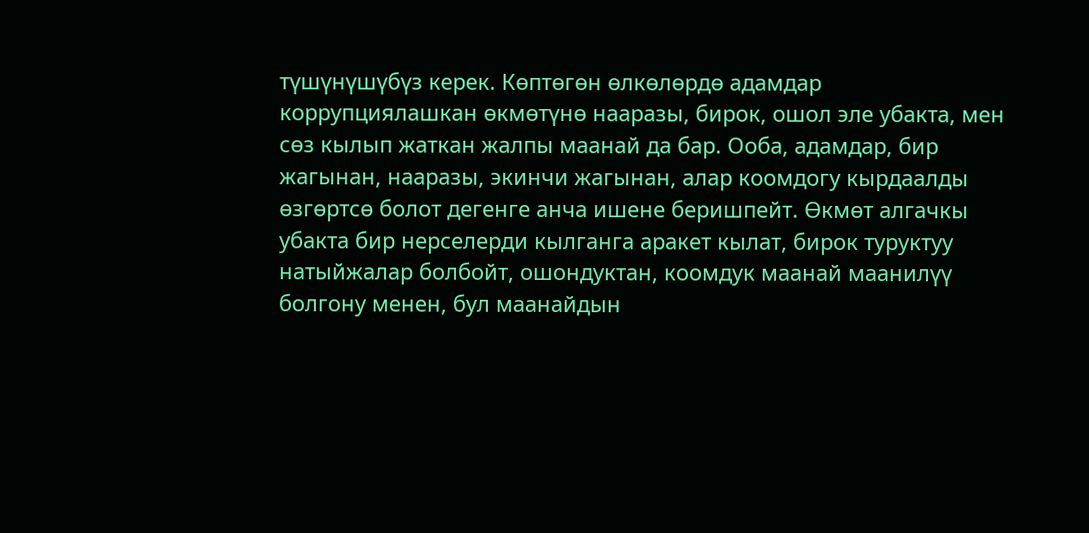түшүнүшүбүз керек. Көптөгөн өлкөлөрдө адамдар коррупциялашкан өкмөтүнө нааразы, бирок, ошол эле убакта, мен сөз кылып жаткан жалпы маанай да бар. Ооба, адамдар, бир жагынан, нааразы, экинчи жагынан, алар коомдогу кырдаалды өзгөртсө болот дегенге анча ишене беришпейт. Өкмөт алгачкы убакта бир нерселерди кылганга аракет кылат, бирок туруктуу натыйжалар болбойт, ошондуктан, коомдук маанай маанилүү болгону менен, бул маанайдын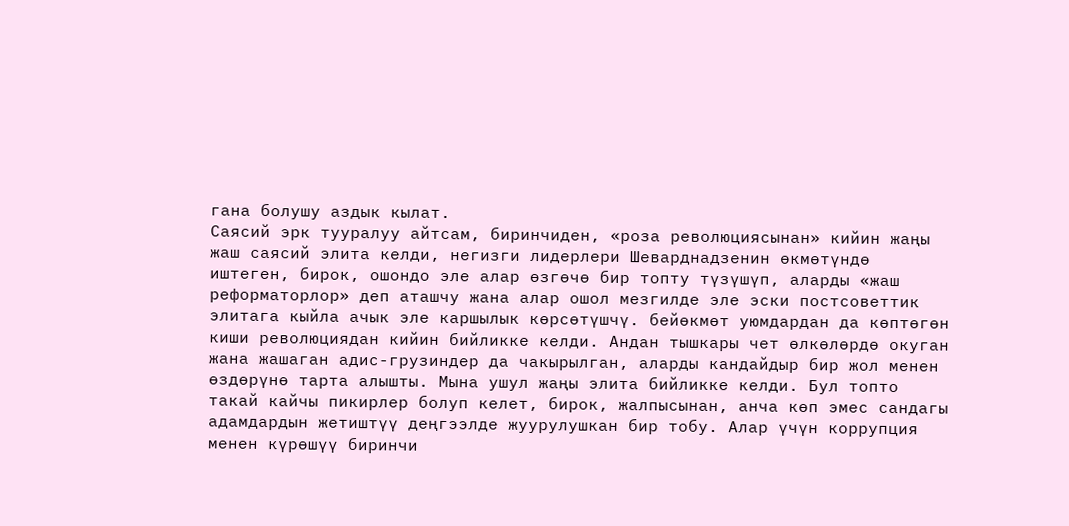гана болушу аздык кылат.
Саясий эрк тууралуу айтсам, биринчиден, «роза революциясынан» кийин жаңы жаш саясий элита келди, негизги лидерлери Шеварднадзенин өкмөтүндө иштеген, бирок, ошондо эле алар өзгөчө бир топту түзүшүп, аларды «жаш реформаторлор» деп аташчу жана алар ошол мезгилде эле эски постсоветтик элитага кыйла ачык эле каршылык көрсөтүшчү. бейөкмөт уюмдардан да көптөгөн киши революциядан кийин бийликке келди. Андан тышкары чет өлкөлөрдө окуган жана жашаган адис-грузиндер да чакырылган, аларды кандайдыр бир жол менен өздөрүнө тарта алышты. Мына ушул жаңы элита бийликке келди. Бул топто такай кайчы пикирлер болуп келет, бирок, жалпысынан, анча көп эмес сандагы адамдардын жетиштүү деңгээлде жуурулушкан бир тобу. Алар үчүн коррупция менен күрөшүү биринчи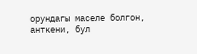орундагы маселе болгон, анткени, бул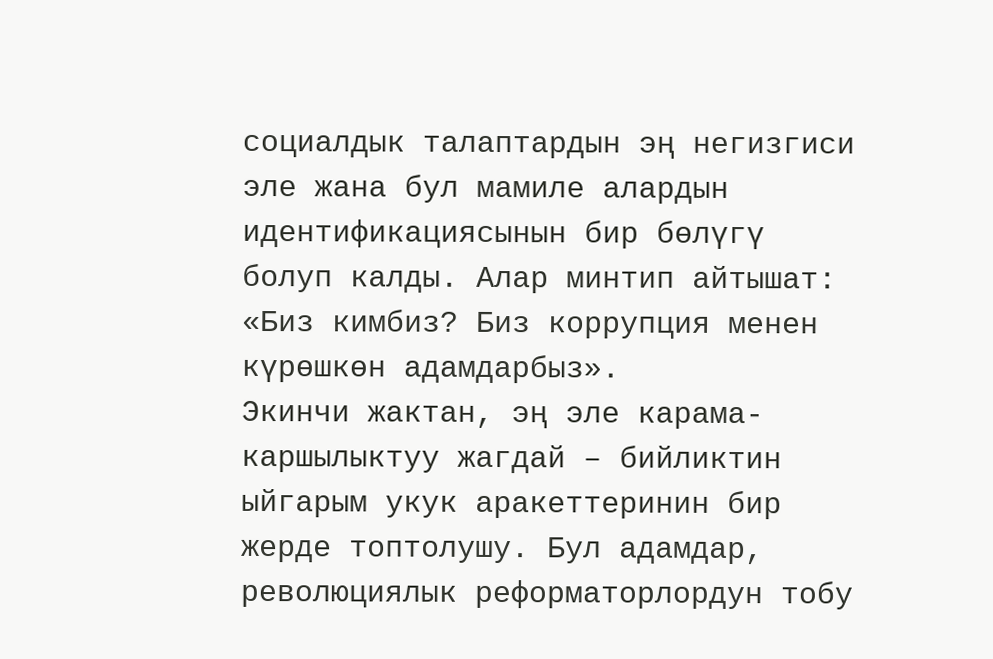социалдык талаптардын эң негизгиси эле жана бул мамиле алардын идентификациясынын бир бөлүгү болуп калды. Алар минтип айтышат: «Биз кимбиз? Биз коррупция менен күрөшкөн адамдарбыз».
Экинчи жактан, эң эле карама-каршылыктуу жагдай – бийликтин ыйгарым укук аракеттеринин бир жерде топтолушу. Бул адамдар, революциялык реформаторлордун тобу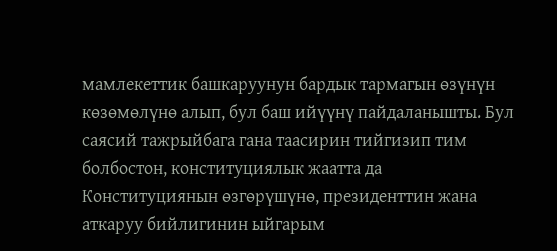мамлекеттик башкаруунун бардык тармагын өзүнүн көзөмөлүнө алып, бул баш ийүүнү пайдаланышты. Бул саясий тажрыйбага гана таасирин тийгизип тим болбостон, конституциялык жаатта да Конституциянын өзгөрүшүнө, президенттин жана аткаруу бийлигинин ыйгарым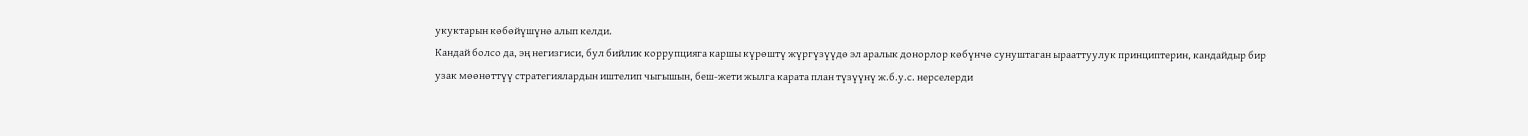укуктарын көбөйүшүнө алып келди.
Кандай болсо да, эң негизгиси, бул бийлик коррупцияга каршы күрөштү жүргүзүүдө эл аралык донорлор көбүнчө сунуштаган ырааттуулук принциптерин, кандайдыр бир узак мөөнөттүү стратегиялардын иштелип чыгышын, беш-жети жылга карата план түзүүнү ж.б.у.с. нерселерди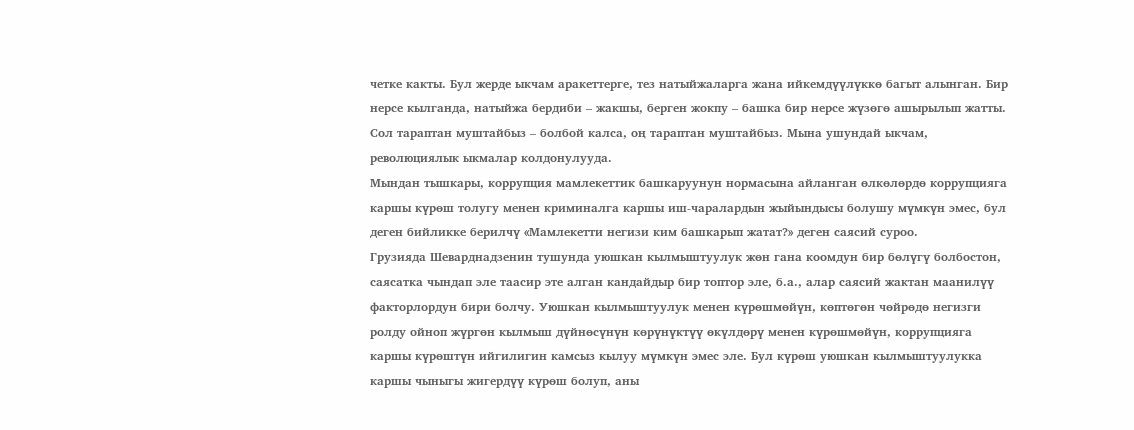четке какты. Бул жерде ыкчам аракеттерге, тез натыйжаларга жана ийкемдүүлүккө багыт алынган. Бир нерсе кылганда, натыйжа бердиби – жакшы, берген жокпу – башка бир нерсе жүзөгө ашырылып жатты. Сол тараптан муштайбыз – болбой калса, оң тараптан муштайбыз. Мына ушундай ыкчам, революциялык ыкмалар колдонулууда.
Мындан тышкары, коррупция мамлекеттик башкаруунун нормасына айланган өлкөлөрдө коррупцияга каршы күрөш толугу менен криминалга каршы иш-чаралардын жыйындысы болушу мүмкүн эмес, бул деген бийликке берилчү «Мамлекетти негизи ким башкарып жатат?» деген саясий суроо.
Грузияда Шеварднадзенин тушунда уюшкан кылмыштуулук жөн гана коомдун бир бөлүгү болбостон, саясатка чындап эле таасир эте алган кандайдыр бир топтор эле, б.а., алар саясий жактан маанилүү факторлордун бири болчу. Уюшкан кылмыштуулук менен күрөшмөйүн, көптөгөн чөйрөдө негизги ролду ойноп жүргөн кылмыш дүйнөсүнүн көрүнүктүү өкүлдөрү менен күрөшмөйүн, коррупцияга каршы күрөштүн ийгилигин камсыз кылуу мүмкүн эмес эле. Бул күрөш уюшкан кылмыштуулукка каршы чыныгы жигердүү күрөш болуп, аны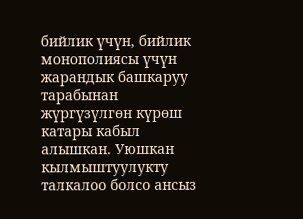бийлик үчүн, бийлик монополиясы үчүн жарандык башкаруу тарабынан жүргүзүлгөн күрөш катары кабыл алышкан. Уюшкан кылмыштуулукту талкалоо болсо ансыз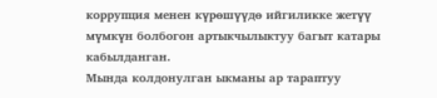коррупция менен күрөшүүдө ийгиликке жетүү мүмкүн болбогон артыкчылыктуу багыт катары кабылданган.
Мында колдонулган ыкманы ар тараптуу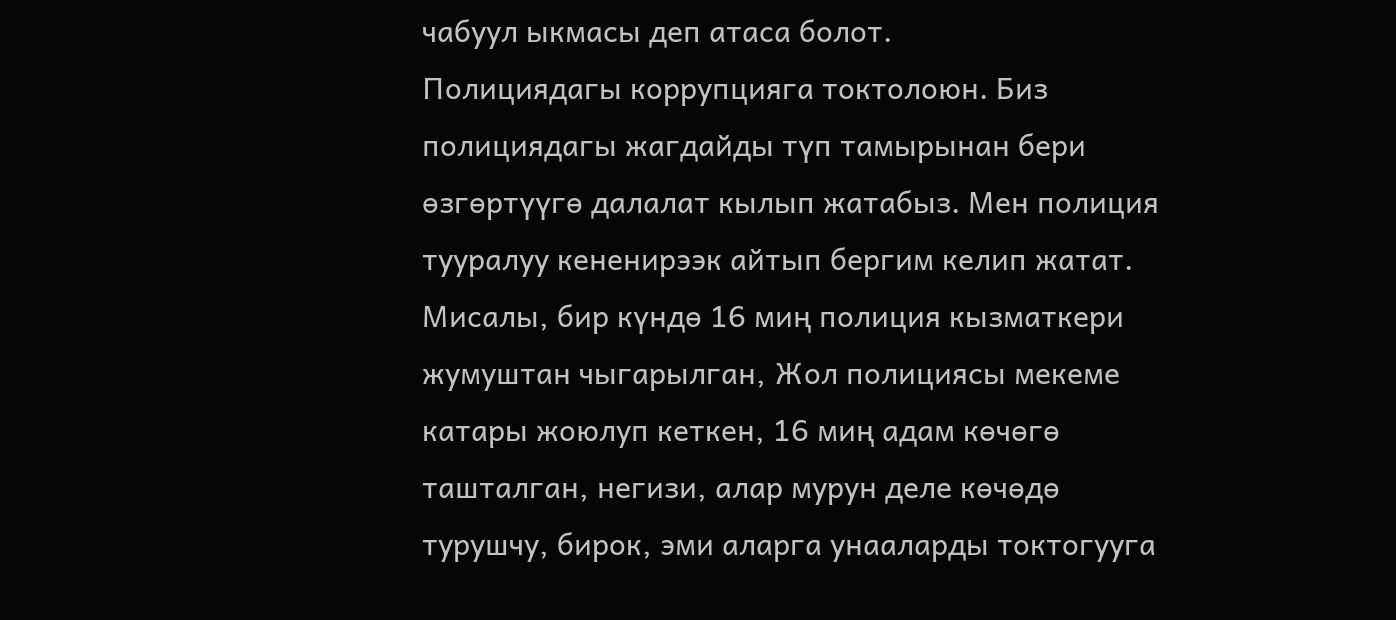чабуул ыкмасы деп атаса болот.
Полициядагы коррупцияга токтолоюн. Биз полициядагы жагдайды түп тамырынан бери өзгөртүүгө далалат кылып жатабыз. Мен полиция тууралуу кененирээк айтып бергим келип жатат. Мисалы, бир күндө 16 миң полиция кызматкери жумуштан чыгарылган, Жол полициясы мекеме катары жоюлуп кеткен, 16 миң адам көчөгө ташталган, негизи, алар мурун деле көчөдө турушчу, бирок, эми аларга унааларды токтогууга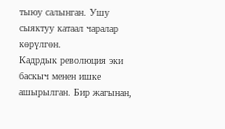тыюу салынган. Ушу сыяктуу катаал чаралар көрүлгөн.
Кадрдык революция эки баскыч менен ишке ашырылган. Бир жагынан,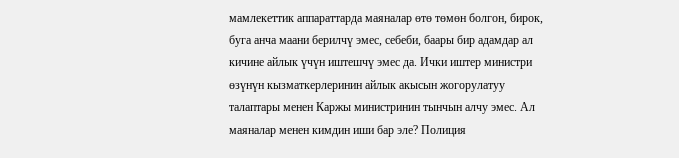мамлекеттик аппараттарда маяналар өтө төмөн болгон, бирок, буга анча маани берилчү эмес, себеби, баары бир адамдар ал кичине айлык үчүн иштешчү эмес да. Ички иштер министри өзүнүн кызматкерлеринин айлык акысын жогорулатуу талаптары менен Каржы министринин тынчын алчу эмес. Ал маяналар менен кимдин иши бар эле? Полиция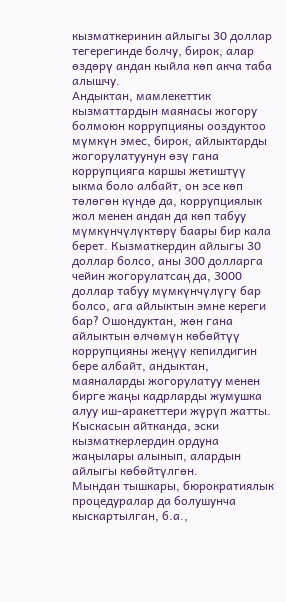кызматкеринин айлыгы 30 доллар тегерегинде болчу, бирок, алар өздөрү андан кыйла көп акча таба алышчу.
Андыктан, мамлекеттик кызматтардын маянасы жогору болмоюн коррупцияны ооздуктоо мүмкүн эмес, бирок, айлыктарды жогорулатуунун өзү гана коррупцияга каршы жетиштүү ыкма боло албайт, он эсе көп төлөгөн күндө да, коррупциялык жол менен андан да көп табуу мүмкүнчүлүктөрү баары бир кала берет. Кызматкердин айлыгы 30 доллар болсо, аны 300 долларга чейин жогорулатсаң да, 3000 доллар табуу мүмкүнчүлүгү бар болсо, ага айлыктын эмне кереги бар? Ошондуктан, жөн гана айлыктын өлчөмүн көбөйтүү коррупцияны жеңүү кепилдигин бере албайт, андыктан, маяналарды жогорулатуу менен бирге жаңы кадрларды жумушка алуу иш-аракеттери жүрүп жатты. Кыскасын айтканда, эски кызматкерлердин ордуна жаңылары алынып, алардын айлыгы көбөйтүлгөн.
Мындан тышкары, бюрократиялык процедуралар да болушунча кыскартылган, б.а.,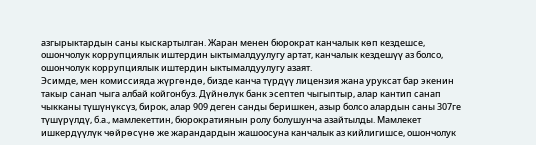азгырыктардын саны кыскартылган. Жаран менен бюрократ канчалык көп кездешсе, ошончолук коррупциялык иштердин ыктымалдуулугу артат, канчалык кездешүү аз болсо, ошончолук коррупциялык иштердин ыктымалдуулугу азаят.
Эсимде, мен комиссияда жүргөндө, бизде канча түрдүү лицензия жана уруксат бар экенин такыр санап чыга албай койгонбуз. Дүйнөлүк банк эсептеп чыгыптыр, алар кантип санап чыкканы түшүнүксүз, бирок, алар 909 деген санды беришкен, азыр болсо алардын саны 307ге түшүрүлдү, б.а., мамлекеттин, бюрократиянын ролу болушунча азайтылды. Мамлекет ишкердүүлүк чөйрөсүнө же жарандардын жашоосуна канчалык аз кийлигишсе, ошончолук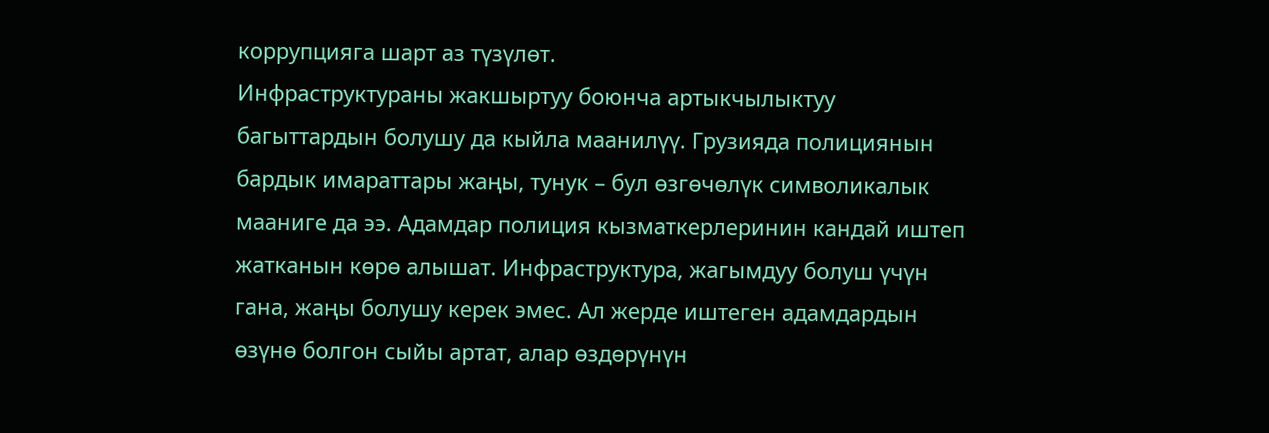коррупцияга шарт аз түзүлөт.
Инфраструктураны жакшыртуу боюнча артыкчылыктуу багыттардын болушу да кыйла маанилүү. Грузияда полициянын бардык имараттары жаңы, тунук – бул өзгөчөлүк символикалык мааниге да ээ. Адамдар полиция кызматкерлеринин кандай иштеп жатканын көрө алышат. Инфраструктура, жагымдуу болуш үчүн гана, жаңы болушу керек эмес. Ал жерде иштеген адамдардын өзүнө болгон сыйы артат, алар өздөрүнүн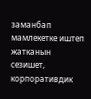заманбап мамлекетке иштеп жатканын сезишет, корпоративдик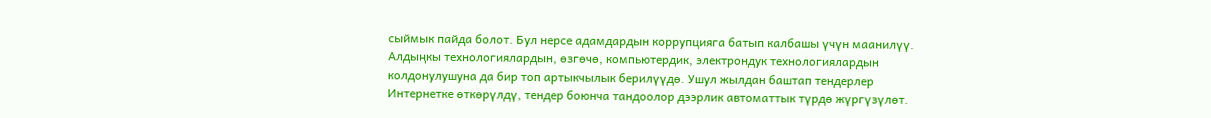сыймык пайда болот. Бул нерсе адамдардын коррупцияга батып калбашы үчүн маанилүү.
Алдыңкы технологиялардын, өзгөчө, компьютердик, электрондук технологиялардын колдонулушуна да бир топ артыкчылык берилүүдө. Ушул жылдан баштап тендерлер Интернетке өткөрүлдү, тендер боюнча тандоолор дээрлик автоматтык түрдө жүргүзүлөт.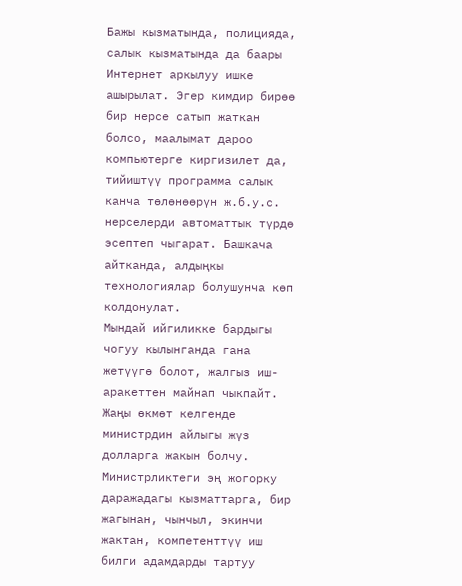Бажы кызматында, полицияда, салык кызматында да баары Интернет аркылуу ишке ашырылат. Эгер кимдир бирөө бир нерсе сатып жаткан болсо, маалымат дароо компьютерге киргизилет да, тийиштүү программа салык канча төлөнөөрүн ж.б.у.с. нерселерди автоматтык түрдө эсептеп чыгарат. Башкача айтканда, алдыңкы технологиялар болушунча көп колдонулат.
Мындай ийгиликке бардыгы чогуу кылынганда гана жетүүгө болот, жалгыз иш-аракеттен майнап чыкпайт.
Жаңы өкмөт келгенде министрдин айлыгы жүз долларга жакын болчу. Министрликтеги эң жогорку даражадагы кызматтарга, бир жагынан, чынчыл, экинчи жактан, компетенттүү иш билги адамдарды тартуу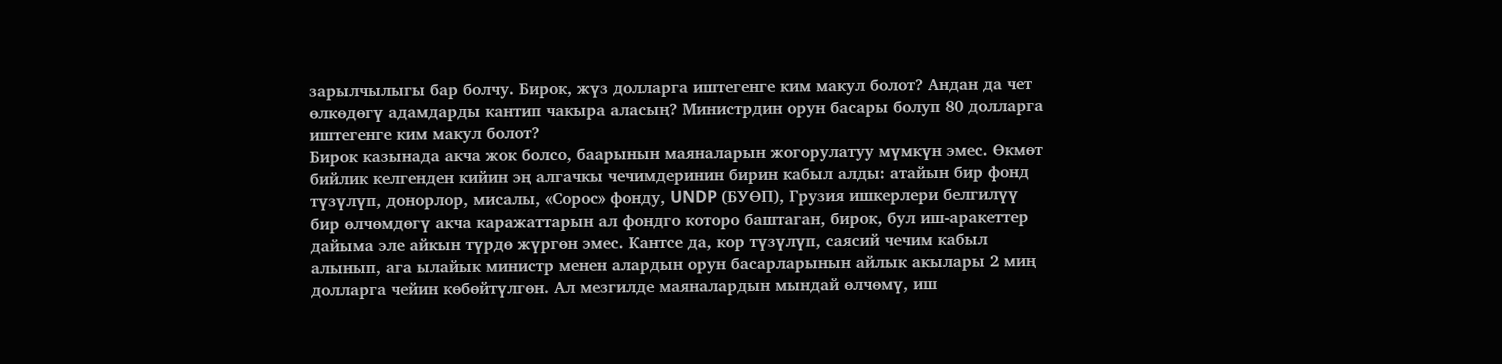зарылчылыгы бар болчу. Бирок, жүз долларга иштегенге ким макул болот? Андан да чет өлкөдөгү адамдарды кантип чакыра аласың? Министрдин орун басары болуп 80 долларга иштегенге ким макул болот?
Бирок казынада акча жок болсо, баарынын маяналарын жогорулатуу мүмкүн эмес. Өкмөт бийлик келгенден кийин эң алгачкы чечимдеринин бирин кабыл алды: атайын бир фонд түзүлүп, донорлор, мисалы, «Сорос» фонду, UNDP (БУӨП), Грузия ишкерлери белгилүү бир өлчөмдөгү акча каражаттарын ал фондго которо баштаган, бирок, бул иш-аракеттер дайыма эле айкын түрдө жүргөн эмес. Кантсе да, кор түзүлүп, саясий чечим кабыл алынып, ага ылайык министр менен алардын орун басарларынын айлык акылары 2 миң долларга чейин көбөйтүлгөн. Ал мезгилде маяналардын мындай өлчөмү, иш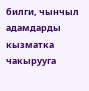билги, чынчыл адамдарды кызматка чакырууга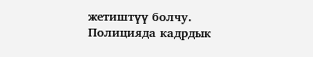жетиштүү болчу.
Полицияда кадрдык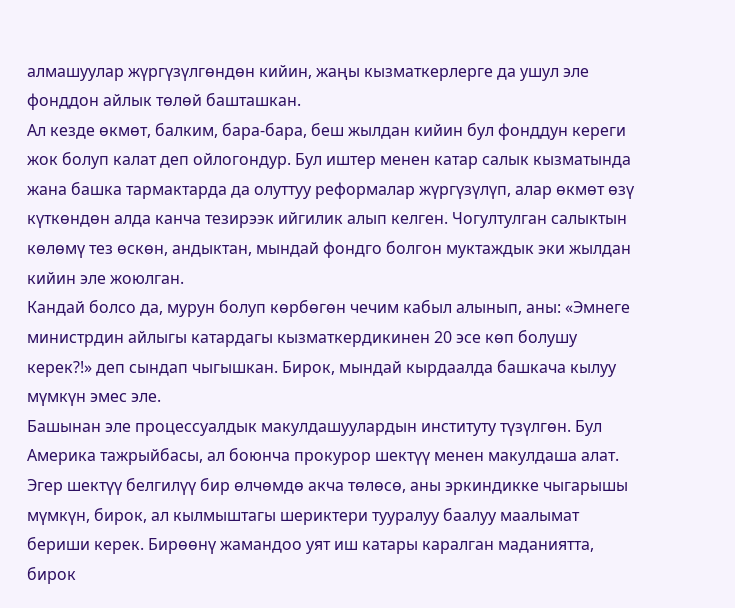алмашуулар жүргүзүлгөндөн кийин, жаңы кызматкерлерге да ушул эле фонддон айлык төлөй башташкан.
Ал кезде өкмөт, балким, бара-бара, беш жылдан кийин бул фонддун кереги жок болуп калат деп ойлогондур. Бул иштер менен катар салык кызматында жана башка тармактарда да олуттуу реформалар жүргүзүлүп, алар өкмөт өзү күткөндөн алда канча тезирээк ийгилик алып келген. Чогултулган салыктын көлөмү тез өскөн, андыктан, мындай фондго болгон муктаждык эки жылдан кийин эле жоюлган.
Кандай болсо да, мурун болуп көрбөгөн чечим кабыл алынып, аны: «Эмнеге министрдин айлыгы катардагы кызматкердикинен 20 эсе көп болушу керек?!» деп сындап чыгышкан. Бирок, мындай кырдаалда башкача кылуу мүмкүн эмес эле.
Башынан эле процессуалдык макулдашуулардын институту түзүлгөн. Бул Америка тажрыйбасы, ал боюнча прокурор шектүү менен макулдаша алат. Эгер шектүү белгилүү бир өлчөмдө акча төлөсө, аны эркиндикке чыгарышы мүмкүн, бирок, ал кылмыштагы шериктери тууралуу баалуу маалымат бериши керек. Бирөөнү жамандоо уят иш катары каралган маданиятта, бирок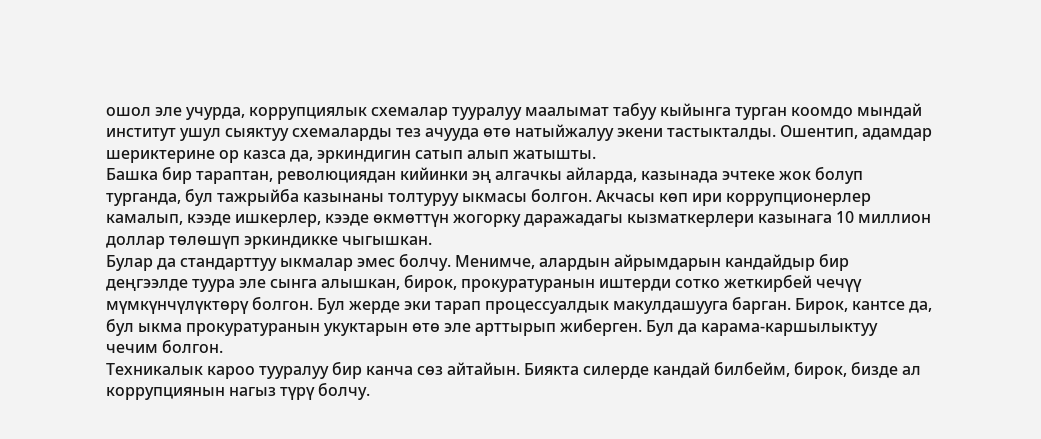ошол эле учурда, коррупциялык схемалар тууралуу маалымат табуу кыйынга турган коомдо мындай институт ушул сыяктуу схемаларды тез ачууда өтө натыйжалуу экени тастыкталды. Ошентип, адамдар шериктерине ор казса да, эркиндигин сатып алып жатышты.
Башка бир тараптан, революциядан кийинки эң алгачкы айларда, казынада эчтеке жок болуп турганда, бул тажрыйба казынаны толтуруу ыкмасы болгон. Акчасы көп ири коррупционерлер камалып, кээде ишкерлер, кээде өкмөттүн жогорку даражадагы кызматкерлери казынага 10 миллион доллар төлөшүп эркиндикке чыгышкан.
Булар да стандарттуу ыкмалар эмес болчу. Менимче, алардын айрымдарын кандайдыр бир деңгээлде туура эле сынга алышкан, бирок, прокуратуранын иштерди сотко жеткирбей чечүү мүмкүнчүлүктөрү болгон. Бул жерде эки тарап процессуалдык макулдашууга барган. Бирок, кантсе да, бул ыкма прокуратуранын укуктарын өтө эле арттырып жиберген. Бул да карама-каршылыктуу чечим болгон.
Техникалык кароо тууралуу бир канча сөз айтайын. Биякта силерде кандай билбейм, бирок, бизде ал коррупциянын нагыз түрү болчу.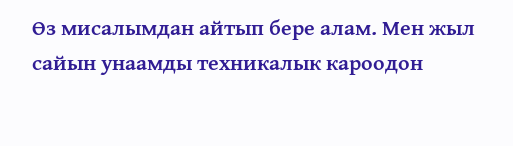Өз мисалымдан айтып бере алам. Мен жыл сайын унаамды техникалык кароодон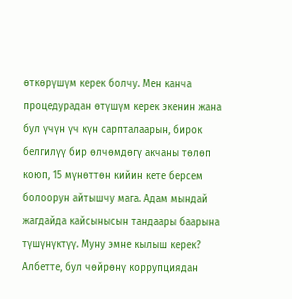өткөрүшүм керек болчу. Мен канча процедурадан өтүшүм керек экенин жана бул үчүн үч күн сарпталаарын, бирок белгилүү бир өлчөмдөгү акчаны төлөп коюп, 15 мүнөттөн кийин кете берсем болоорун айтышчу мага. Адам мындай жагдайда кайсынысын тандаары баарына түшүнүктүү. Муну эмне кылыш керек?
Албетте, бул чөйрөнү коррупциядан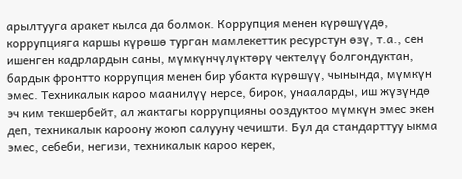арылтууга аракет кылса да болмок. Коррупция менен күрөшүүдө, коррупцияга каршы күрөшө турган мамлекеттик ресурстун өзү, т.а., сен ишенген кадрлардын саны, мүмкүнчүлүктөрү чектелүү болгондуктан, бардык фронтто коррупция менен бир убакта күрөшүү, чынында, мүмкүн эмес. Техникалык кароо маанилүү нерсе, бирок, унааларды, иш жүзүндө эч ким текшербейт, ал жактагы коррупцияны ооздуктоо мүмкүн эмес экен деп, техникалык кароону жоюп салууну чечишти. Бул да стандарттуу ыкма эмес, себеби, негизи, техникалык кароо керек,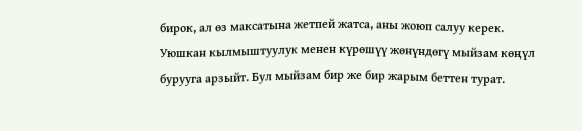бирок, ал өз максатына жетпей жатса, аны жоюп салуу керек.
Уюшкан кылмыштуулук менен күрөшүү жөнүндөгү мыйзам көңүл бурууга арзыйт. Бул мыйзам бир же бир жарым беттен турат.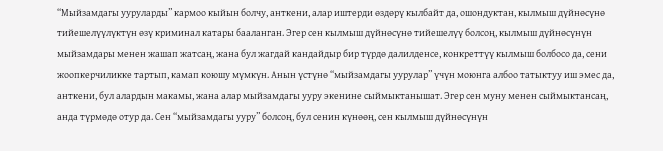“Мыйзамдагы ууруларды” кармоо кыйын болчу, анткени, алар иштерди өздөрү кылбайт да, ошондуктан, кылмыш дүйнөсүнө тийешелүүлүктүн өзү криминал катары бааланган. Эгер сен кылмыш дүйнөсүнө тийешелүү болсоң, кылмыш дүйнөсүнүн мыйзамдары менен жашап жатсаң, жана бул жагдай кандайдыр бир түрдө далилденсе, конкреттүү кылмыш болбосо да, сени жоопкерчиликке тартып, камап коюшу мүмкүн. Анын үстүнө “мыйзамдагы уурулар” үчүн моюнга албоо татыктуу иш эмес да, анткени, бул алардын макамы, жана алар мыйзамдагы ууру экенине сыймыктанышат. Эгер сен муну менен сыймыктансаң, анда түрмөдө отур да. Сен “мыйзамдагы ууру” болсоң, бул сенин күнөөң, сен кылмыш дүйнөсүнүн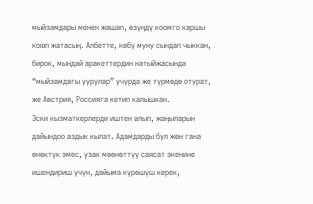мыйзамдары менен жашап, өзүңдү коомго каршы коюп жатасың. Албетте, көбү муну сындап чыккан, бирок, мындай аракеттердин натыйжасында “мыйзамдагы уурулар” учурда же түрмөдө отурат, же Австрия, Россияга кетип калышкан.
Эски кызматкерлерди иштен алып, жаңыларын дайындоо аздык кылат. Адамдарды бул жөн гана өнөктүк эмес, узак мөөнөттүү саясат экенине ишендириш үчүн, дайыма күрөшүш керек,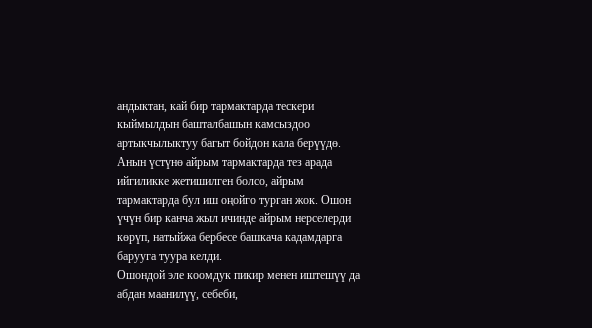андыктан, кай бир тармактарда тескери кыймылдын башталбашын камсыздоо артыкчылыктуу багыт бойдон кала берүүдө. Анын үстүнө айрым тармактарда тез арада ийгиликке жетишилген болсо, айрым тармактарда бул иш оңойго турган жок. Ошон үчүн бир канча жыл ичинде айрым нерселерди көрүп, натыйжа бербесе башкача кадамдарга барууга туура келди.
Ошондой эле коомдук пикир менен иштешүү да абдан маанилүү, себеби,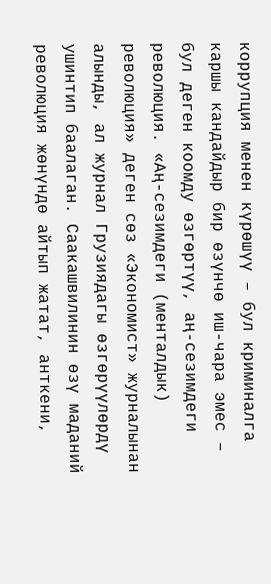коррупция менен күрөшүү – бул криминалга каршы кандайдыр бир өзүнчө иш-чара эмес – бул деген коомду өзгөртүү, аң-сезимдеги революция. «Аң-сезимдеги (менталдык) революция» деген сөз «Экономист» журналынан алынды, ал журнал Грузиядагы өзгөрүүлөрдү ушинтип баалаган. Саакашвилинин өзү маданий революция жөнүндө айтып жатат, анткени,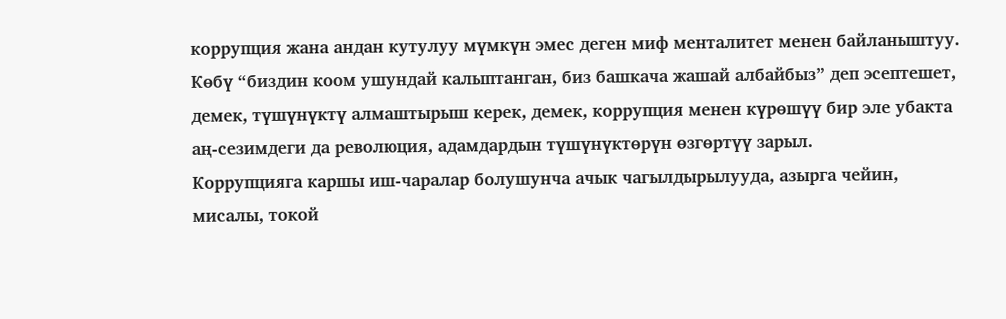коррупция жана андан кутулуу мүмкүн эмес деген миф менталитет менен байланыштуу. Көбү “биздин коом ушундай калыптанган, биз башкача жашай албайбыз” деп эсептешет, демек, түшүнүктү алмаштырыш керек, демек, коррупция менен күрөшүү бир эле убакта аң-сезимдеги да революция, адамдардын түшүнүктөрүн өзгөртүү зарыл.
Коррупцияга каршы иш-чаралар болушунча ачык чагылдырылууда, азырга чейин, мисалы, токой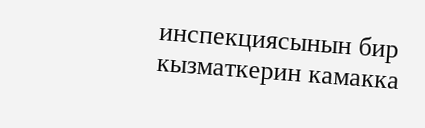инспекциясынын бир кызматкерин камакка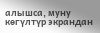алышса, муну көгүлтүр экрандан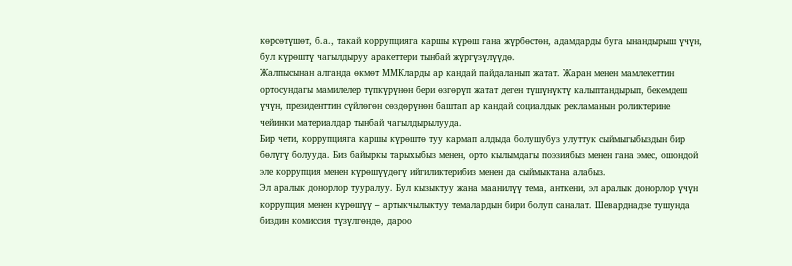көрсөтүшөт, б.а., такай коррупцияга каршы күрөш гана жүрбөстөн, адамдарды буга ынандырыш үчүн, бул күрөштү чагылдыруу аракеттери тынбай жүргүзүлүүдө.
Жалпысынан алганда өкмөт ММКларды ар кандай пайдаланып жатат. Жаран менен мамлекеттин ортосундагы мамилелер түпкүрүнөн бери өзгөрүп жатат деген түшүнүктү калыптандырып, бекемдеш үчүн, президенттин сүйлөгөн сөздөрүнөн баштап ар кандай социалдык рекламанын роликтерине чейинки материалдар тынбай чагылдырылууда.
Бир чети, коррупцияга каршы күрөштө туу кармап алдыда болушубуз улуттук сыймыгыбыздын бир бөлүгү болууда. Биз байыркы тарыхыбыз менен, орто кылымдагы поэзиябыз менен гана эмес, ошондой эле коррупция менен күрөшүүдөгү ийгиликтерибиз менен да сыймыктана алабыз.
Эл аралык донорлор тууралуу. Бул кызыктуу жана маанилүү тема, анткени, эл аралык донорлор үчүн коррупция менен күрөшүү – артыкчылыктуу темалардын бири болуп саналат. Шеварднадзе тушунда биздин комиссия түзүлгөндө, дароо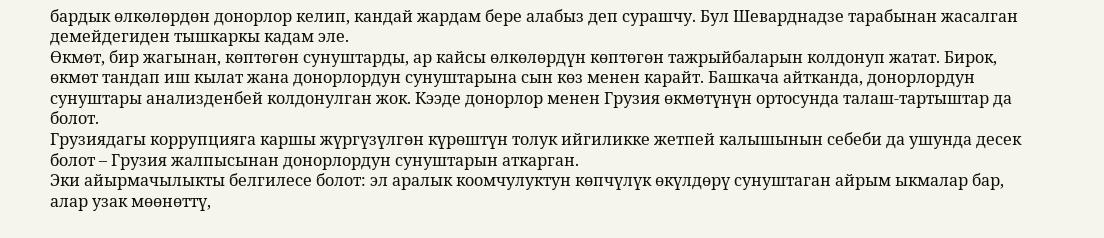бардык өлкөлөрдөн донорлор келип, кандай жардам бере алабыз деп сурашчу. Бул Шеварднадзе тарабынан жасалган демейдегиден тышкаркы кадам эле.
Өкмөт, бир жагынан, көптөгөн сунуштарды, ар кайсы өлкөлөрдүн көптөгөн тажрыйбаларын колдонуп жатат. Бирок, өкмөт тандап иш кылат жана донорлордун сунуштарына сын көз менен карайт. Башкача айтканда, донорлордун сунуштары анализденбей колдонулган жок. Кээде донорлор менен Грузия өкмөтүнүн ортосунда талаш-тартыштар да болот.
Грузиядагы коррупцияга каршы жүргүзүлгөн күрөштүн толук ийгиликке жетпей калышынын себеби да ушунда десек болот – Грузия жалпысынан донорлордун сунуштарын аткарган.
Эки айырмачылыкты белгилесе болот: эл аралык коомчулуктун көпчүлүк өкүлдөрү сунуштаган айрым ыкмалар бар, алар узак мөөнөттү,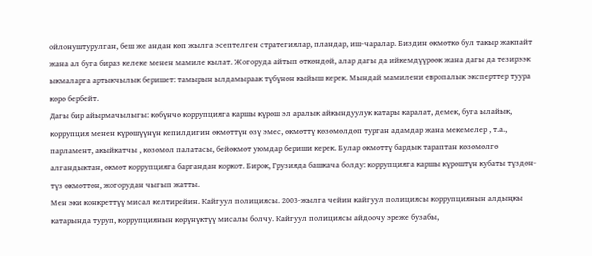ойлонуштурулган, беш же андан көп жылга эсептелген стратегиялар, пландар, иш-чаралар. Биздин өкмөткө бул такыр жакпайт жана ал буга бираз келеке менен мамиле кылат. Жогоруда айтып өткөндөй, алар дагы да ийкемдүүрөөк жана дагы да тезирээк ыкмаларга артыкчылык беришет: тамырын ылдамыраак түбүнөн кыйыш керек. Мындай мамилени европалык эксперттер туура көрө бербейт.
Дагы бир айырмачылыгы: көбүнчө коррупцияга каршы күрөш эл аралык айкындуулук катары каралат, демек, буга ылайык, коррупция менен күрөшүүнүн кепилдигин өкмөттүн өзү эмес, өкмөттү көзөмөлдөп турган адамдар жана мекемелер , т.а., парламент, акыйкатчы , көзөмөл палатасы, бейөкмөт уюмдар бериши керек. Булар өкмөттү бардык тараптан көзөмөлгө алгандыктан, өкмөт коррупцияга баргандан коркот. Бирок, Грузияда башкача болду: коррупцияга каршы күрөштүн кубаты түздөн-түз өкмөттөн, жогорудан чыгып жатты.
Мен эки конкреттүү мисал келтирейин. Кайгуул полициясы. 2003-жылга чейин кайгуул полициясы коррупциянын алдыңкы катарында туруп, коррупциянын көрүнүктүү мисалы болчу. Кайгуул полициясы айдоочу эреже бузабы,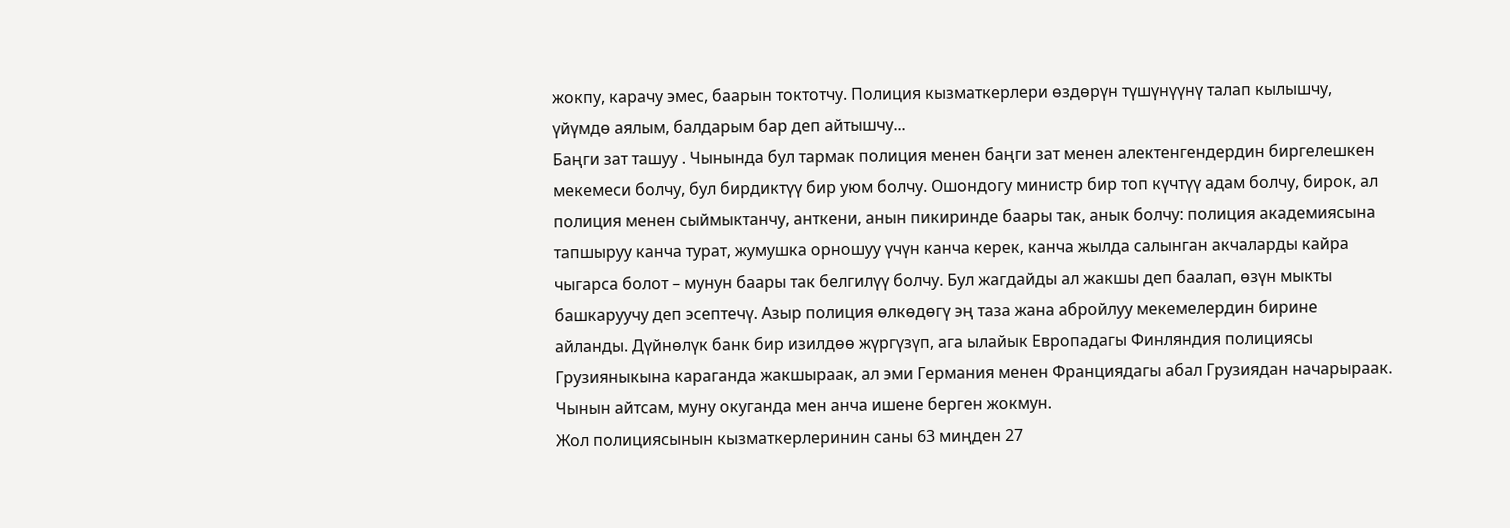жокпу, карачу эмес, баарын токтотчу. Полиция кызматкерлери өздөрүн түшүнүүнү талап кылышчу, үйүмдө аялым, балдарым бар деп айтышчу...
Баңги зат ташуу . Чынында бул тармак полиция менен баңги зат менен алектенгендердин биргелешкен мекемеси болчу, бул бирдиктүү бир уюм болчу. Ошондогу министр бир топ күчтүү адам болчу, бирок, ал полиция менен сыймыктанчу, анткени, анын пикиринде баары так, анык болчу: полиция академиясына тапшыруу канча турат, жумушка орношуу үчүн канча керек, канча жылда салынган акчаларды кайра чыгарса болот – мунун баары так белгилүү болчу. Бул жагдайды ал жакшы деп баалап, өзүн мыкты башкаруучу деп эсептечү. Азыр полиция өлкөдөгү эң таза жана абройлуу мекемелердин бирине айланды. Дүйнөлүк банк бир изилдөө жүргүзүп, ага ылайык Европадагы Финляндия полициясы Грузияныкына караганда жакшыраак, ал эми Германия менен Франциядагы абал Грузиядан начарыраак. Чынын айтсам, муну окуганда мен анча ишене берген жокмун.
Жол полициясынын кызматкерлеринин саны 63 миңден 27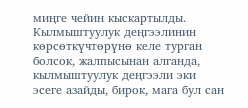миңге чейин кыскартылды. Кылмыштуулук деңгээлинин көрсөткүчтөрүнө келе турган болсок, жалпысынан алганда, кылмыштуулук деңгээли эки эсеге азайды, бирок, мага бул сан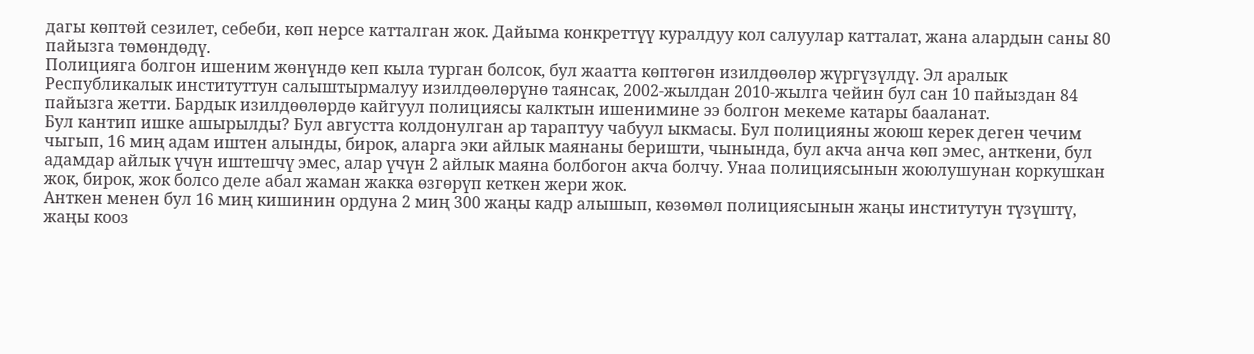дагы көптөй сезилет, себеби, көп нерсе катталган жок. Дайыма конкреттүү куралдуу кол салуулар катталат, жана алардын саны 80 пайызга төмөндөдү.
Полицияга болгон ишеним жөнүндө кеп кыла турган болсок, бул жаатта көптөгөн изилдөөлөр жүргүзүлдү. Эл аралык Республикалык институттун салыштырмалуу изилдөөлөрүнө таянсак, 2002-жылдан 2010-жылга чейин бул сан 10 пайыздан 84 пайызга жетти. Бардык изилдөөлөрдө кайгуул полициясы калктын ишенимине ээ болгон мекеме катары бааланат.
Бул кантип ишке ашырылды? Бул августта колдонулган ар тараптуу чабуул ыкмасы. Бул полицияны жоюш керек деген чечим чыгып, 16 миң адам иштен алынды, бирок, аларга эки айлык маянаны беришти, чынында, бул акча анча көп эмес, анткени, бул адамдар айлык үчүн иштешчү эмес, алар үчүн 2 айлык маяна болбогон акча болчу. Унаа полициясынын жоюлушунан коркушкан жок, бирок, жок болсо деле абал жаман жакка өзгөрүп кеткен жери жок.
Анткен менен бул 16 миң кишинин ордуна 2 миң 300 жаңы кадр алышып, көзөмөл полициясынын жаңы институтун түзүштү, жаңы кооз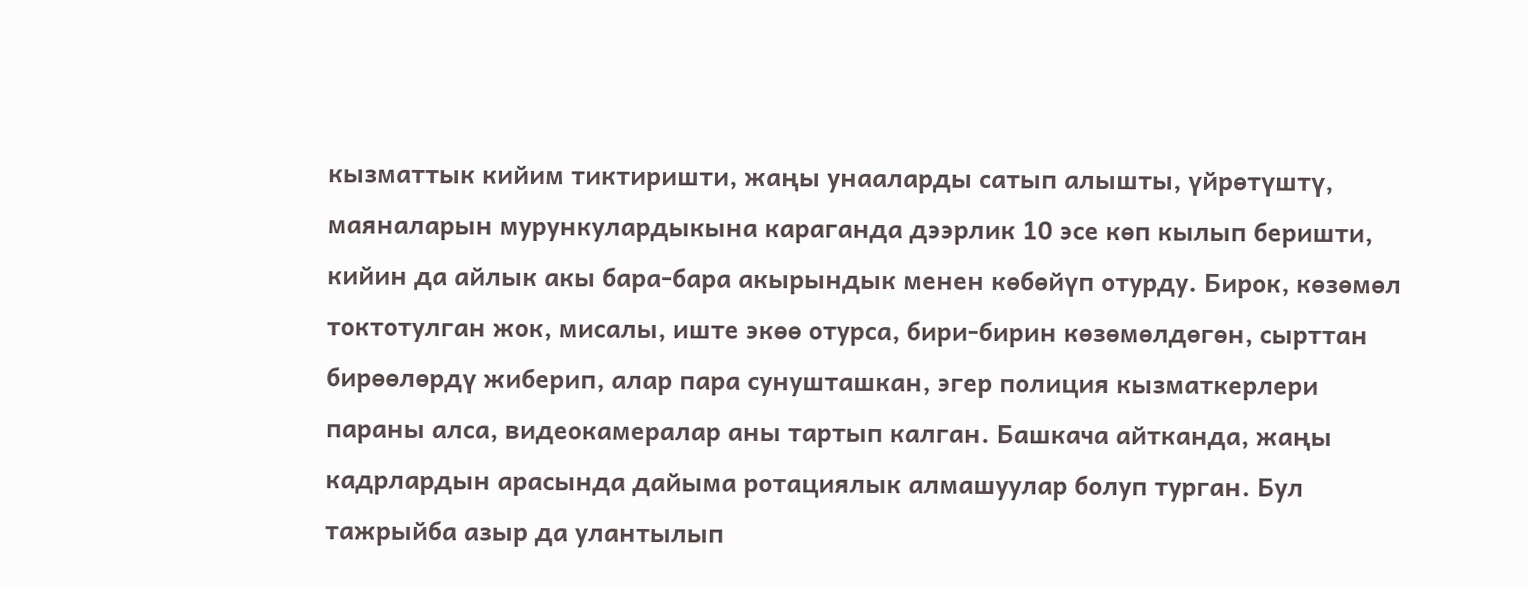кызматтык кийим тиктиришти, жаңы унааларды сатып алышты, үйрөтүштү, маяналарын мурункулардыкына караганда дээрлик 10 эсе көп кылып беришти, кийин да айлык акы бара-бара акырындык менен көбөйүп отурду. Бирок, көзөмөл токтотулган жок, мисалы, иште экөө отурса, бири-бирин көзөмөлдөгөн, сырттан бирөөлөрдү жиберип, алар пара сунушташкан, эгер полиция кызматкерлери параны алса, видеокамералар аны тартып калган. Башкача айтканда, жаңы кадрлардын арасында дайыма ротациялык алмашуулар болуп турган. Бул тажрыйба азыр да улантылып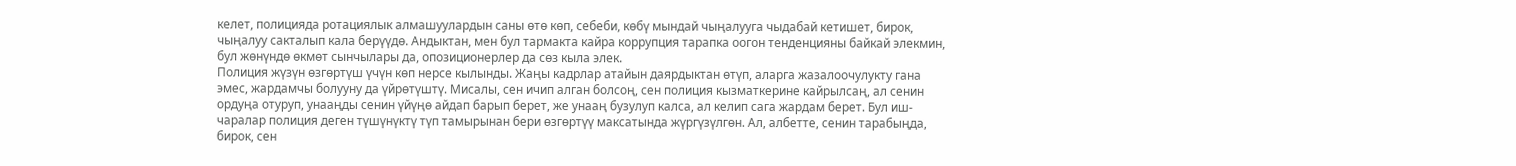келет, полицияда ротациялык алмашуулардын саны өтө көп, себеби, көбү мындай чыңалууга чыдабай кетишет, бирок, чыңалуу сакталып кала берүүдө. Андыктан, мен бул тармакта кайра коррупция тарапка оогон тенденцияны байкай элекмин, бул жөнүндө өкмөт сынчылары да, опозиционерлер да сөз кыла элек.
Полиция жүзүн өзгөртүш үчүн көп нерсе кылынды. Жаңы кадрлар атайын даярдыктан өтүп, аларга жазалоочулукту гана эмес, жардамчы болууну да үйрөтүштү. Мисалы, сен ичип алган болсоң, сен полиция кызматкерине кайрылсаң, ал сенин ордуңа отуруп, унааңды сенин үйүңө айдап барып берет, же унааң бузулуп калса, ал келип сага жардам берет. Бул иш-чаралар полиция деген түшүнүктү түп тамырынан бери өзгөртүү максатында жүргүзүлгөн. Ал, албетте, сенин тарабыңда, бирок, сен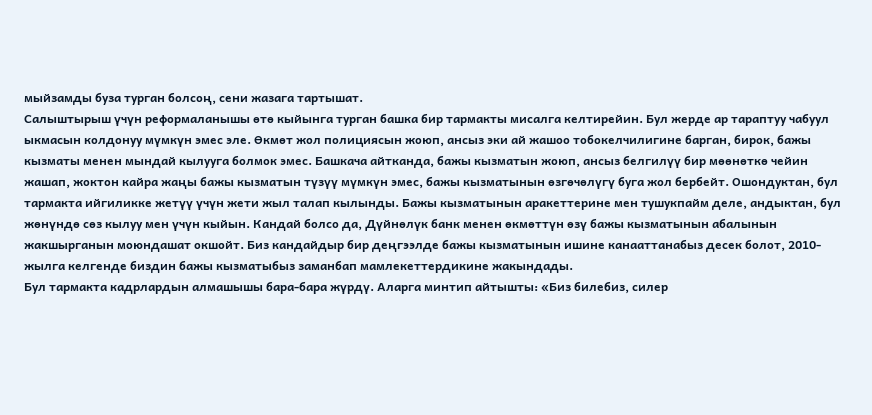мыйзамды буза турган болсоң, сени жазага тартышат.
Салыштырыш үчүн реформаланышы өтө кыйынга турган башка бир тармакты мисалга келтирейин. Бул жерде ар тараптуу чабуул ыкмасын колдонуу мүмкүн эмес эле. Өкмөт жол полициясын жоюп, ансыз эки ай жашоо тобокелчилигине барган, бирок, бажы кызматы менен мындай кылууга болмок эмес. Башкача айтканда, бажы кызматын жоюп, ансыз белгилүү бир мөөнөткө чейин жашап, жоктон кайра жаңы бажы кызматын түзүү мүмкүн эмес, бажы кызматынын өзгөчөлүгү буга жол бербейт. Ошондуктан, бул тармакта ийгиликке жетүү үчүн жети жыл талап кылынды. Бажы кызматынын аракеттерине мен тушукпайм деле, андыктан, бул жөнүндө сөз кылуу мен үчүн кыйын. Кандай болсо да, Дүйнөлүк банк менен өкмөттүн өзү бажы кызматынын абалынын жакшырганын моюндашат окшойт. Биз кандайдыр бир деңгээлде бажы кызматынын ишине канааттанабыз десек болот, 2010-жылга келгенде биздин бажы кызматыбыз заманбап мамлекеттердикине жакындады.
Бул тармакта кадрлардын алмашышы бара-бара жүрдү. Аларга минтип айтышты: «Биз билебиз, силер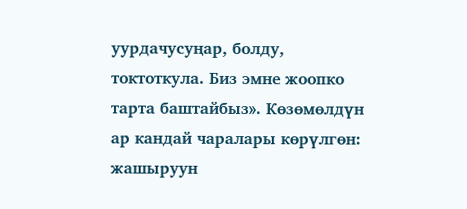уурдачусуңар, болду, токтоткула. Биз эмне жоопко тарта баштайбыз». Көзөмөлдүн ар кандай чаралары көрүлгөн: жашыруун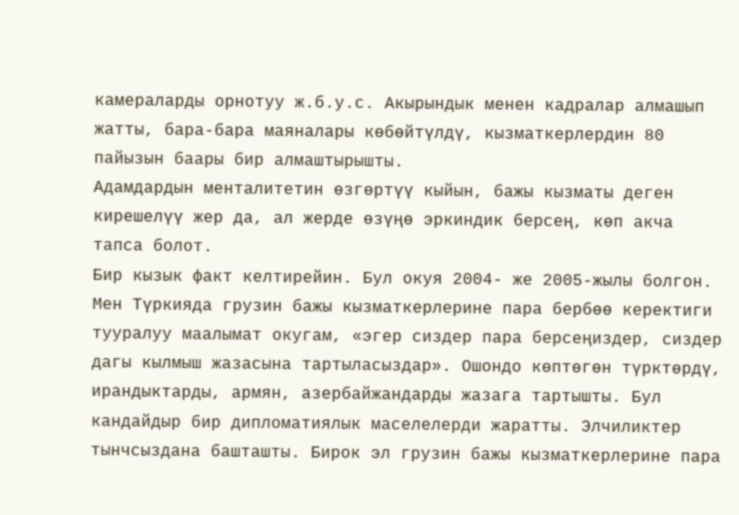камераларды орнотуу ж.б.у.с. Акырындык менен кадралар алмашып жатты, бара-бара маяналары көбөйтүлдү, кызматкерлердин 80 пайызын баары бир алмаштырышты.
Адамдардын менталитетин өзгөртүү кыйын, бажы кызматы деген кирешелүү жер да, ал жерде өзүңө эркиндик берсең, көп акча тапса болот.
Бир кызык факт келтирейин. Бул окуя 2004- же 2005-жылы болгон. Мен Түркияда грузин бажы кызматкерлерине пара бербөө керектиги тууралуу маалымат окугам, «эгер сиздер пара берсеңиздер, сиздер дагы кылмыш жазасына тартыласыздар». Ошондо көптөгөн түрктөрдү, ирандыктарды, армян, азербайжандарды жазага тартышты. Бул кандайдыр бир дипломатиялык маселелерди жаратты. Элчиликтер тынчсыздана башташты. Бирок эл грузин бажы кызматкерлерине пара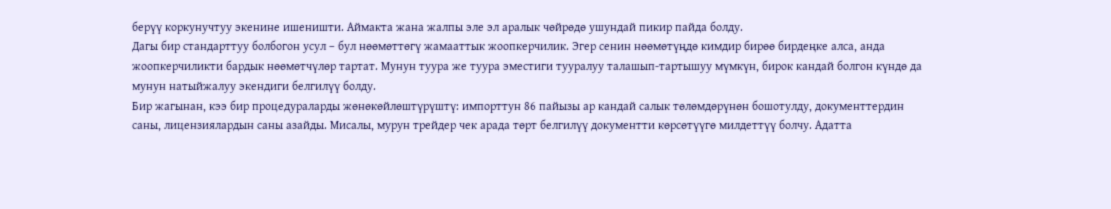берүү коркунучтуу экенине ишеништи. Аймакта жана жалпы эле эл аралык чөйрөдө ушундай пикир пайда болду.
Дагы бир стандарттуу болбогон усул – бул нөөмөттөгү жамааттык жоопкерчилик. Эгер сенин нөөмөтүңдө кимдир бирөө бирдеңке алса, анда жоопкерчиликти бардык нөөмөтчүлөр тартат. Мунун туура же туура эместиги тууралуу талашып-тартышуу мүмкүн, бирок кандай болгон күндө да мунун натыйжалуу экендиги белгилүү болду.
Бир жагынан, кээ бир процедураларды жөнөкөйлөштүрүштү: импорттун 86 пайызы ар кандай салык төлөмдөрүнөн бошотулду, документтердин саны, лицензиялардын саны азайды. Мисалы, мурун трейдер чек арада төрт белгилүү документти көрсөтүүгө милдеттүү болчу. Адатта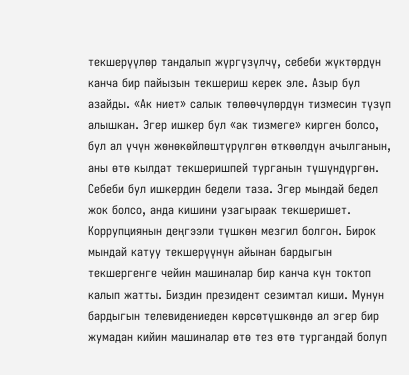текшерүүлөр тандалып жүргүзүлчү, себеби жүктөрдүн канча бир пайызын текшериш керек эле. Азыр бул азайды. «Ак ниет» салык төлөөчүлөрдүн тизмесин түзүп алышкан. Эгер ишкер бул «ак тизмеге» кирген болсо, бул ал үчүн жөнөкөйлөштүрүлгөн өткөөлдүн ачылганын, аны өтө кылдат текшеришпей турганын түшүндүргөн. Себеби бул ишкердин бедели таза. Эгер мындай бедел жок болсо, анда кишини узагыраак текшеришет.
Коррупциянын деңгээли түшкөн мезгил болгон. Бирок мындай катуу текшерүүнүн айынан бардыгын текшергенге чейин машиналар бир канча күн токтоп калып жатты. Биздин президент сезимтал киши. Мунун бардыгын телевидениеден көрсөтүшкөндө ал эгер бир жумадан кийин машиналар өтө тез өтө тургандай болуп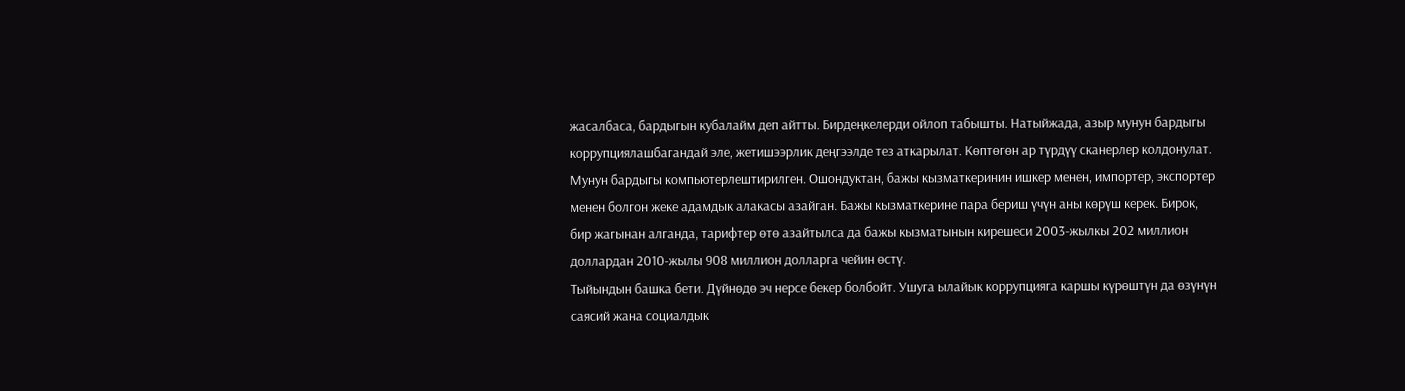жасалбаса, бардыгын кубалайм деп айтты. Бирдеңкелерди ойлоп табышты. Натыйжада, азыр мунун бардыгы коррупциялашбагандай эле, жетишээрлик деңгээлде тез аткарылат. Көптөгөн ар түрдүү сканерлер колдонулат. Мунун бардыгы компьютерлештирилген. Ошондуктан, бажы кызматкеринин ишкер менен, импортер, экспортер менен болгон жеке адамдык алакасы азайган. Бажы кызматкерине пара бериш үчүн аны көрүш керек. Бирок, бир жагынан алганда, тарифтер өтө азайтылса да бажы кызматынын кирешеси 2003-жылкы 202 миллион доллардан 2010-жылы 908 миллион долларга чейин өстү.
Тыйындын башка бети. Дүйнөдө эч нерсе бекер болбойт. Ушуга ылайык коррупцияга каршы күрөштүн да өзүнүн саясий жана социалдык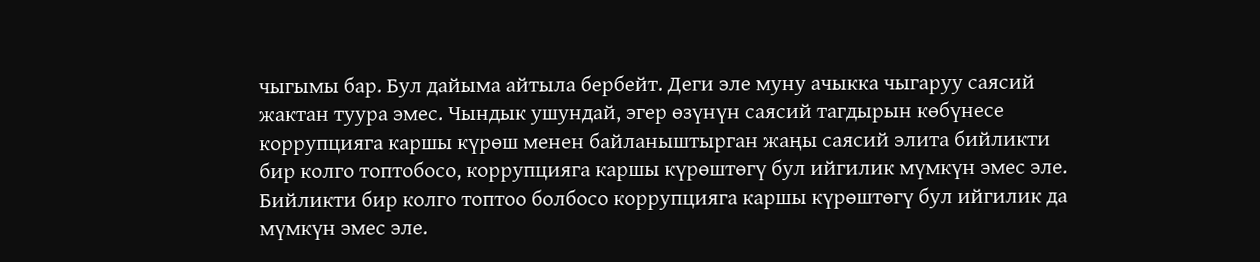чыгымы бар. Бул дайыма айтыла бербейт. Деги эле муну ачыкка чыгаруу саясий жактан туура эмес. Чындык ушундай, эгер өзүнүн саясий тагдырын көбүнесе коррупцияга каршы күрөш менен байланыштырган жаңы саясий элита бийликти бир колго топтобосо, коррупцияга каршы күрөштөгү бул ийгилик мүмкүн эмес эле.
Бийликти бир колго топтоо болбосо коррупцияга каршы күрөштөгү бул ийгилик да мүмкүн эмес эле.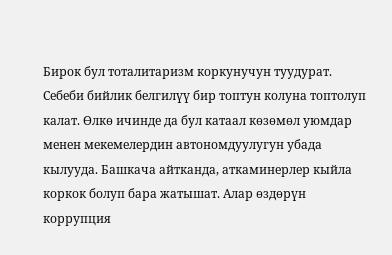Бирок бул тоталитаризм коркунучун туудурат. Себеби бийлик белгилүү бир топтун колуна топтолуп калат. Өлкө ичинде да бул катаал көзөмөл уюмдар менен мекемелердин автономдуулугун убада кылууда. Башкача айтканда, аткаминерлер кыйла коркок болуп бара жатышат. Алар өздөрүн коррупция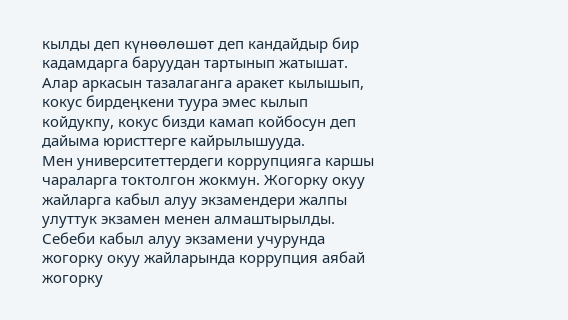кылды деп күнөөлөшөт деп кандайдыр бир кадамдарга баруудан тартынып жатышат. Алар аркасын тазалаганга аракет кылышып, кокус бирдеңкени туура эмес кылып койдукпу, кокус бизди камап койбосун деп дайыма юристтерге кайрылышууда.
Мен университеттердеги коррупцияга каршы чараларга токтолгон жокмун. Жогорку окуу жайларга кабыл алуу экзамендери жалпы улуттук экзамен менен алмаштырылды. Себеби кабыл алуу экзамени учурунда жогорку окуу жайларында коррупция аябай жогорку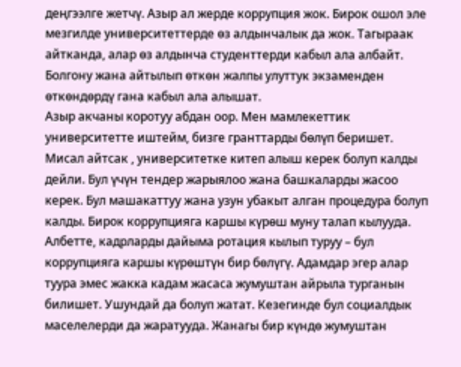деңгээлге жетчү. Азыр ал жерде коррупция жок. Бирок ошол эле мезгилде университеттерде өз алдынчалык да жок. Тагыраак айтканда, алар өз алдынча студенттерди кабыл ала албайт. Болгону жана айтылып өткөн жалпы улуттук экзаменден өткөндөрдү гана кабыл ала алышат.
Азыр акчаны коротуу абдан оор. Мен мамлекеттик университетте иштейм, бизге гранттарды бөлүп беришет. Мисал айтсак , университетке китеп алыш керек болуп калды дейли. Бул үчүн тендер жарыялоо жана башкаларды жасоо керек. Бул машакаттуу жана узун убакыт алган процедура болуп калды. Бирок коррупцияга каршы күрөш муну талап кылууда.
Албетте, кадрларды дайыма ротация кылып туруу – бул коррупцияга каршы күрөштүн бир бөлүгү. Адамдар эгер алар туура эмес жакка кадам жасаса жумуштан айрыла турганын билишет. Ушундай да болуп жатат. Кезегинде бул социалдык маселелерди да жаратууда. Жанагы бир күндө жумуштан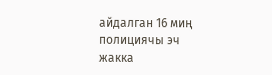айдалган 16 миң полициячы эч жакка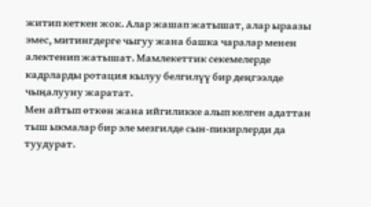житип кеткен жок. Алар жашап жатышат, алар ыраазы эмес, митингдерге чыгуу жана башка чаралар менен алектенип жатышат. Мамлекеттик секемелерде кадрларды ротация кылуу белгилүү бир деңгээлде чыңалууну жаратат.
Мен айтып өткөн жана ийгиликке алып келген адаттан тыш ыкмалар бир эле мезгилде сын-пикирлерди да туудурат.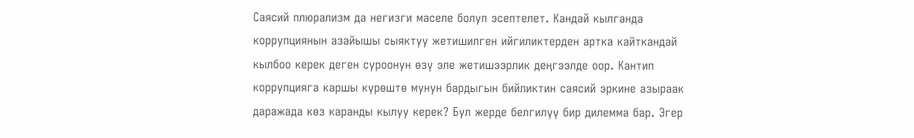Саясий плюрализм да негизги маселе болуп эсептелет. Кандай кылганда коррупциянын азайышы сыяктуу жетишилген ийгиликтерден артка кайткандай кылбоо керек деген суроонун өзү эле жетишээрлик деңгээлде оор. Кантип коррупцияга каршы күрөштө мунун бардыгын бийликтин саясий эркине азыраак даражада көз каранды кылуу керек? Бул жерде белгилүү бир дилемма бар. Эгер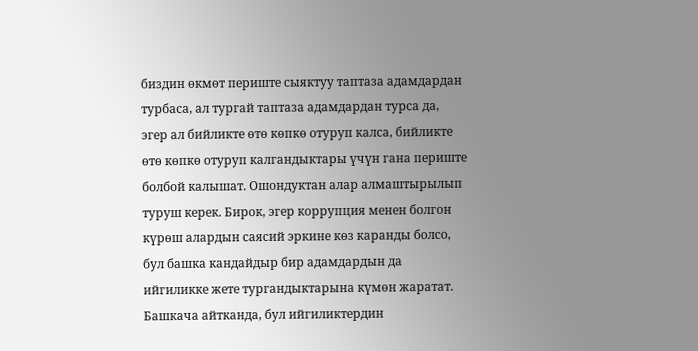биздин өкмөт периште сыяктуу таптаза адамдардан турбаса, ал тургай таптаза адамдардан турса да, эгер ал бийликте өтө көпкө отуруп калса, бийликте өтө көпкө отуруп калгандыктары үчүн гана периште болбой калышат. Ошондуктан алар алмаштырылып туруш керек. Бирок, эгер коррупция менен болгон күрөш алардын саясий эркине көз каранды болсо, бул башка кандайдыр бир адамдардын да ийгиликке жете тургандыктарына күмөн жаратат. Башкача айтканда, бул ийгиликтердин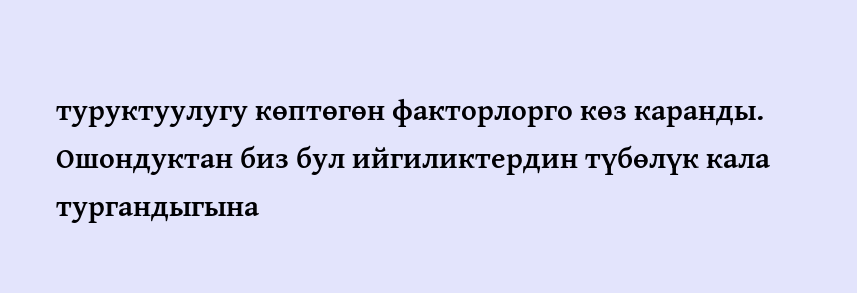туруктуулугу көптөгөн факторлорго көз каранды. Ошондуктан биз бул ийгиликтердин түбөлүк кала тургандыгына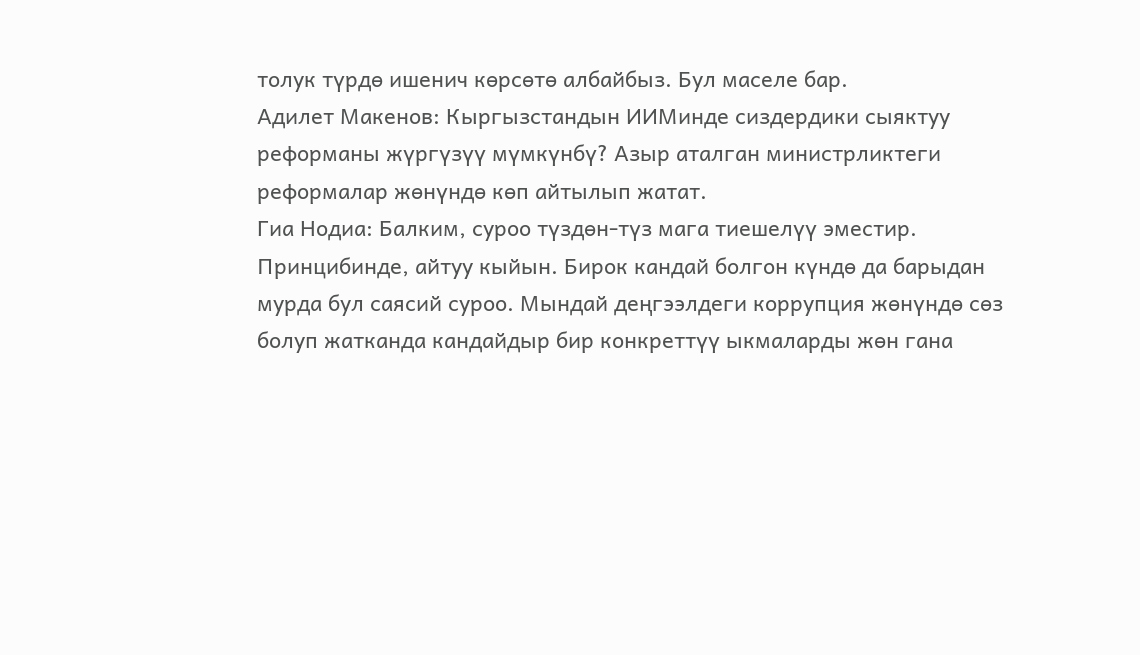толук түрдө ишенич көрсөтө албайбыз. Бул маселе бар.
Адилет Макенов: Кыргызстандын ИИМинде сиздердики сыяктуу реформаны жүргүзүү мүмкүнбү? Азыр аталган министрликтеги реформалар жөнүндө көп айтылып жатат.
Гиа Нодиа: Балким, суроо түздөн-түз мага тиешелүү эместир. Принцибинде, айтуу кыйын. Бирок кандай болгон күндө да барыдан мурда бул саясий суроо. Мындай деңгээлдеги коррупция жөнүндө сөз болуп жатканда кандайдыр бир конкреттүү ыкмаларды жөн гана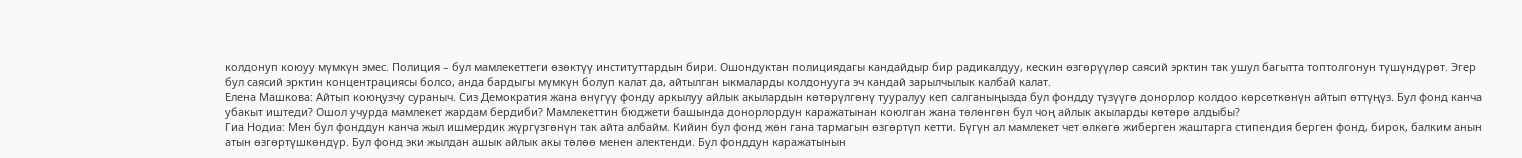колдонуп коюуу мүмкүн эмес. Полиция – бул мамлекеттеги өзөктүү институттардын бири. Ошондуктан полициядагы кандайдыр бир радикалдуу, кескин өзгөрүүлөр саясий эрктин так ушул багытта топтолгонун түшүндүрөт. Эгер бул саясий эрктин концентрациясы болсо, анда бардыгы мүмкүн болуп калат да, айтылган ыкмаларды колдонууга эч кандай зарылчылык калбай калат.
Елена Машкова: Айтып коюңузчу сураныч. Сиз Демократия жана өнүгүү фонду аркылуу айлык акылардын көтөрүлгөнү тууралуу кеп салганыңызда бул фондду түзүүгө донорлор колдоо көрсөткөнүн айтып өттүңүз. Бул фонд канча убакыт иштеди? Ошол учурда мамлекет жардам бердиби? Мамлекеттин бюджети башында донорлордун каражатынан коюлган жана төлөнгөн бул чоң айлык акыларды көтөрө алдыбы?
Гиа Нодиа: Мен бул фонддун канча жыл ишмердик жүргүзгөнүн так айта албайм. Кийин бул фонд жөн гана тармагын өзгөртүп кетти. Бүгүн ал мамлекет чет өлкөгө жиберген жаштарга стипендия берген фонд, бирок, балким анын атын өзгөртүшкөндүр. Бул фонд эки жылдан ашык айлык акы төлөө менен алектенди. Бул фонддун каражатынын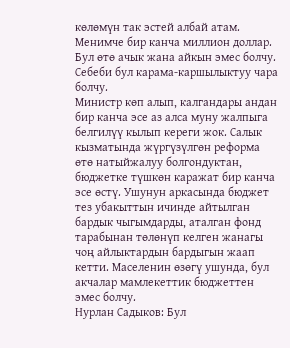көлөмүн так эстей албай атам. Менимче бир канча миллион доллар. Бул өтө ачык жана айкын эмес болчу. Себеби бул карама-каршылыктуу чара болчу.
Министр көп алып, калгандары андан бир канча эсе аз алса муну жалпыга белгилүү кылып кереги жок. Салык кызматында жүргүзүлгөн реформа өтө натыйжалуу болгондуктан, бюджетке түшкөн каражат бир канча эсе өстү. Ушунун аркасында бюджет тез убакыттын ичинде айтылган бардык чыгымдарды, аталган фонд тарабынан төлөнүп келген жанагы чоң айлыктардын бардыгын жаап кетти. Маселенин өзөгү ушунда, бул акчалар мамлекеттик бюджеттен эмес болчу.
Нурлан Садыков: Бул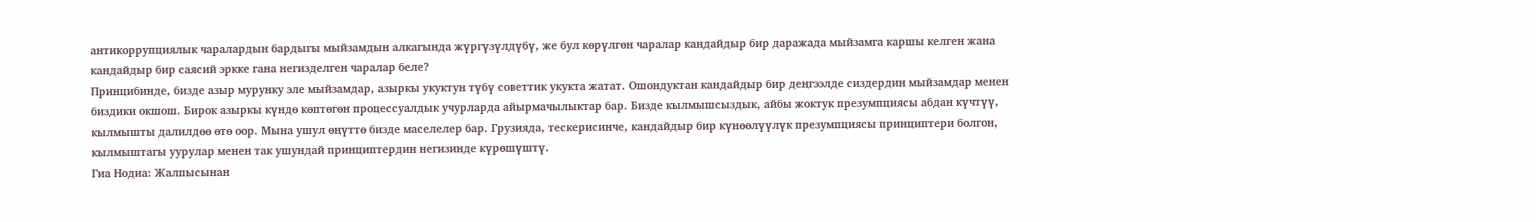антикоррупциялык чаралардын бардыгы мыйзамдын алкагында жүргүзүлдүбү, же бул көрүлгөн чаралар кандайдыр бир даражада мыйзамга каршы келген жана кандайдыр бир саясий эркке гана негизделген чаралар беле?
Принцибинде, бизде азыр мурунку эле мыйзамдар, азыркы укуктун түбү советтик укукта жатат. Ошондуктан кандайдыр бир деңгээлде сиздердин мыйзамдар менен биздики окшош. Бирок азыркы күндө көптөгөн процессуалдык учурларда айырмачылыктар бар. Бизде кылмышсыздык, айбы жоктук презумпциясы абдан күчтүү, кылмышты далилдөө өтө оор. Мына ушул өңүттө бизде маселелер бар. Грузияда, тескерисинче, кандайдыр бир күнөөлүүлүк презумпциясы принциптери болгон, кылмыштагы уурулар менен так ушундай принциптердин негизинде күрөшүштү.
Гиа Нодиа: Жалпысынан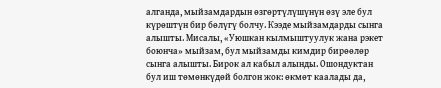алганда, мыйзамдардын өзгөртүлүшүнүн өзү эле бул күрөштүн бир бөлүгү болчу. Кээде мыйзамдарды сынга алышты. Мисалы, «Уюшкан кылмыштуулук жана рэкет боюнча» мыйзам, бул мыйзамды кимдир бирөөлөр сынга алышты. Бирок ал кабыл алынды. Ошондуктан бул иш төмөнкүдөй болгон жок: өкмөт каалады да,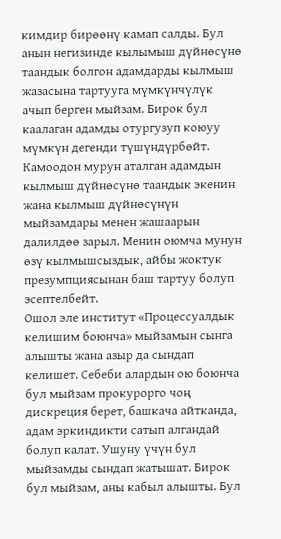кимдир бирөөнү камап салды. Бул анын негизинде кылымыш дүйнөсүнө таандык болгон адамдарды кылмыш жазасына тартууга мүмкүнчүлүк ачып берген мыйзам. Бирок бул каалаган адамды отургузуп коюуу мүмкүн дегенди түшүндүрбөйт. Камоодон мурун аталган адамдын кылмыш дүйнөсүнө таандык экенин жана кылмыш дүйнөсүнүн мыйзамдары менен жашаарын далилдөө зарыл. Менин оюмча мунун өзү кылмышсыздык, айбы жоктук презумпциясынан баш тартуу болуп эсептелбейт.
Ошол эле институт «Процессуалдык келишим боюнча» мыйзамын сынга алышты жана азыр да сындап келишет. Себеби алардын ою боюнча бул мыйзам прокурорго чоң дискреция берет, башкача айтканда, адам эркиндикти сатып алгандай болуп калат. Ушуну үчүн бул мыйзамды сындап жатышат. Бирок бул мыйзам, аны кабыл алышты. Бул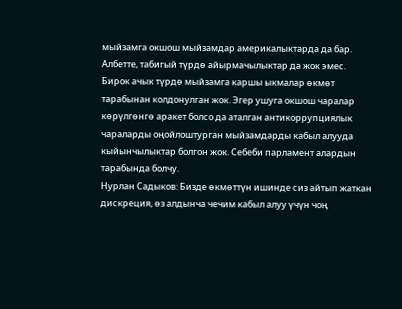мыйзамга окшош мыйзамдар америкалыктарда да бар. Албетте, табигый түрдө айырмачылыктар да жок эмес. Бирок ачык түрдө мыйзамга каршы ыкмалар өкмөт тарабынан колдонулган жок. Эгер ушуга окшош чаралар көрүлгөнгө аракет болсо да аталган антикоррупциялык чараларды оңойлоштурган мыйзамдарды кабыл алууда кыйынчылыктар болгон жок. Себеби парламент алардын тарабында болчу.
Нурлан Садыков: Бизде өкмөттүн ишинде сиз айтып жаткан дискреция, өз алдынча чечим кабыл алуу үчүн чоң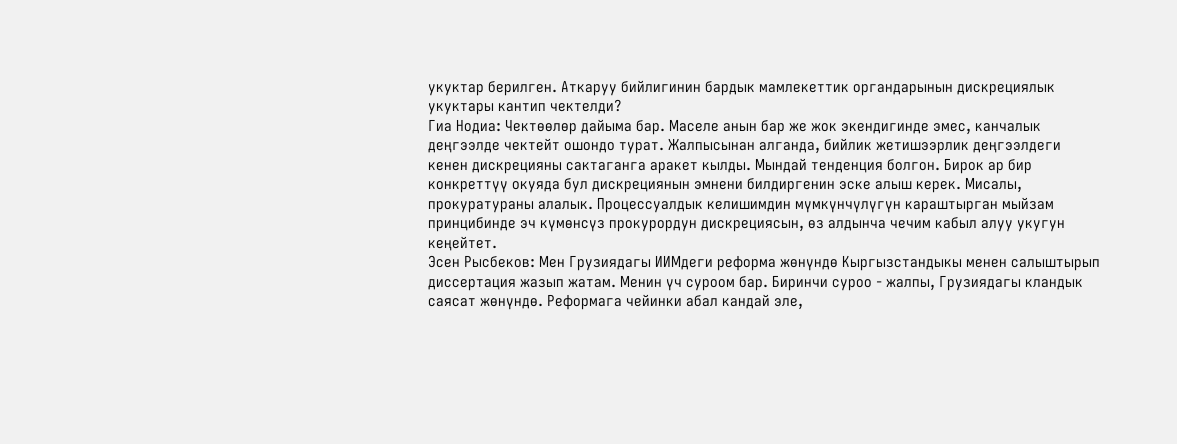укуктар берилген. Аткаруу бийлигинин бардык мамлекеттик органдарынын дискрециялык укуктары кантип чектелди?
Гиа Нодиа: Чектөөлөр дайыма бар. Маселе анын бар же жок экендигинде эмес, канчалык деңгээлде чектейт ошондо турат. Жалпысынан алганда, бийлик жетишээрлик деңгээлдеги кенен дискрецияны сактаганга аракет кылды. Мындай тенденция болгон. Бирок ар бир конкреттүү окуяда бул дискрециянын эмнени билдиргенин эске алыш керек. Мисалы, прокуратураны алалык. Процессуалдык келишимдин мүмкүнчүлүгүн караштырган мыйзам принцибинде эч күмөнсүз прокурордун дискрециясын, өз алдынча чечим кабыл алуу укугун кеңейтет.
Эсен Рысбеков: Мен Грузиядагы ИИМдеги реформа жөнүндө Кыргызстандыкы менен салыштырып диссертация жазып жатам. Менин үч суроом бар. Биринчи суроо - жалпы, Грузиядагы кландык саясат жөнүндө. Реформага чейинки абал кандай эле,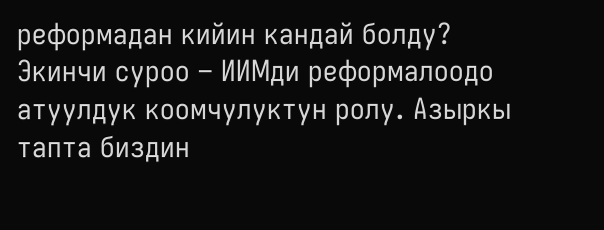реформадан кийин кандай болду?
Экинчи суроо – ИИМди реформалоодо атуулдук коомчулуктун ролу. Азыркы тапта биздин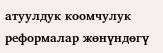атуулдук коомчулук реформалар жөнүндөгү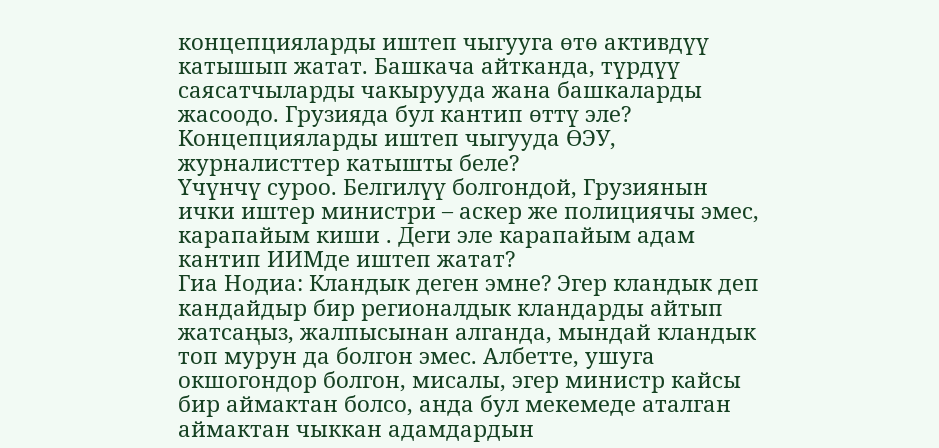концепцияларды иштеп чыгууга өтө активдүү катышып жатат. Башкача айтканда, түрдүү саясатчыларды чакырууда жана башкаларды жасоодо. Грузияда бул кантип өттү эле? Концепцияларды иштеп чыгууда ӨЭУ, журналисттер катышты беле?
Үчүнчү суроо. Белгилүү болгондой, Грузиянын ички иштер министри – аскер же полициячы эмес, карапайым киши . Деги эле карапайым адам кантип ИИМде иштеп жатат?
Гиа Нодиа: Кландык деген эмне? Эгер кландык деп кандайдыр бир регионалдык кландарды айтып жатсаңыз, жалпысынан алганда, мындай кландык топ мурун да болгон эмес. Албетте, ушуга окшогондор болгон, мисалы, эгер министр кайсы бир аймактан болсо, анда бул мекемеде аталган аймактан чыккан адамдардын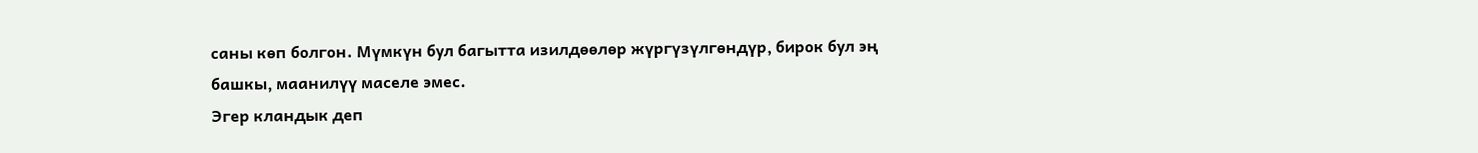саны көп болгон. Мүмкүн бул багытта изилдөөлөр жүргүзүлгөндүр, бирок бул эң башкы, маанилүү маселе эмес.
Эгер кландык деп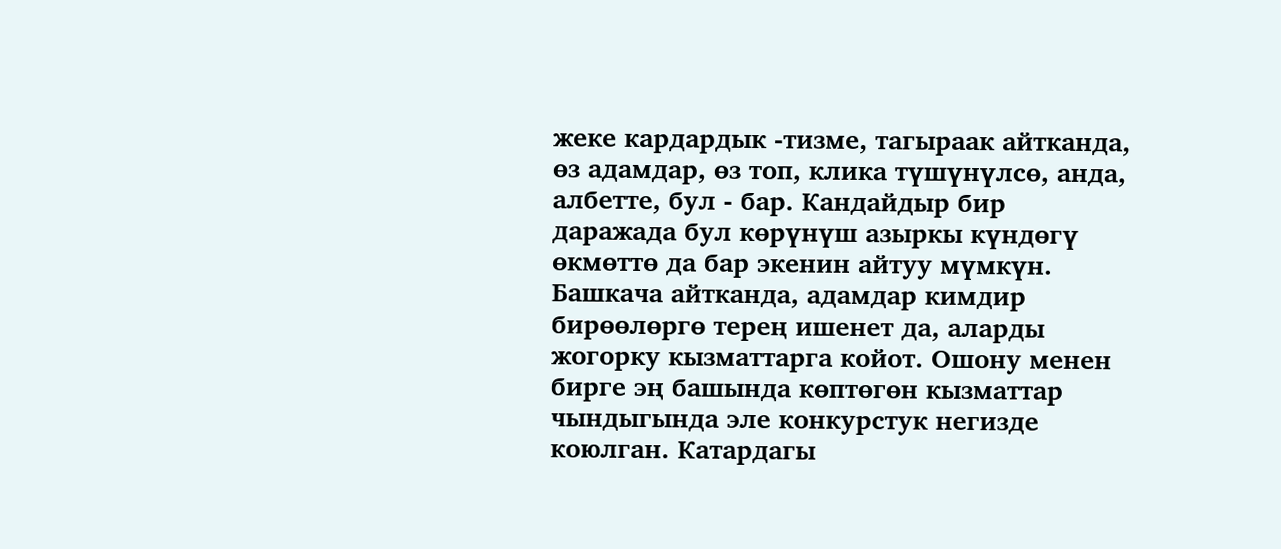жеке кардардык -тизме, тагыраак айтканда, өз адамдар, өз топ, клика түшүнүлсө, анда, албетте, бул - бар. Кандайдыр бир даражада бул көрүнүш азыркы күндөгү өкмөттө да бар экенин айтуу мүмкүн. Башкача айтканда, адамдар кимдир бирөөлөргө терең ишенет да, аларды жогорку кызматтарга койот. Ошону менен бирге эң башында көптөгөн кызматтар чындыгында эле конкурстук негизде коюлган. Катардагы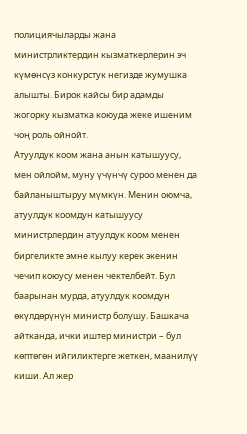полициячыларды жана министрликтердин кызматкерлерин эч күмөнсүз конкурстук негизде жумушка алышты. Бирок кайсы бир адамды жогорку кызматка коюуда жеке ишеним чоң роль ойнойт.
Атуулдук коом жана анын катышуусу, мен ойлойм, муну үчүнчү суроо менен да байланыштыруу мүмкүн. Менин оюмча, атуулдук коомдун катышуусу министрлердин атуулдук коом менен биргеликте эмне кылуу керек экенин чечип коюусу менен чектелбейт. Бул баарынан мурда, атуулдук коомдун өкүлдөрүнүн министр болушу. Башкача айтканда, ички иштер министри – бул көптөгөн ийгиликтерге жеткен, маанилүү киши. Ал жер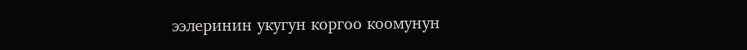ээлеринин укугун коргоо коомунун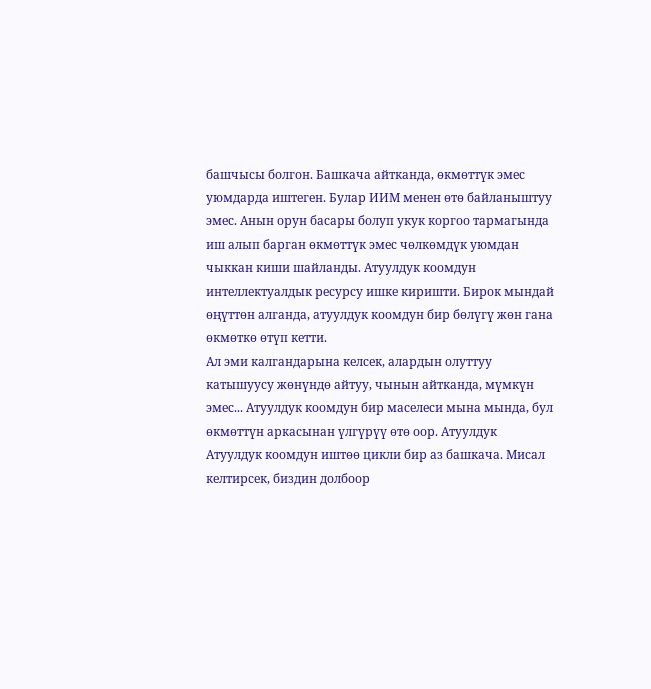башчысы болгон. Башкача айтканда, өкмөттүк эмес уюмдарда иштеген. Булар ИИМ менен өтө байланыштуу эмес. Анын орун басары болуп укук коргоо тармагында иш алып барган өкмөттүк эмес чөлкөмдүк уюмдан чыккан киши шайланды. Атуулдук коомдун интеллектуалдык ресурсу ишке киришти. Бирок мындай өңүттөн алганда, атуулдук коомдун бир бөлүгү жөн гана өкмөткө өтүп кетти.
Ал эми калгандарына келсек, алардын олуттуу катышуусу жөнүндө айтуу, чынын айтканда, мүмкүн эмес... Атуулдук коомдун бир маселеси мына мында, бул өкмөттүн аркасынан үлгүрүү өтө оор. Атуулдук Атуулдук коомдун иштөө цикли бир аз башкача. Мисал келтирсек, биздин долбоор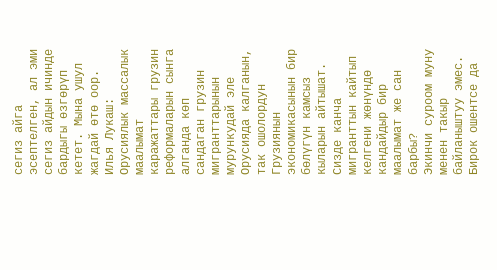сегиз айга эсептелген, ал эми сегиз айдын ичинде бардыгы өзгөрүп кетет. Мына ушул жагдай өтө оор.
Илья Лукаш: Орусиялык массалык маалымат каражаттары грузин реформаларын сынга алганда көп сандаган грузин мигранттарынын мурункудай эле Орусияда калганын, так ошолордун Грузиянын экономикасынын бир бөлүгүн камсыз кыларын айтышат. Сизде канча мигранттын кайтып келгени жөнүндө кандайдыр бир маалымат же сан барбы?
Экинчи суроом муну менен такыр байланыштуу эмес. Бирок ошентсе да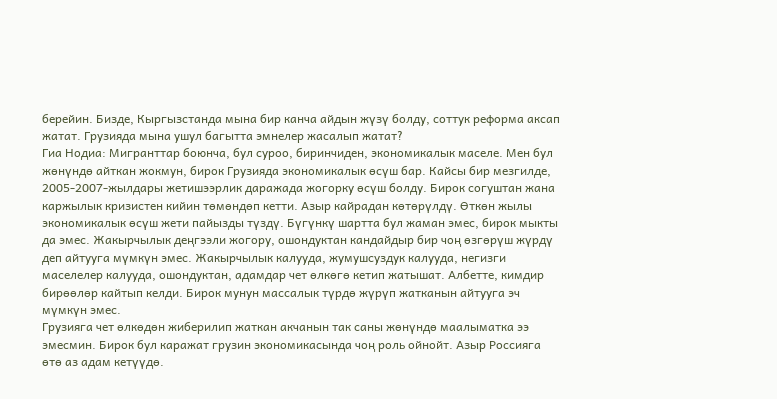берейин. Бизде, Кыргызстанда мына бир канча айдын жүзү болду, соттук реформа аксап жатат. Грузияда мына ушул багытта эмнелер жасалып жатат?
Гиа Нодиа: Мигранттар боюнча, бул суроо, биринчиден, экономикалык маселе. Мен бул жөнүндө айткан жокмун, бирок Грузияда экономикалык өсүш бар. Кайсы бир мезгилде, 2005-2007-жылдары жетишээрлик даражада жогорку өсүш болду. Бирок согуштан жана каржылык кризистен кийин төмөндөп кетти. Азыр кайрадан көтөрүлдү. Өткөн жылы экономикалык өсүш жети пайызды түздү. Бүгүнкү шартта бул жаман эмес, бирок мыкты да эмес. Жакырчылык деңгээли жогору, ошондуктан кандайдыр бир чоң өзгөрүш жүрдү деп айтууга мүмкүн эмес. Жакырчылык калууда, жумушсуздук калууда, негизги маселелер калууда, ошондуктан, адамдар чет өлкөгө кетип жатышат. Албетте, кимдир бирөөлөр кайтып келди. Бирок мунун массалык түрдө жүрүп жатканын айтууга эч мүмкүн эмес.
Грузияга чет өлкөдөн жиберилип жаткан акчанын так саны жөнүндө маалыматка ээ эмесмин. Бирок бул каражат грузин экономикасында чоң роль ойнойт. Азыр Россияга өтө аз адам кетүүдө.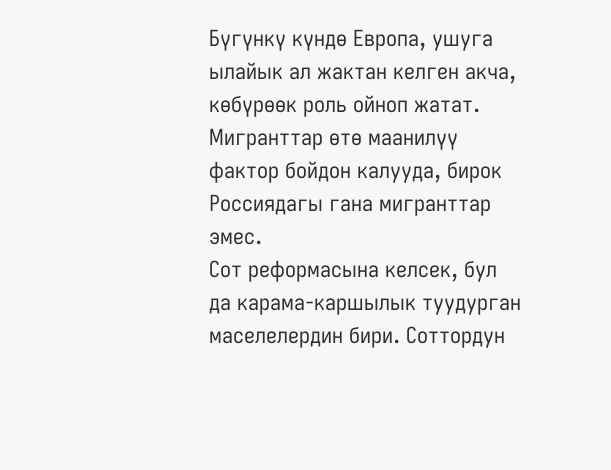Бүгүнкү күндө Европа, ушуга ылайык ал жактан келген акча, көбүрөөк роль ойноп жатат. Мигранттар өтө маанилүү фактор бойдон калууда, бирок Россиядагы гана мигранттар эмес.
Сот реформасына келсек, бул да карама-каршылык туудурган маселелердин бири. Соттордун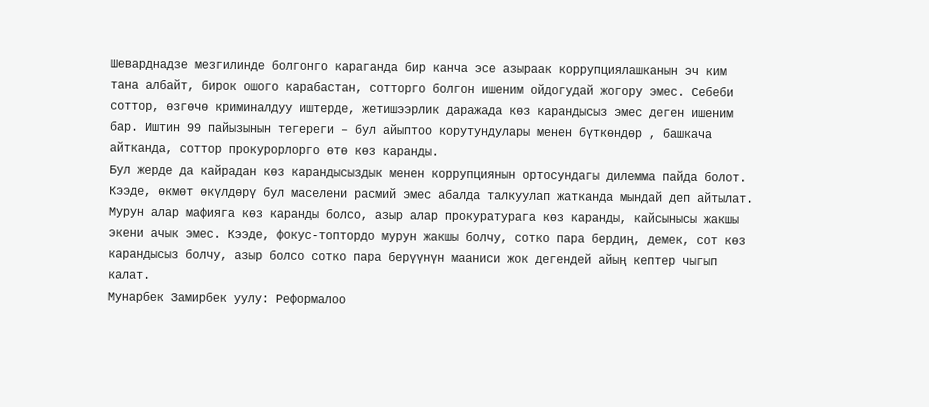Шеварднадзе мезгилинде болгонго караганда бир канча эсе азыраак коррупциялашканын эч ким тана албайт, бирок ошого карабастан, сотторго болгон ишеним ойдогудай жогору эмес. Себеби соттор, өзгөчө криминалдуу иштерде, жетишээрлик даражада көз карандысыз эмес деген ишеним бар. Иштин 99 пайызынын тегереги – бул айыптоо корутундулары менен бүткөндөр , башкача айтканда, соттор прокурорлорго өтө көз каранды.
Бул жерде да кайрадан көз карандысыздык менен коррупциянын ортосундагы дилемма пайда болот. Кээде, өкмөт өкүлдөрү бул маселени расмий эмес абалда талкуулап жатканда мындай деп айтылат. Мурун алар мафияга көз каранды болсо, азыр алар прокуратурага көз каранды, кайсынысы жакшы экени ачык эмес. Кээде, фокус-топтордо мурун жакшы болчу, сотко пара бердиң, демек, сот көз карандысыз болчу, азыр болсо сотко пара берүүнүн мааниси жок дегендей айың кептер чыгып калат.
Мунарбек Замирбек уулу: Реформалоо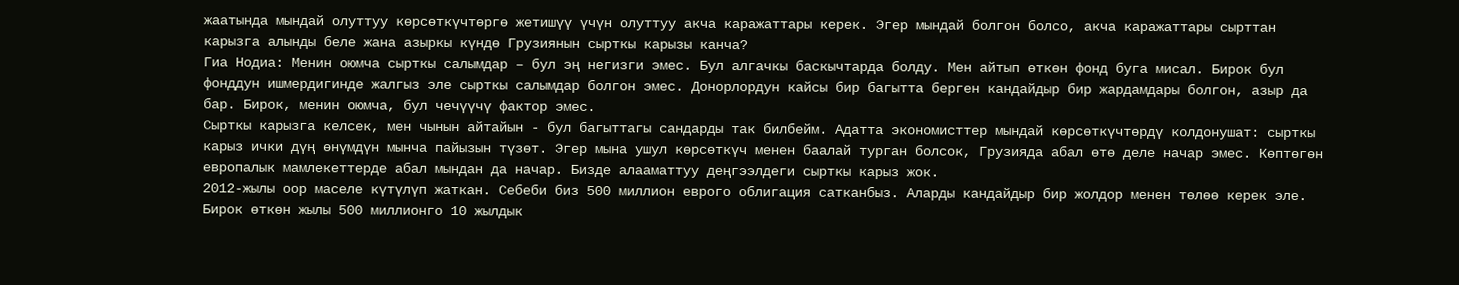жаатында мындай олуттуу көрсөткүчтөргө жетишүү үчүн олуттуу акча каражаттары керек. Эгер мындай болгон болсо, акча каражаттары сырттан карызга алынды беле жана азыркы күндө Грузиянын сырткы карызы канча?
Гиа Нодиа: Менин оюмча сырткы салымдар – бул эң негизги эмес. Бул алгачкы баскычтарда болду. Мен айтып өткөн фонд буга мисал. Бирок бул фонддун ишмердигинде жалгыз эле сырткы салымдар болгон эмес. Донорлордун кайсы бир багытта берген кандайдыр бир жардамдары болгон, азыр да бар. Бирок, менин оюмча, бул чечүүчү фактор эмес.
Сырткы карызга келсек, мен чынын айтайын - бул багыттагы сандарды так билбейм. Адатта экономисттер мындай көрсөткүчтөрдү колдонушат: сырткы карыз ички дүң өнүмдүн мынча пайызын түзөт. Эгер мына ушул көрсөткүч менен баалай турган болсок, Грузияда абал өтө деле начар эмес. Көптөгөн европалык мамлекеттерде абал мындан да начар. Бизде алааматтуу деңгээлдеги сырткы карыз жок.
2012-жылы оор маселе күтүлүп жаткан. Себеби биз 500 миллион еврого облигация сатканбыз. Аларды кандайдыр бир жолдор менен төлөө керек эле. Бирок өткөн жылы 500 миллионго 10 жылдык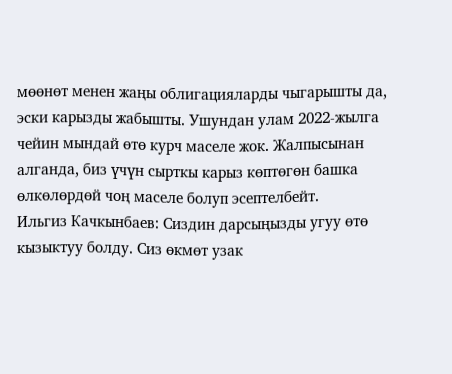мөөнөт менен жаңы облигацияларды чыгарышты да, эски карызды жабышты. Ушундан улам 2022-жылга чейин мындай өтө курч маселе жок. Жалпысынан алганда, биз үчүн сырткы карыз көптөгөн башка өлкөлөрдөй чоң маселе болуп эсептелбейт.
Ильгиз Качкынбаев: Сиздин дарсыңызды угуу өтө кызыктуу болду. Сиз өкмөт узак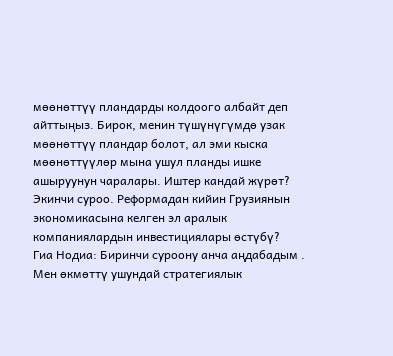мөөнөттүү пландарды колдоого албайт деп айттыңыз. Бирок, менин түшүнүгүмдө узак мөөнөттүү пландар болот, ал эми кыска мөөнөттүүлөр мына ушул планды ишке ашыруунун чаралары. Иштер кандай жүрөт?
Экинчи суроо. Реформадан кийин Грузиянын экономикасына келген эл аралык компаниялардын инвестициялары өстүбү?
Гиа Нодиа: Биринчи суроону анча аңдабадым . Мен өкмөттү ушундай стратегиялык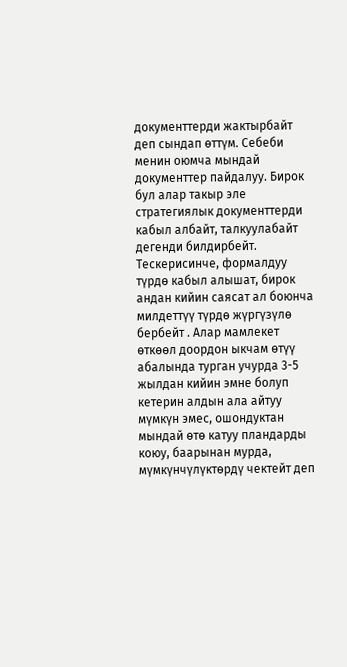документтерди жактырбайт деп сындап өттүм. Себеби менин оюмча мындай документтер пайдалуу. Бирок бул алар такыр эле стратегиялык документтерди кабыл албайт, талкуулабайт дегенди билдирбейт. Тескерисинче, формалдуу түрдө кабыл алышат, бирок андан кийин саясат ал боюнча милдеттүү түрдө жүргүзүлө бербейт . Алар мамлекет өткөөл доордон ыкчам өтүү абалында турган учурда 3-5 жылдан кийин эмне болуп кетерин алдын ала айтуу мүмкүн эмес, ошондуктан мындай өтө катуу пландарды коюу, баарынан мурда, мүмкүнчүлүктөрдү чектейт деп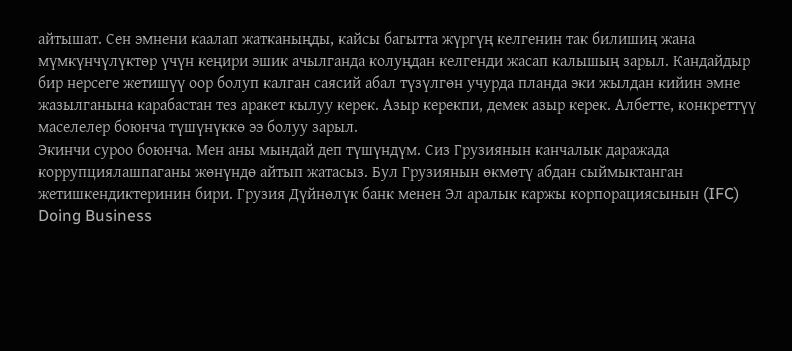айтышат. Сен эмнени каалап жатканыңды, кайсы багытта жүргүң келгенин так билишиң жана мүмкүнчүлүктөр үчүн кеңири эшик ачылганда колуңдан келгенди жасап калышың зарыл. Кандайдыр бир нерсеге жетишүү оор болуп калган саясий абал түзүлгөн учурда планда эки жылдан кийин эмне жазылганына карабастан тез аракет кылуу керек. Азыр керекпи, демек азыр керек. Албетте, конкреттүү маселелер боюнча түшүнүккө ээ болуу зарыл.
Экинчи суроо боюнча. Мен аны мындай деп түшүндүм. Сиз Грузиянын канчалык даражада коррупциялашпаганы жөнүндө айтып жатасыз. Бул Грузиянын өкмөтү абдан сыймыктанган жетишкендиктеринин бири. Грузия Дүйнөлүк банк менен Эл аралык каржы корпорациясынын (IFC) Doing Business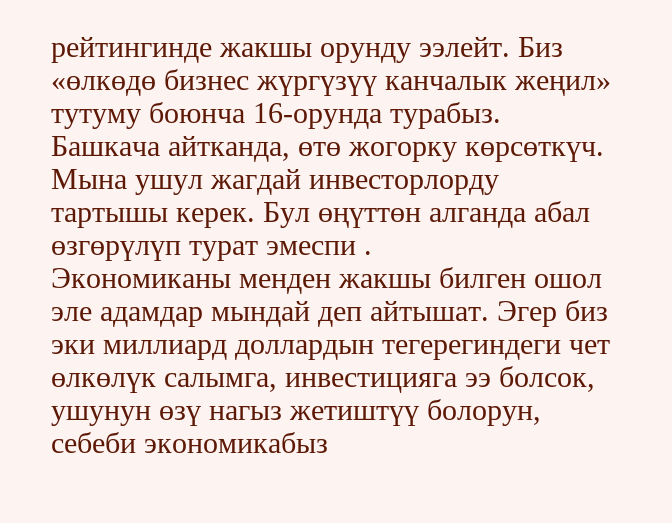рейтингинде жакшы орунду ээлейт. Биз «өлкөдө бизнес жүргүзүү канчалык жеңил» тутуму боюнча 16-орунда турабыз. Башкача айтканда, өтө жогорку көрсөткүч. Мына ушул жагдай инвесторлорду тартышы керек. Бул өңүттөн алганда абал өзгөрүлүп турат эмеспи .
Экономиканы менден жакшы билген ошол эле адамдар мындай деп айтышат. Эгер биз эки миллиард доллардын тегерегиндеги чет өлкөлүк салымга, инвестицияга ээ болсок, ушунун өзү нагыз жетиштүү болорун, себеби экономикабыз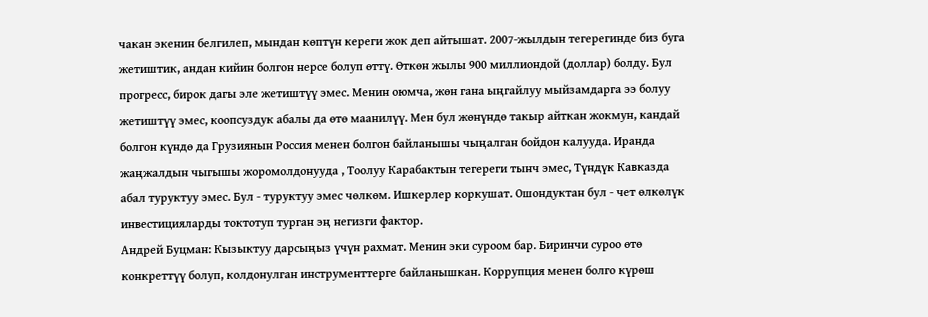чакан экенин белгилеп, мындан көптүн кереги жок деп айтышат. 2007-жылдын тегерегинде биз буга жетиштик, андан кийин болгон нерсе болуп өттү. Өткөн жылы 900 миллиондой (доллар) болду. Бул прогресс, бирок дагы эле жетиштүү эмес. Менин оюмча, жөн гана ыңгайлуу мыйзамдарга ээ болуу жетиштүү эмес, коопсуздук абалы да өтө маанилүү. Мен бул жөнүндө такыр айткан жокмун, кандай болгон күндө да Грузиянын Россия менен болгон байланышы чыңалган бойдон калууда. Иранда жаңжалдын чыгышы жоромолдонууда , Тоолуу Карабактын тегереги тынч эмес, Түндүк Кавказда абал туруктуу эмес. Бул - туруктуу эмес чөлкөм. Ишкерлер коркушат. Ошондуктан бул - чет өлкөлүк инвестицияларды токтотуп турган эң негизги фактор.
Андрей Буцман: Кызыктуу дарсыңыз үчүн рахмат. Менин эки суроом бар. Биринчи суроо өтө конкреттүү болуп, колдонулган инструменттерге байланышкан. Коррупция менен болго күрөш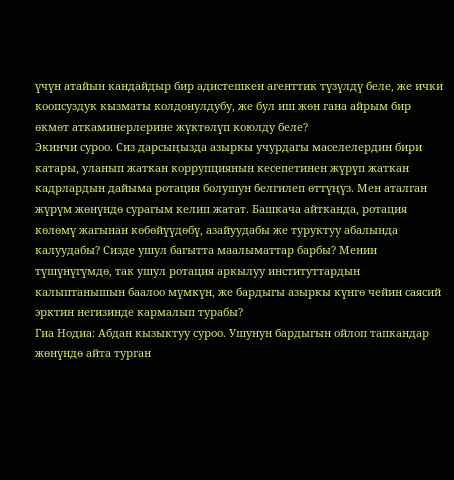үчүн атайын кандайдыр бир адистешкен агенттик түзүлдү беле, же ички коопсуздук кызматы колдонулдубу, же бул иш жөн гана айрым бир өкмөт аткаминерлерине жүктөлүп коюлду беле?
Экинчи суроо. Сиз дарсыңызда азыркы учурдагы маселелердин бири катары, уланып жаткан коррупциянын кесепетинен жүрүп жаткан кадрлардын дайыма ротация болушун белгилеп өттүңүз. Мен аталган жүрүм жөнүндө сурагым келип жатат. Башкача айтканда, ротация көлөмү жагынан көбөйүүдөбү, азайуудабы же туруктуу абалында калуудабы? Сизде ушул багытта маалыматтар барбы? Менин түшүнүгүмдө, так ушул ротация аркылуу институттардын калыптанышын баалоо мүмкүн, же бардыгы азыркы күнгө чейин саясий эрктин негизинде кармалып турабы?
Гиа Нодиа: Абдан кызыктуу суроо. Ушунун бардыгын ойлоп тапкандар жөнүндө айта турган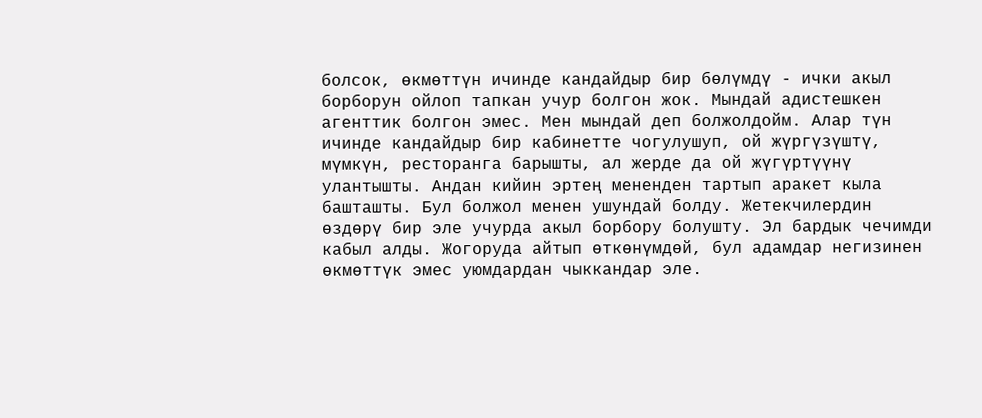болсок, өкмөттүн ичинде кандайдыр бир бөлүмдү - ички акыл борборун ойлоп тапкан учур болгон жок. Мындай адистешкен агенттик болгон эмес. Мен мындай деп болжолдойм. Алар түн ичинде кандайдыр бир кабинетте чогулушуп, ой жүргүзүштү, мүмкүн, ресторанга барышты, ал жерде да ой жүгүртүүнү улантышты. Андан кийин эртең мененден тартып аракет кыла башташты. Бул болжол менен ушундай болду. Жетекчилердин өздөрү бир эле учурда акыл борбору болушту. Эл бардык чечимди кабыл алды. Жогоруда айтып өткөнүмдөй, бул адамдар негизинен өкмөттүк эмес уюмдардан чыккандар эле.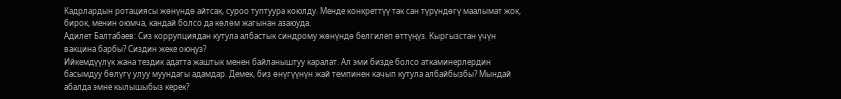Кадрлардын ротациясы жөнүндө айтсак, суроо туптуура коюлду. Менде конкреттүү так сан түрүндөгү маалымат жок, бирок, менин оюмча, кандай болсо да көлөм жагынан азаюуда.
Адилет Балтабаев: Сиз коррупциядан кутула албастык синдрому жөнүндө белгилеп өттүңүз. Кыргызстан үчүн вакцина барбы? Сиздин жеке оюңуз?
Ийкемдүүлүк жана тездик адатта жаштык менен байланыштуу каралат. Ал эми бизде болсо аткаминерлердин басымдуу бөлүгү улуу муундагы адамдар. Демек, биз өнүгүүнүн жай темпинен качып кутула албайбызбы? Мындай абалда эмне кылышыбыз керек?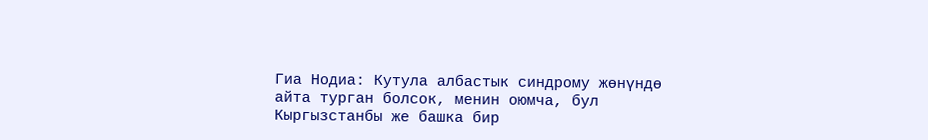Гиа Нодиа: Кутула албастык синдрому жөнүндө айта турган болсок, менин оюмча, бул Кыргызстанбы же башка бир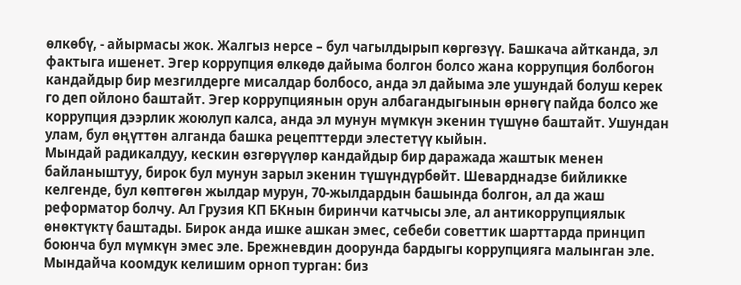өлкөбү, - айырмасы жок. Жалгыз нерсе – бул чагылдырып көргөзүү. Башкача айтканда, эл фактыга ишенет. Эгер коррупция өлкөдө дайыма болгон болсо жана коррупция болбогон кандайдыр бир мезгилдерге мисалдар болбосо, анда эл дайыма эле ушундай болуш керек го деп ойлоно баштайт. Эгер коррупциянын орун албагандыгынын өрнөгү пайда болсо же коррупция дээрлик жоюлуп калса, анда эл мунун мүмкүн экенин түшүнө баштайт. Ушундан улам, бул өңүттөн алганда башка рецепттерди элестетүү кыйын.
Мындай радикалдуу, кескин өзгөрүүлөр кандайдыр бир даражада жаштык менен байланыштуу, бирок бул мунун зарыл экенин түшүндүрбөйт. Шеварднадзе бийликке келгенде, бул көптөгөн жылдар мурун, 70-жылдардын башында болгон, ал да жаш реформатор болчу. Ал Грузия КП БКнын биринчи катчысы эле, ал антикоррупциялык өнөктүктү баштады. Бирок анда ишке ашкан эмес, себеби советтик шарттарда принцип боюнча бул мүмкүн эмес эле. Брежневдин доорунда бардыгы коррупцияга малынган эле. Мындайча коомдук келишим орноп турган: биз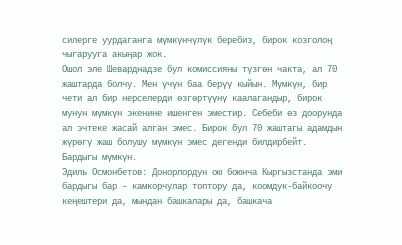силерге уурдаганга мүмкүнчүлүк беребиз, бирок козголоң чыгарууга акыңар жок.
Ошол эле Шеварднадзе бул комиссияны түзгөн чакта, ал 70 жаштарда болчу. Мен үчүн баа берүү кыйын. Мүмкүн, бир чети ал бир нерселерди өзгөртүүнү каалагандыр, бирок мунун мүмкүн экенине ишенген эместир. Себеби өз доорунда ал эчтеке жасай алган эмес. Бирок бул 70 жаштагы адамдын жүрөгү жаш болушу мүмкүн эмес дегенди билдирбейт. Бардыгы мүмкүн.
Эдиль Осмонбетов: Донорлордун ою боюнча Кыргызстанда эми бардыгы бар – камкорчулар топтору да, коомдук-байкоочу кеңештери да, мындан башкалары да, башкача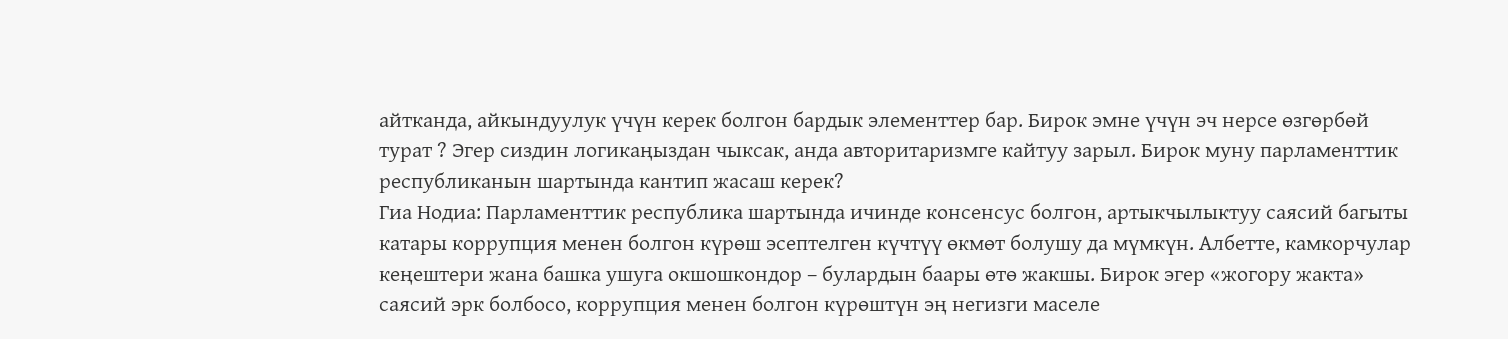айтканда, айкындуулук үчүн керек болгон бардык элементтер бар. Бирок эмне үчүн эч нерсе өзгөрбөй турат ? Эгер сиздин логикаңыздан чыксак, анда авторитаризмге кайтуу зарыл. Бирок муну парламенттик республиканын шартында кантип жасаш керек?
Гиа Нодиа: Парламенттик республика шартында ичинде консенсус болгон, артыкчылыктуу саясий багыты катары коррупция менен болгон күрөш эсептелген күчтүү өкмөт болушу да мүмкүн. Албетте, камкорчулар кеңештери жана башка ушуга окшошкондор – булардын баары өтө жакшы. Бирок эгер «жогору жакта» саясий эрк болбосо, коррупция менен болгон күрөштүн эң негизги маселе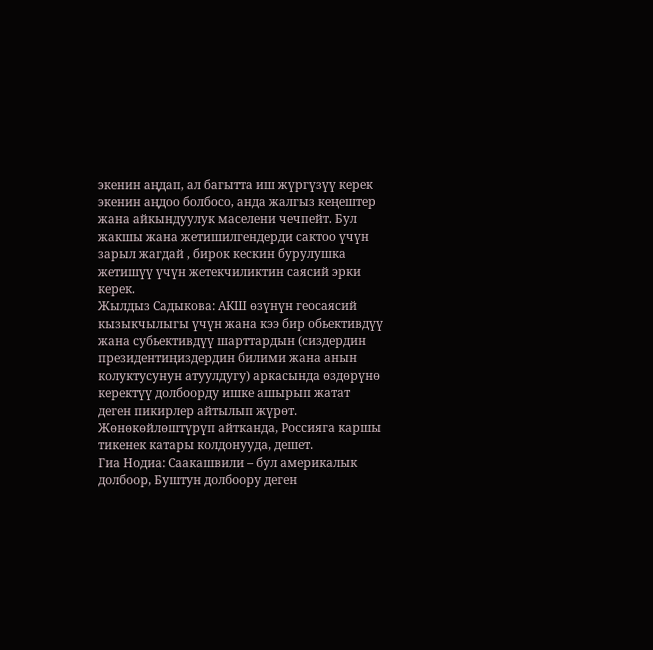экенин аңдап, ал багытта иш жүргүзүү керек экенин аңдоо болбосо, анда жалгыз кеңештер жана айкындуулук маселени чечпейт. Бул жакшы жана жетишилгендерди сактоо үчүн зарыл жагдай , бирок кескин бурулушка жетишүү үчүн жетекчиликтин саясий эрки керек.
Жылдыз Садыкова: АКШ өзүнүн геосаясий кызыкчылыгы үчүн жана кээ бир обьективдүү жана субьективдүү шарттардын (сиздердин президентиңиздердин билими жана анын колуктусунун атуулдугу) аркасында өздөрүнө керектүү долбоорду ишке ашырып жатат деген пикирлер айтылып жүрөт. Жөнөкөйлөштүрүп айтканда, Россияга каршы тикенек катары колдонууда, дешет.
Гиа Нодиа: Саакашвили – бул америкалык долбоор, Буштун долбоору деген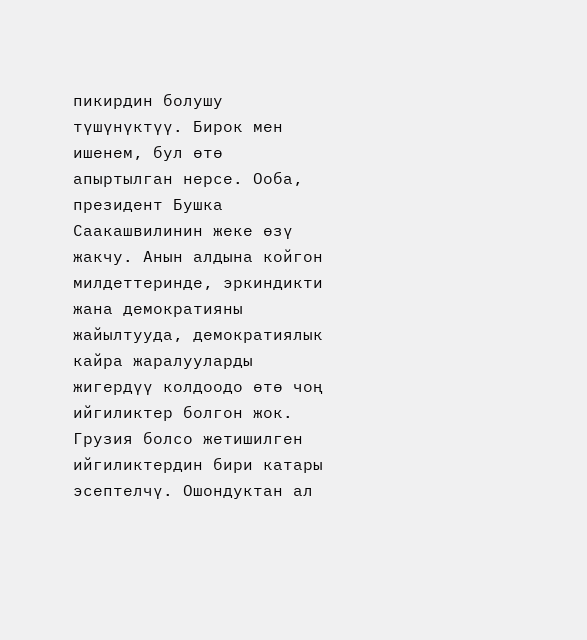пикирдин болушу түшүнүктүү. Бирок мен ишенем, бул өтө апыртылган нерсе. Ооба, президент Бушка Саакашвилинин жеке өзү жакчу. Анын алдына койгон милдеттеринде, эркиндикти жана демократияны жайылтууда, демократиялык кайра жаралууларды жигердүү колдоодо өтө чоң ийгиликтер болгон жок. Грузия болсо жетишилген ийгиликтердин бири катары эсептелчү. Ошондуктан ал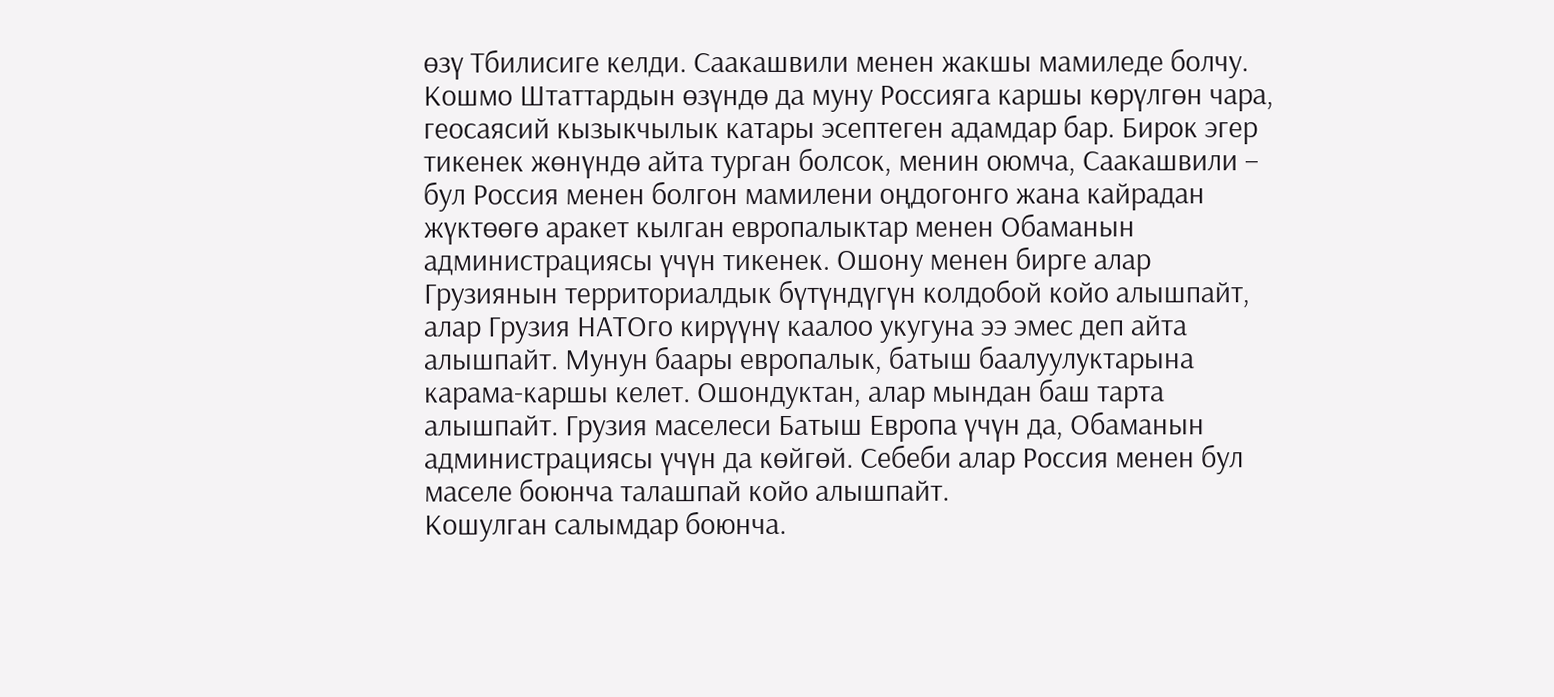өзү Тбилисиге келди. Саакашвили менен жакшы мамиледе болчу.
Кошмо Штаттардын өзүндө да муну Россияга каршы көрүлгөн чара, геосаясий кызыкчылык катары эсептеген адамдар бар. Бирок эгер тикенек жөнүндө айта турган болсок, менин оюмча, Саакашвили – бул Россия менен болгон мамилени оңдогонго жана кайрадан жүктөөгө аракет кылган европалыктар менен Обаманын администрациясы үчүн тикенек. Ошону менен бирге алар Грузиянын территориалдык бүтүндүгүн колдобой койо алышпайт, алар Грузия НАТОго кирүүнү каалоо укугуна ээ эмес деп айта алышпайт. Мунун баары европалык, батыш баалуулуктарына карама-каршы келет. Ошондуктан, алар мындан баш тарта алышпайт. Грузия маселеси Батыш Европа үчүн да, Обаманын администрациясы үчүн да көйгөй. Себеби алар Россия менен бул маселе боюнча талашпай койо алышпайт.
Кошулган салымдар боюнча.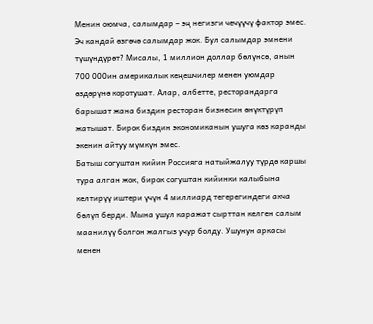Менин оюмча, салымдар – эң негизги чечүүчү фактор эмес. Эч кандай өзгөчө салымдар жок. Бул салымдар эмнени түшүндүрөт? Мисалы, 1 миллион доллар бөлүнсө, анын 700 000ин америкалык кеңешчилер менен уюмдар өздөрүнө коротушат. Алар, албетте, ресторандарга барышат жана биздин ресторан бизнесин өнүктүрүп жатышат. Бирок биздин экономиканын ушуга көз каранды экенин айтуу мүмкүн эмес.
Батыш согуштан кийин Россияга натыйжалуу түрдө каршы тура алган жок, бирок согуштан кийинки калыбына келтирүү иштери үчүн 4 миллиард тегерегиндеги акча бөлүп берди. Мына ушул каражат сырттан келген салым маанилүү болгон жалгыз учур болду. Ушунун аркасы менен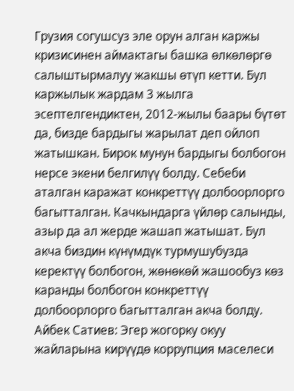Грузия согушсуз эле орун алган каржы кризисинен аймактагы башка өлкөлөргө салыштырмалуу жакшы өтүп кетти. Бул каржылык жардам 3 жылга эсептелгендиктен, 2012-жылы баары бүтөт да, бизде бардыгы жарылат деп ойлоп жатышкан. Бирок мунун бардыгы болбогон нерсе экени белгилүү болду. Себеби аталган каражат конкреттүү долбоорлорго багытталган. Качкындарга үйлөр салынды, азыр да ал жерде жашап жатышат. Бул акча биздин күнүмдүк турмушубузда керектүү болбогон, жөнөкөй жашообуз көз каранды болбогон конкреттүү долбоорлорго багытталган акча болду.
Айбек Сатиев: Эгер жогорку окуу жайларына кирүүдө коррупция маселеси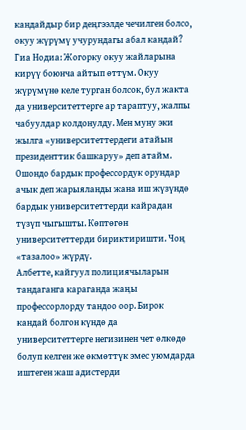кандайдыр бир деңгээлде чечилген болсо, окуу жүрүмү учурундагы абал кандай?
Гиа Нодиа: Жогорку окуу жайларына кирүү боюнча айтып өттүм. Окуу жүрүмүнө келе турган болсок, бул жакта да университеттерге ар тараптуу, жалпы чабуулдар колдонулду. Мен муну эки жылга «университеттердеги атайын президенттик башкаруу» деп атайм. Ошондо бардык профессордук орундар ачык деп жарыяланды жана иш жүзүндө бардык университеттерди кайрадан түзүп чыгышты. Көптөгөн университеттерди бириктиришти. Чоң «тазалоо» жүрдү.
Албетте, кайгуул полициячыларын тандаганга караганда жаңы профессорлорду тандоо оор. Бирок кандай болгон күндө да университеттерге негизинен чет өлкөдө болуп келген же өкмөттүк эмес уюмдарда иштеген жаш адистерди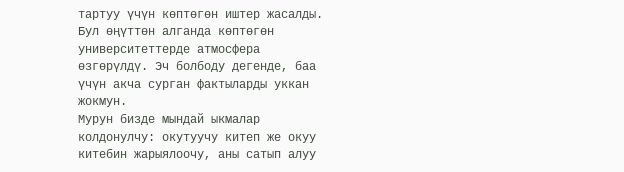тартуу үчүн көптөгөн иштер жасалды. Бул өңүттөн алганда көптөгөн университеттерде атмосфера өзгөрүлдү. Эч болбоду дегенде, баа үчүн акча сурган фактыларды уккан жокмун.
Мурун бизде мындай ыкмалар колдонулчу: окутуучу китеп же окуу китебин жарыялоочу, аны сатып алуу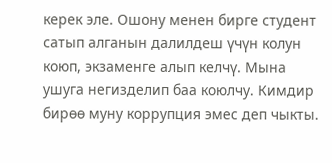керек эле. Ошону менен бирге студент сатып алганын далилдеш үчүн колун коюп, экзаменге алып келчү. Мына ушуга негизделип баа коюлчу. Кимдир бирөө муну коррупция эмес деп чыкты.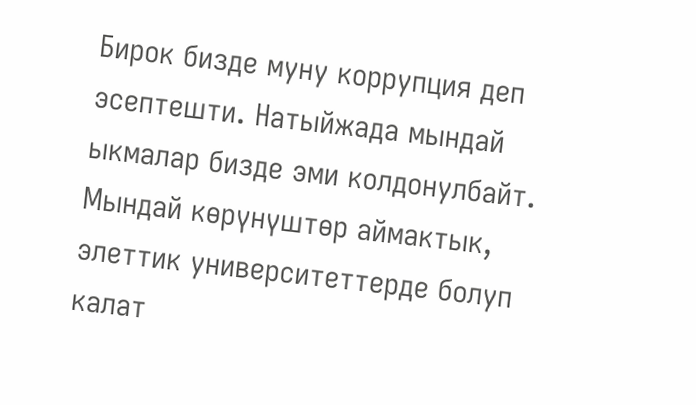Бирок бизде муну коррупция деп эсептешти. Натыйжада мындай ыкмалар бизде эми колдонулбайт. Мындай көрүнүштөр аймактык, элеттик университеттерде болуп калат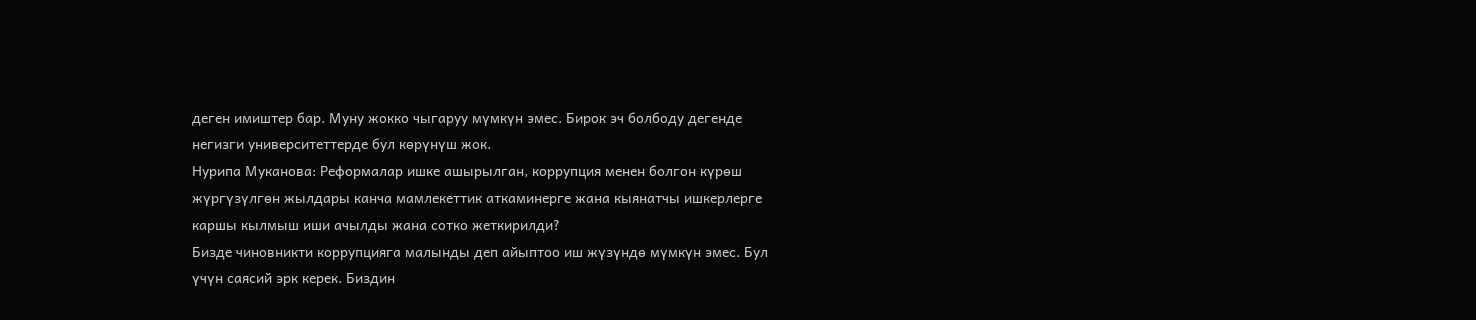деген имиштер бар. Муну жокко чыгаруу мүмкүн эмес. Бирок эч болбоду дегенде негизги университеттерде бул көрүнүш жок.
Нурипа Муканова: Реформалар ишке ашырылган, коррупция менен болгон күрөш жүргүзүлгөн жылдары канча мамлекеттик аткаминерге жана кыянатчы ишкерлерге каршы кылмыш иши ачылды жана сотко жеткирилди?
Бизде чиновникти коррупцияга малынды деп айыптоо иш жүзүндө мүмкүн эмес. Бул үчүн саясий эрк керек. Биздин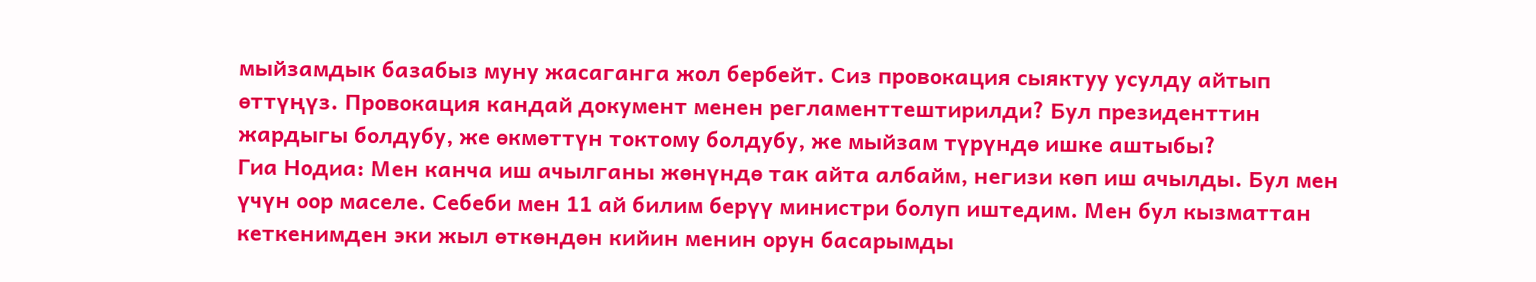мыйзамдык базабыз муну жасаганга жол бербейт. Сиз провокация сыяктуу усулду айтып өттүңүз. Провокация кандай документ менен регламенттештирилди? Бул президенттин жардыгы болдубу, же өкмөттүн токтому болдубу, же мыйзам түрүндө ишке аштыбы?
Гиа Нодиа: Мен канча иш ачылганы жөнүндө так айта албайм, негизи көп иш ачылды. Бул мен үчүн оор маселе. Себеби мен 11 ай билим берүү министри болуп иштедим. Мен бул кызматтан кеткенимден эки жыл өткөндөн кийин менин орун басарымды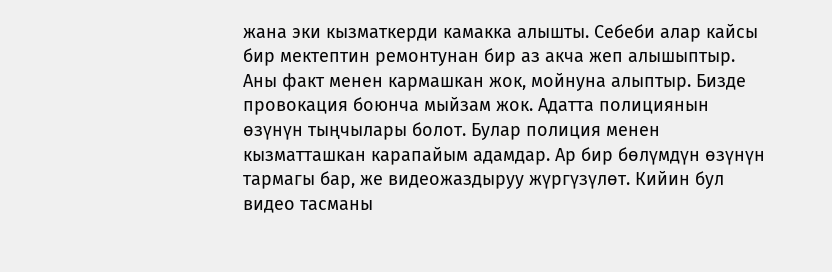жана эки кызматкерди камакка алышты. Себеби алар кайсы бир мектептин ремонтунан бир аз акча жеп алышыптыр. Аны факт менен кармашкан жок, мойнуна алыптыр. Бизде провокация боюнча мыйзам жок. Адатта полициянын өзүнүн тыңчылары болот. Булар полиция менен кызматташкан карапайым адамдар. Ар бир бөлүмдүн өзүнүн тармагы бар, же видеожаздыруу жүргүзүлөт. Кийин бул видео тасманы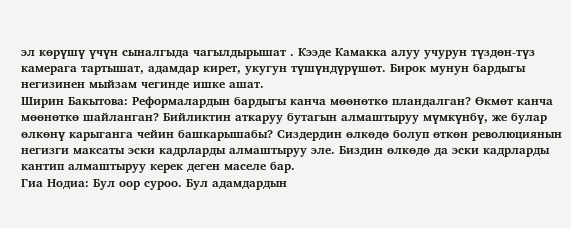эл көрүшү үчүн сыналгыда чагылдырышат . Кээде Камакка алуу учурун түздөн-түз камерага тартышат, адамдар кирет, укугун түшүндүрүшөт. Бирок мунун бардыгы негизинен мыйзам чегинде ишке ашат.
Ширин Бакытова: Реформалардын бардыгы канча мөөнөткө пландалган? Өкмөт канча мөөнөткө шайланган? Бийликтин аткаруу бутагын алмаштыруу мүмкүнбү, же булар өлкөнү карыганга чейин башкарышабы? Сиздердин өлкөдө болуп өткөн революциянын негизги максаты эски кадрларды алмаштыруу эле. Биздин өлкөдө да эски кадрларды кантип алмаштыруу керек деген маселе бар.
Гиа Нодиа: Бул оор суроо. Бул адамдардын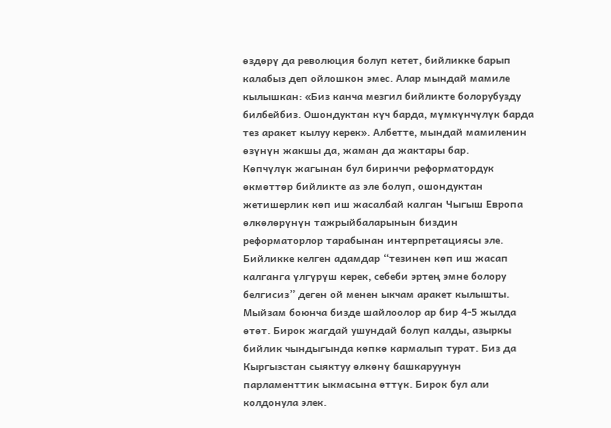өздөрү да революция болуп кетет, бийликке барып калабыз деп ойлошкон эмес. Алар мындай мамиле кылышкан: «Биз канча мезгил бийликте болорубузду билбейбиз. Ошондуктан күч барда, мүмкүнчүлүк барда тез аракет кылуу керек». Албетте, мындай мамиленин өзүнүн жакшы да, жаман да жактары бар.
Көпчүлүк жагынан бул биринчи реформатордук өкмөттөр бийликте аз эле болуп, ошондуктан жетишерлик көп иш жасалбай калган Чыгыш Европа өлкөлөрүнүн тажрыйбаларынын биздин реформаторлор тарабынан интерпретациясы эле. Бийликке келген адамдар “тезинен көп иш жасап калганга үлгүрүш керек, себеби эртең эмне болору белгисиз” деген ой менен ыкчам аракет кылышты.
Мыйзам боюнча бизде шайлоолор ар бир 4-5 жылда өтөт. Бирок жагдай ушундай болуп калды, азыркы бийлик чындыгында көпкө кармалып турат. Биз да Кыргызстан сыяктуу өлкөнү башкаруунун парламенттик ыкмасына өттүк. Бирок бул али колдонула элек.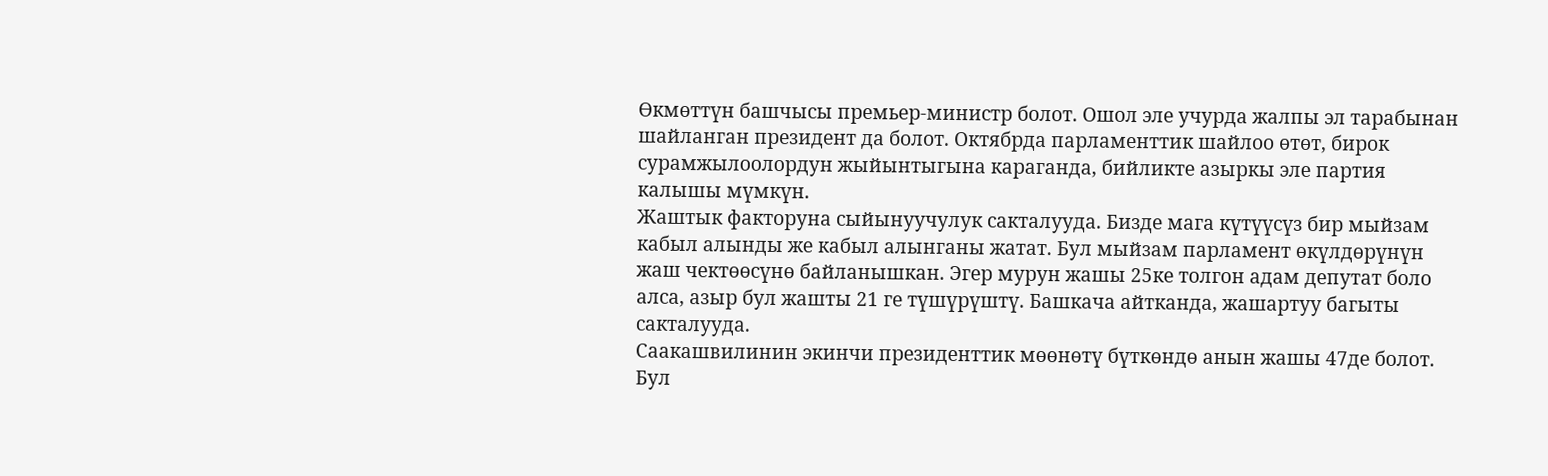Өкмөттүн башчысы премьер-министр болот. Ошол эле учурда жалпы эл тарабынан шайланган президент да болот. Октябрда парламенттик шайлоо өтөт, бирок сурамжылоолордун жыйынтыгына караганда, бийликте азыркы эле партия калышы мүмкүн.
Жаштык факторуна сыйынуучулук сакталууда. Бизде мага күтүүсүз бир мыйзам кабыл алынды же кабыл алынганы жатат. Бул мыйзам парламент өкүлдөрүнүн жаш чектөөсүнө байланышкан. Эгер мурун жашы 25ке толгон адам депутат боло алса, азыр бул жашты 21 ге түшүрүштү. Башкача айтканда, жашартуу багыты сакталууда.
Саакашвилинин экинчи президенттик мөөнөтү бүткөндө анын жашы 47де болот. Бул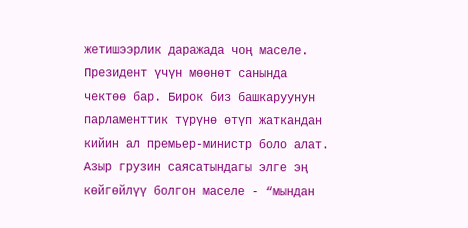жетишээрлик даражада чоң маселе. Президент үчүн мөөнөт санында чектөө бар. Бирок биз башкаруунун парламенттик түрүнө өтүп жаткандан кийин ал премьер-министр боло алат. Азыр грузин саясатындагы элге эң көйгөйлүү болгон маселе - “мындан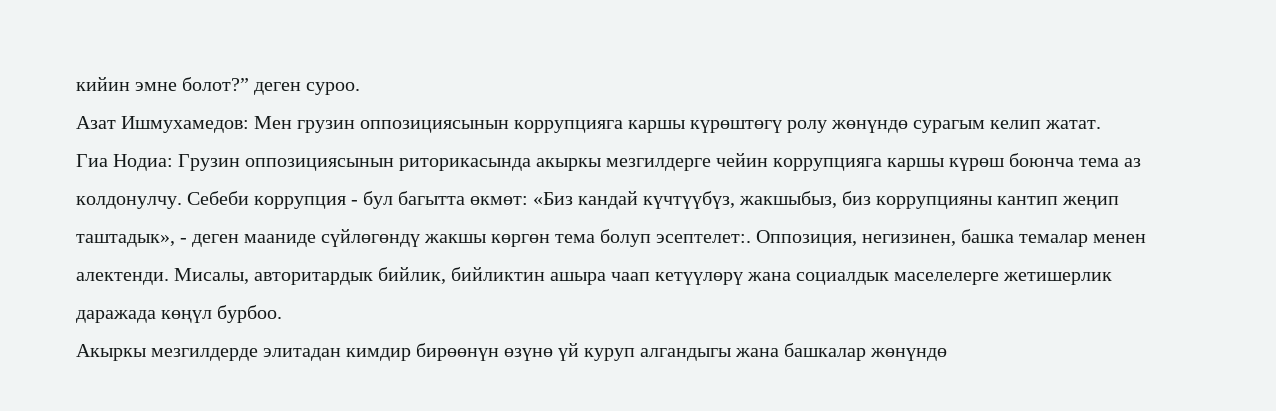кийин эмне болот?” деген суроо.
Азат Ишмухамедов: Мен грузин оппозициясынын коррупцияга каршы күрөштөгү ролу жөнүндө сурагым келип жатат.
Гиа Нодиа: Грузин оппозициясынын риторикасында акыркы мезгилдерге чейин коррупцияга каршы күрөш боюнча тема аз колдонулчу. Себеби коррупция - бул багытта өкмөт: «Биз кандай күчтүүбүз, жакшыбыз, биз коррупцияны кантип жеңип таштадык», - деген мааниде сүйлөгөндү жакшы көргөн тема болуп эсептелет:. Оппозиция, негизинен, башка темалар менен алектенди. Мисалы, авторитардык бийлик, бийликтин ашыра чаап кетүүлөрү жана социалдык маселелерге жетишерлик даражада көңүл бурбоо.
Акыркы мезгилдерде элитадан кимдир бирөөнүн өзүнө үй куруп алгандыгы жана башкалар жөнүндө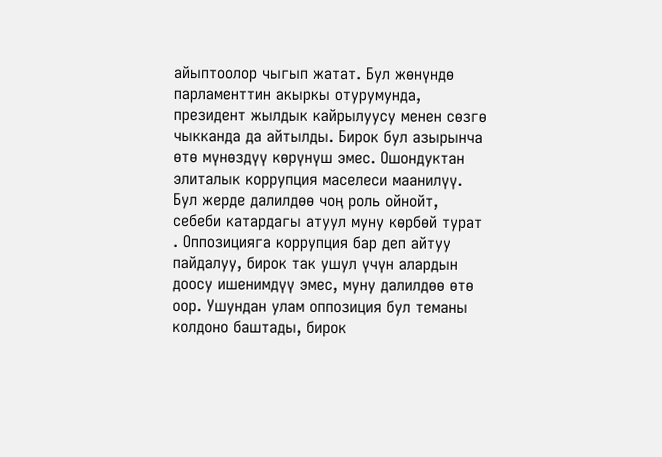айыптоолор чыгып жатат. Бул жөнүндө парламенттин акыркы отурумунда, президент жылдык кайрылуусу менен сөзгө чыкканда да айтылды. Бирок бул азырынча өтө мүнөздүү көрүнүш эмес. Ошондуктан элиталык коррупция маселеси маанилүү. Бул жерде далилдөө чоң роль ойнойт, себеби катардагы атуул муну көрбөй турат . Оппозицияга коррупция бар деп айтуу пайдалуу, бирок так ушул үчүн алардын доосу ишенимдүү эмес, муну далилдөө өтө оор. Ушундан улам оппозиция бул теманы колдоно баштады, бирок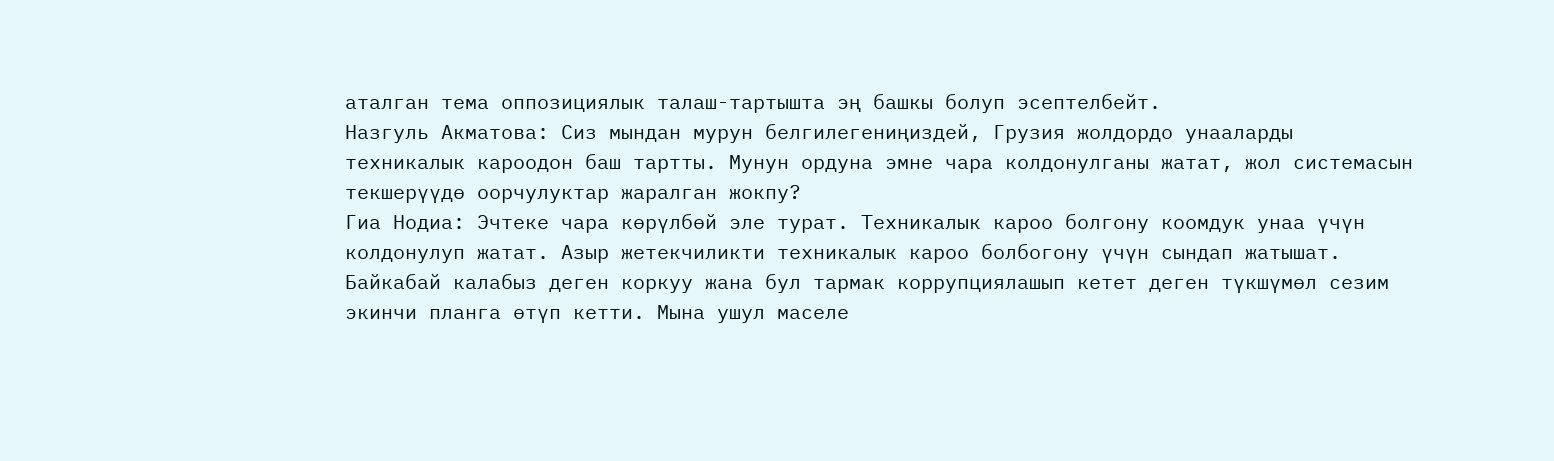аталган тема оппозициялык талаш-тартышта эң башкы болуп эсептелбейт.
Назгуль Акматова: Сиз мындан мурун белгилегениңиздей, Грузия жолдордо унааларды техникалык кароодон баш тартты. Мунун ордуна эмне чара колдонулганы жатат, жол системасын текшерүүдө оорчулуктар жаралган жокпу?
Гиа Нодиа: Эчтеке чара көрүлбөй эле турат. Техникалык кароо болгону коомдук унаа үчүн колдонулуп жатат. Азыр жетекчиликти техникалык кароо болбогону үчүн сындап жатышат. Байкабай калабыз деген коркуу жана бул тармак коррупциялашып кетет деген түкшүмөл сезим экинчи планга өтүп кетти. Мына ушул маселе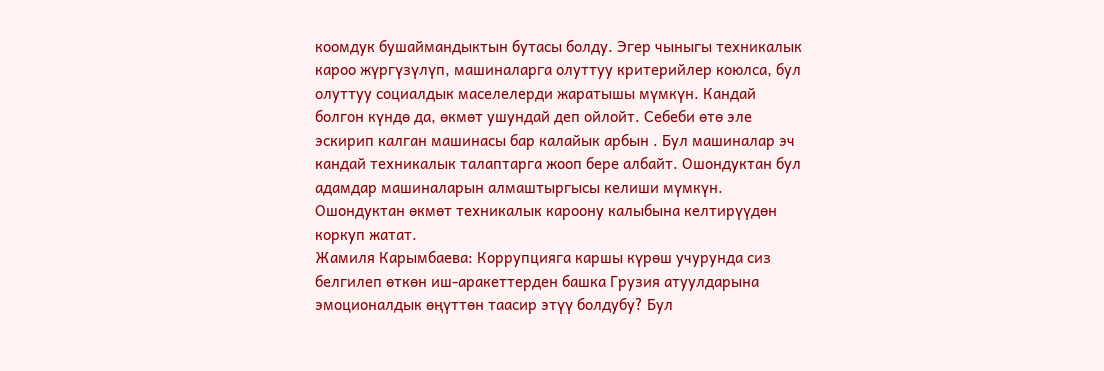коомдук бушаймандыктын бутасы болду. Эгер чыныгы техникалык кароо жүргүзүлүп, машиналарга олуттуу критерийлер коюлса, бул олуттуу социалдык маселелерди жаратышы мүмкүн. Кандай болгон күндө да, өкмөт ушундай деп ойлойт. Себеби өтө эле эскирип калган машинасы бар калайык арбын . Бул машиналар эч кандай техникалык талаптарга жооп бере албайт. Ошондуктан бул адамдар машиналарын алмаштыргысы келиши мүмкүн. Ошондуктан өкмөт техникалык кароону калыбына келтирүүдөн коркуп жатат.
Жамиля Карымбаева: Коррупцияга каршы күрөш учурунда сиз белгилеп өткөн иш-аракеттерден башка Грузия атуулдарына эмоционалдык өңүттөн таасир этүү болдубу? Бул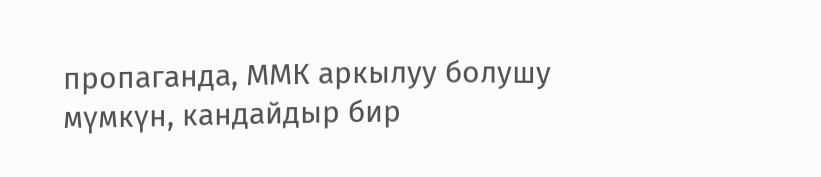пропаганда, ММК аркылуу болушу мүмкүн, кандайдыр бир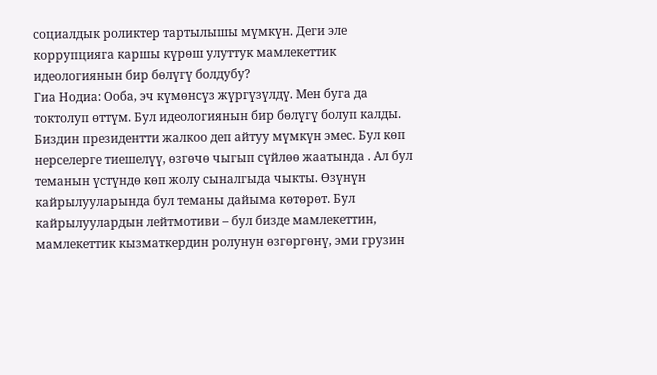социалдык роликтер тартылышы мүмкүн. Деги эле коррупцияга каршы күрөш улуттук мамлекеттик идеологиянын бир бөлүгү болдубу?
Гиа Нодиа: Ооба, эч күмөнсүз жүргүзүлдү. Мен буга да токтолуп өттүм. Бул идеологиянын бир бөлүгү болуп калды. Биздин президентти жалкоо деп айтуу мүмкүн эмес. Бул көп нерселерге тиешелүү, өзгөчө чыгып сүйлөө жаатында . Ал бул теманын үстүндө көп жолу сыналгыда чыкты. Өзүнүн кайрылууларында бул теманы дайыма көтөрөт. Бул кайрылуулардын лейтмотиви – бул бизде мамлекеттин, мамлекеттик кызматкердин ролунун өзгөргөнү, эми грузин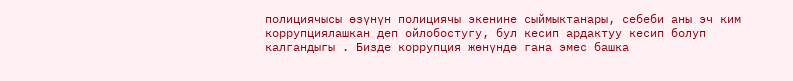полициячысы өзүнүн полициячы экенине сыймыктанары, себеби аны эч ким коррупциялашкан деп ойлобостугу, бул кесип ардактуу кесип болуп калгандыгы . Бизде коррупция жөнүндө гана эмес башка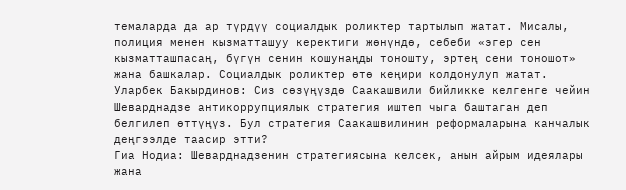темаларда да ар түрдүү социалдык роликтер тартылып жатат. Мисалы, полиция менен кызматташуу керектиги жөнүндө, себеби «эгер сен кызматташпасаң, бүгүн сенин кошунаңды тоношту, эртең сени тоношот» жана башкалар. Социалдык роликтер өтө кеңири колдонулуп жатат.
Уларбек Бакырдинов: Сиз сөзүңүздө Саакашвили бийликке келгенге чейин Шеварднадзе антикоррупциялык стратегия иштеп чыга баштаган деп белгилеп өттүңүз. Бул стратегия Саакашвилинин реформаларына канчалык деңгээлде таасир этти?
Гиа Нодиа: Шеварднадзенин стратегиясына келсек, анын айрым идеялары жана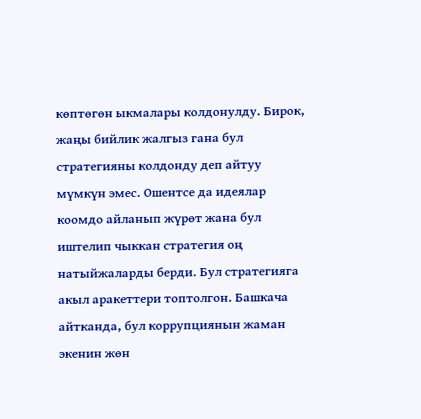көптөгөн ыкмалары колдонулду. Бирок, жаңы бийлик жалгыз гана бул стратегияны колдонду деп айтуу мүмкүн эмес. Ошентсе да идеялар коомдо айланып жүрөт жана бул иштелип чыккан стратегия оң натыйжаларды берди. Бул стратегияга акыл аракеттери топтолгон. Башкача айтканда, бул коррупциянын жаман экенин жөн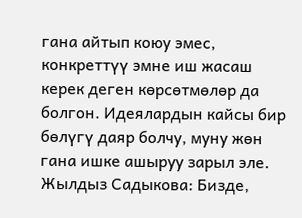гана айтып коюу эмес, конкреттүү эмне иш жасаш керек деген көрсөтмөлөр да болгон. Идеялардын кайсы бир бөлүгү даяр болчу, муну жөн гана ишке ашыруу зарыл эле.
Жылдыз Садыкова: Бизде,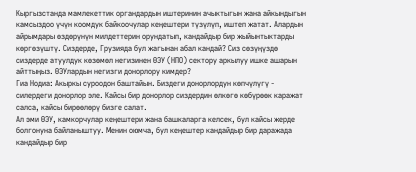Кыргызстанда мамлекеттик органдардын иштеринин ачыктыгын жана айкындыгын камсыздоо үчүн коомдук байкоочулар кеңештери түзүлүп, иштеп жатат. Алардын айрымдары өздөрүнүн милдеттерин орундатып, кандайдыр бир жыйынтыктарды көргөзүштү. Сиздерде, Грузияда бул жагынан абал кандай? Сиз сөзүңүздө сиздерде атуулдук көзөмөл негизинен ӨЭУ (НПО) сектору аркылуу ишке ашарын айттыңыз. ӨЭУлардын негизги донорлору кимдер?
Гиа Нодиа: Акыркы суроодон баштайын. Биздеги донорлордун көпчүлүгү - силердеги донорлор эле. Кайсы бир донорлор сиздердин өлкөгө көбүрөөк каражат салса, кайсы бирөөлөрү бизге салат.
Ал эми ӨЭУ, камкорчулар кеңештери жана башкаларга келсек, бул кайсы жерде болгонуна байланыштуу. Менин оюмча, бул кеңештер кандайдыр бир даражада кандайдыр бир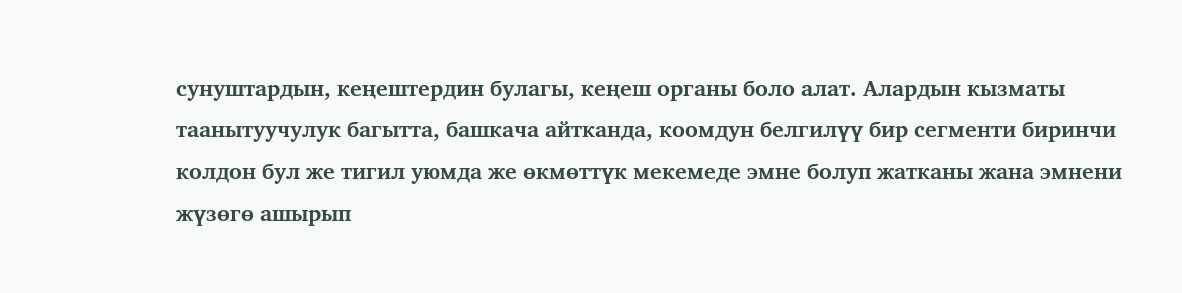сунуштардын, кеңештердин булагы, кеңеш органы боло алат. Алардын кызматы таанытуучулук багытта, башкача айтканда, коомдун белгилүү бир сегменти биринчи колдон бул же тигил уюмда же өкмөттүк мекемеде эмне болуп жатканы жана эмнени жүзөгө ашырып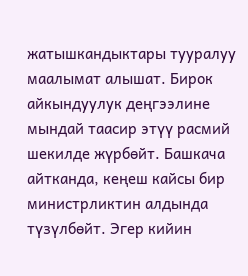жатышкандыктары тууралуу маалымат алышат. Бирок айкындуулук деңгээлине мындай таасир этүү расмий шекилде жүрбөйт. Башкача айтканда, кеңеш кайсы бир министрликтин алдында түзүлбөйт. Эгер кийин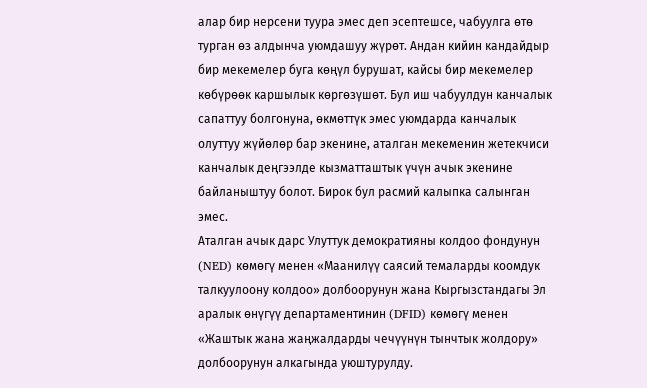алар бир нерсени туура эмес деп эсептешсе, чабуулга өтө турган өз алдынча уюмдашуу жүрөт. Андан кийин кандайдыр бир мекемелер буга көңүл бурушат, кайсы бир мекемелер көбүрөөк каршылык көргөзүшөт. Бул иш чабуулдун канчалык сапаттуу болгонуна, өкмөттүк эмес уюмдарда канчалык олуттуу жүйөлөр бар экенине, аталган мекеменин жетекчиси канчалык деңгээлде кызматташтык үчүн ачык экенине байланыштуу болот. Бирок бул расмий калыпка салынган эмес.
Аталган ачык дарс Улуттук демократияны колдоо фондунун (NED) көмөгү менен «Маанилүү саясий темаларды коомдук талкуулоону колдоо» долбоорунун жана Кыргызстандагы Эл аралык өнүгүү департаментинин (DFID) көмөгү менен «Жаштык жана жаңжалдарды чечүүнүн тынчтык жолдору» долбоорунун алкагында уюштурулду.